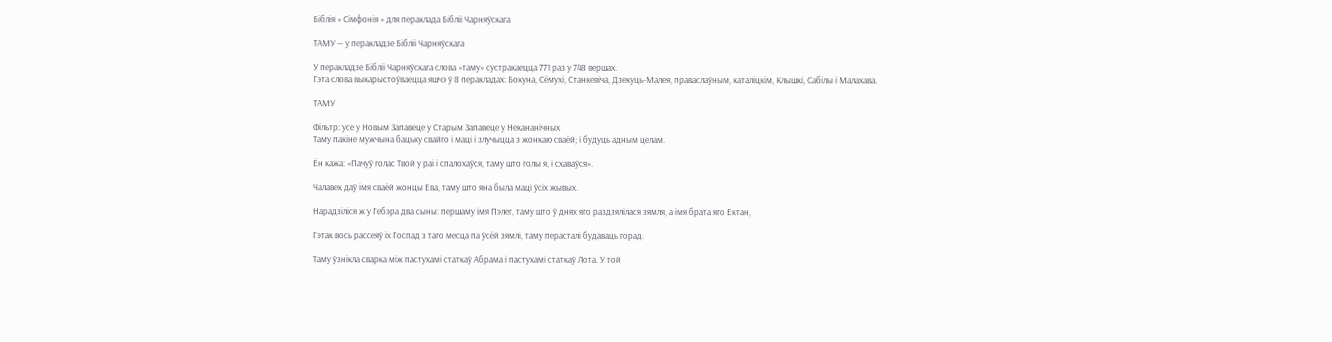Біблія » Сімфонія » для пераклада Бібліі Чарняўскага

ТАМУ — у перакладзе Бібліі Чарняўскага

У перакладзе Бібліі Чарняўскага слова «таму» сустракаецца 771 раз у 748 вершах.
Гэта слова выкарыстоўваецца яшчэ ў 8 перакладах: Бокуна, Сёмухі, Станкевіча, Дзекуць-Малея, праваслаўным, каталіцкім, Клышкi, Сабілы і Малахава.

ТАМУ

Фільтр: усе у Новым Запавеце у Старым Запавеце у Некананічных
Таму пакіне мужчына бацьку свайго і маці і злучыцца з жонкаю сваёй; і будуць адным целам.

Ён кажа: «Пачуў голас Твой у раі і спалохаўся, таму што голы я, і схаваўся».

Чалавек даў імя сваёй жонцы Ева, таму што яна была маці ўсіх жывых.

Нарадзіліся ж у Гебэра два сыны: першаму імя Пэлег, таму што ў днях яго раздзялілася зямля, а імя брата яго Ектан,

Гэтак вось рассеяў іх Госпад з таго месца па ўсёй зямлі, таму перасталі будаваць горад.

Таму ўзнікла сварка між пастухамі статкаў Абрама і пастухамі статкаў Лота. У той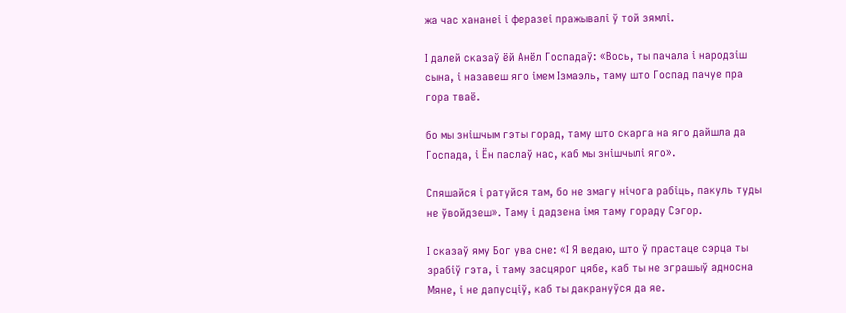жа час хананеі і феразеі пражывалі ў той зямлі.

І далей сказаў ёй Анёл Госпадаў: «Вось, ты пачала і народзіш сына, і назавеш яго імем Ізмаэль, таму што Госпад пачуе пра гора тваё.

бо мы знішчым гэты горад, таму што скарга на яго дайшла да Госпада, і Ён паслаў нас, каб мы знішчылі яго».

Спяшайся і ратуйся там, бо не змагу нічога рабіць, пакуль туды не ўвойдзеш». Таму і дадзена імя таму гораду Сэгор.

І сказаў яму Бог ува сне: «І Я ведаю, што ў прастаце сэрца ты зрабіў гэта, і таму засцярог цябе, каб ты не зграшыў адносна Мяне, і не дапусціў, каб ты дакрануўся да яе.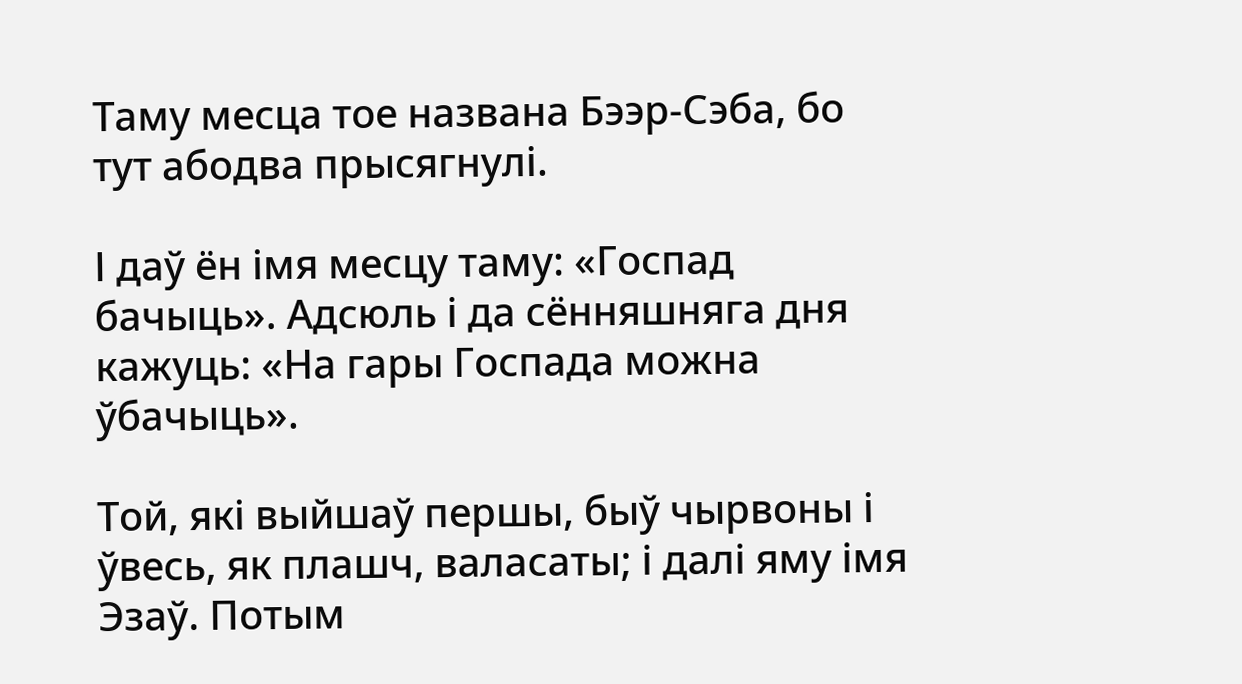Таму месца тое названа Бээр-Сэба, бо тут абодва прысягнулі.

І даў ён імя месцу таму: «Госпад бачыць». Адсюль і да сённяшняга дня кажуць: «На гары Госпада можна ўбачыць».

Той, які выйшаў першы, быў чырвоны і ўвесь, як плашч, валасаты; і далі яму імя Эзаў. Потым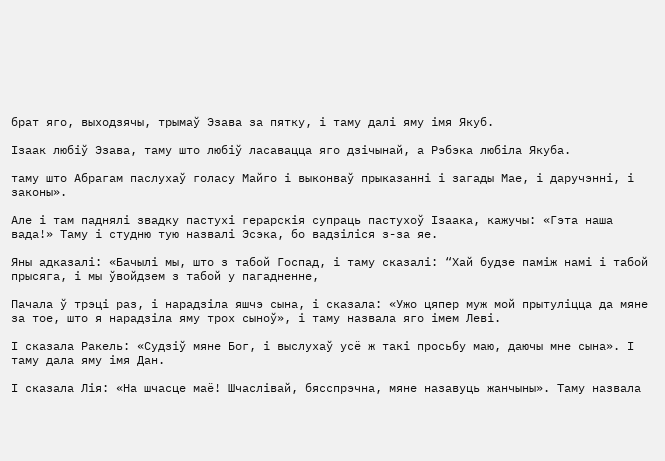брат яго, выходзячы, трымаў Эзава за пятку, і таму далі яму імя Якуб.

Ізаак любіў Эзава, таму што любіў ласавацца яго дзічынай, а Рэбэка любіла Якуба.

таму што Абрагам паслухаў голасу Майго і выконваў прыказанні і загады Мае, і даручэнні, і законы».

Але і там паднялі звадку пастухі герарскія супраць пастухоў Ізаака, кажучы: «Гэта наша вада!» Таму і студню тую назвалі Эсэкa, бо вадзіліся з-за яе.

Яны адказалі: «Бачылі мы, што з табой Госпад, і таму сказалі: “Хай будзе паміж намі і табой прысяга, і мы ўвойдзем з табой у пагадненне,

Пачала ў трэці раз, і нарадзіла яшчэ сына, і сказала: «Ужо цяпер муж мой прытуліцца да мяне за тое, што я нарадзіла яму трох сыноў», і таму назвала яго імем Леві.

І сказала Ракель: «Судзіў мяне Бог, і выслухаў усё ж такі просьбу маю, даючы мне сына». І таму дала яму імя Дан.

І сказала Лія: «На шчасце маё! Шчаслівай, бясспрэчна, мяне назавуць жанчыны». Таму назвала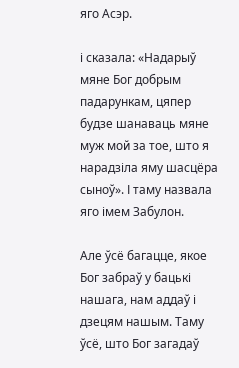яго Асэр.

і сказала: «Надарыў мяне Бог добрым падарункам, цяпер будзе шанаваць мяне муж мой за тое, што я нарадзіла яму шасцёра сыноў». І таму назвала яго імем Забулон.

Але ўсё багацце, якое Бог забраў у бацькі нашага, нам аддаў і дзецям нашым. Таму ўсё, што Бог загадаў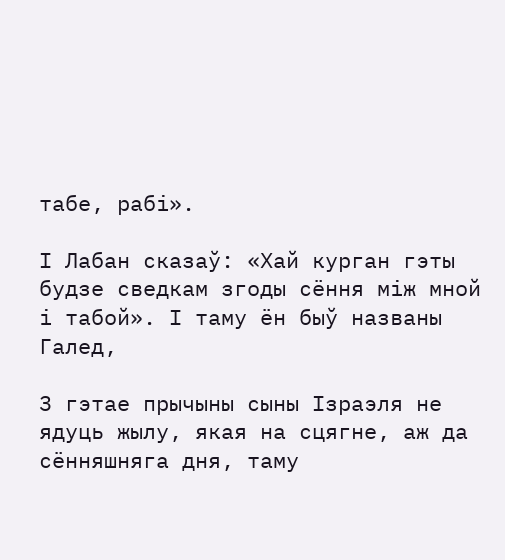табе, рабі».

І Лабан сказаў: «Хай курган гэты будзе сведкам згоды сёння між мной і табой». І таму ён быў названы Галед,

З гэтае прычыны сыны Ізраэля не ядуць жылу, якая на сцягне, аж да сённяшняга дня, таму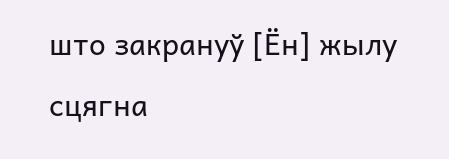што закрануў [Ён] жылу сцягна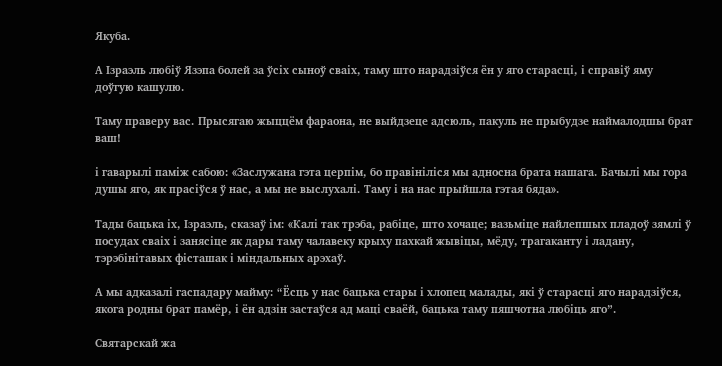Якуба.

А Ізраэль любіў Язэпа болей за ўсіх сыноў сваіх, таму што нарадзіўся ён у яго старасці, і справіў яму доўгую кашулю.

Таму праверу вас. Прысягаю жыццём фараона, не выйдзеце адсюль, пакуль не прыбудзе наймалодшы брат ваш!

і гаварылі паміж сабою: «Заслужана гэта церпім, бо правініліся мы адносна брата нашага. Бачылі мы гора душы яго, як прасіўся ў нас, а мы не выслухалі. Таму і на нас прыйшла гэтая бяда».

Тады бацька іх, Ізраэль, сказаў ім: «Калі так трэба, рабіце, што хочаце; вазьміце найлепшых пладоў зямлі ў посудах сваіх і занясіце як дары таму чалавеку крыху пахкай жывіцы, мёду, трагаканту і ладану, тэрэбінітавых фісташак і міндальных арэхаў.

А мы адказалі гаспадару майму: “Ёсць у нас бацька стары і хлопец малады, які ў старасці яго нарадзіўся, якога родны брат памёр, і ён адзін застаўся ад маці сваёй, бацька таму пяшчотна любіць яго”.

Святарскай жа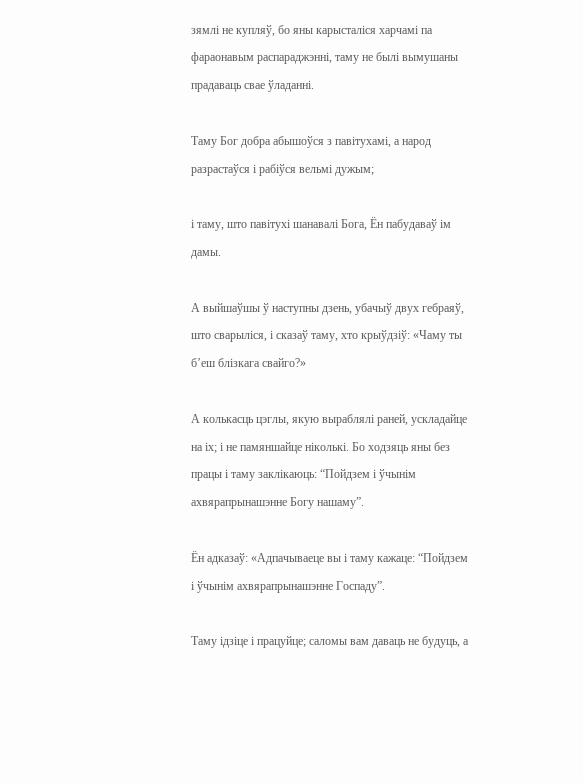зямлі не купляў, бо яны карысталіся харчамі па фараонавым распараджэнні, таму не былі вымушаны прадаваць свае ўладанні.

Таму Бог добра абышоўся з павітухамі, а народ разрастаўся і рабіўся вельмі дужым;

і таму, што павітухі шанавалі Бога, Ён пабудаваў ім дамы.

А выйшаўшы ў наступны дзень, убачыў двух гебраяў, што сварыліся, і сказаў таму, хто крыўдзіў: «Чаму ты б’еш блізкага свайго?»

А колькасць цэглы, якую выраблялі раней, ускладайце на іх; і не памяншайце ніколькі. Бо ходзяць яны без працы і таму заклікаюць: “Пойдзем і ўчынім ахвярапрынашэнне Богу нашаму”.

Ён адказаў: «Адпачываеце вы і таму кажаце: “Пойдзем і ўчынім ахвярапрынашэнне Госпаду”.

Таму ідзіце і працуйце; саломы вам даваць не будуць, а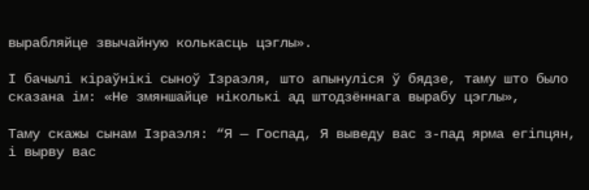вырабляйце звычайную колькасць цэглы».

І бачылі кіраўнікі сыноў Ізраэля, што апынуліся ў бядзе, таму што было сказана ім: «Не змяншайце ніколькі ад штодзённага вырабу цэглы»,

Таму скажы сынам Ізраэля: “Я — Госпад, Я выведу вас з-пад ярма егіпцян, і вырву вас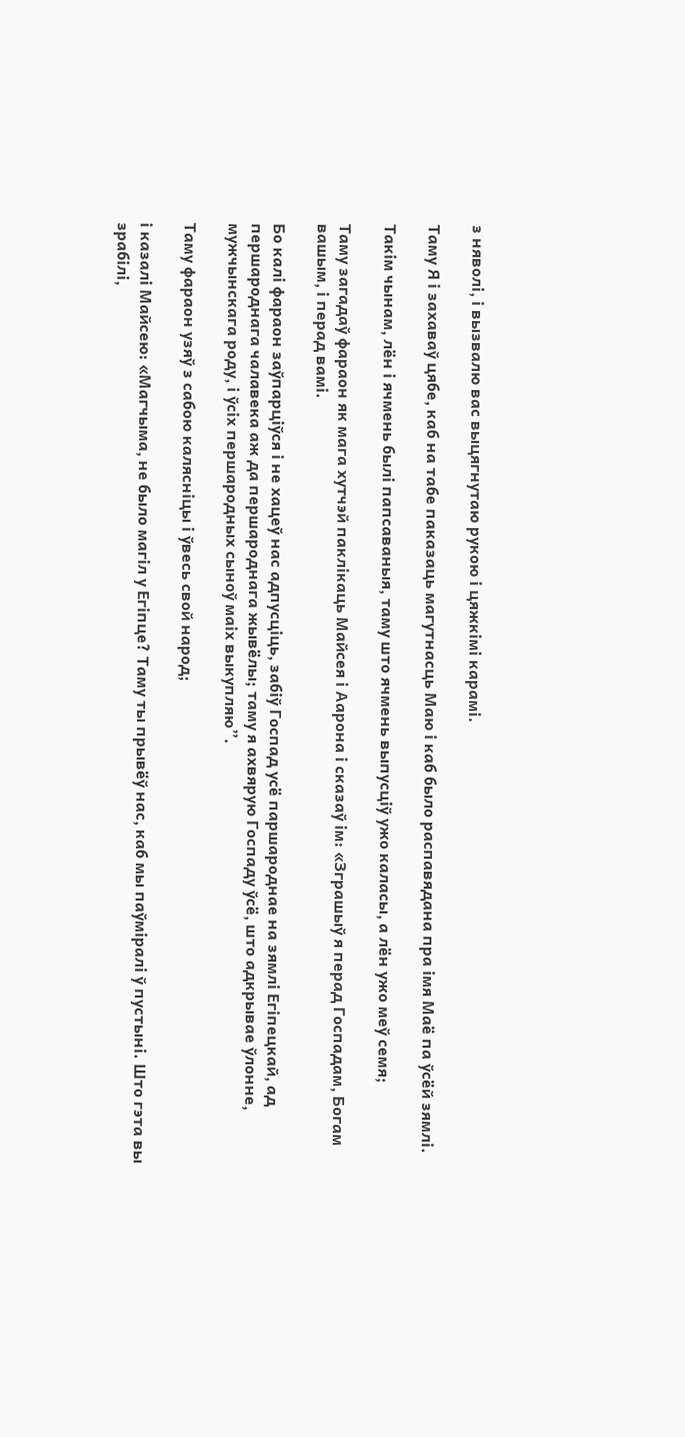з няволі, і вызвалю вас выцягнутаю рукою і цяжкімі карамі.

Таму Я і захаваў цябе, каб на табе паказаць магутнасць Маю і каб было распавядана пра імя Маё па ўсёй зямлі.

Такім чынам, лён і ячмень былі папсаваныя, таму што ячмень выпусціў ужо каласы, а лён ужо меў семя;

Таму загадаў фараон як мага хутчэй паклікаць Майсея і Аарона і сказаў ім: «Зграшыў я перад Госпадам, Богам вашым, і перад вамі.

Бо калі фараон заўпарціўся і не хацеў нас адпусціць, забіў Госпад усё паршароднае на зямлі Егіпецкай, ад першароднага чалавека аж да першароднага жывёлы; таму я ахвярую Госпаду ўсё, што адкрывае ўлонне, мужчынскага роду, і ўсіх першародных сыноў маіх выкупляю”.

Таму фараон узяў з сабою калясніцы і ўвесь свой народ;

і казалі Майсею: «Магчыма, не было магіл у Егіпце? Таму ты прывёў нас, каб мы паўміралі ў пустыні. Што гэта вы зрабілі,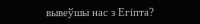вывеўшы нас з Егіпта?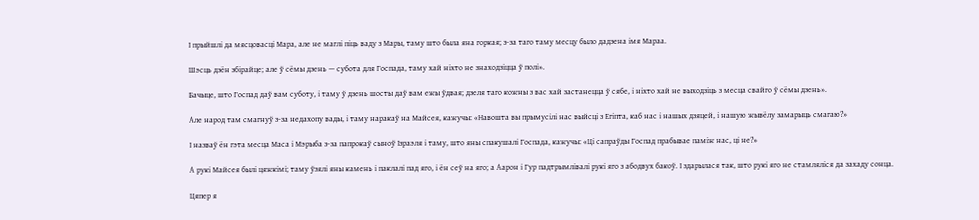І прыйшлі да мясцовасці Мара, але не маглі піць ваду з Мары, таму што была яна горкая; з-за таго таму месцу было дадзена імя Мараa.

Шэсць дзён збірайце; але ў сёмы дзень — субота для Госпада, таму хай ніхто не знаходзіцца ў полі».

Бачыце, што Госпад даў вам суботу, і таму ў дзень шосты даў вам ежы ўдвая; дзеля таго кожны з вас хай застанецца ў сябе, і ніхто хай не выходзіць з месца свайго ў сёмы дзень».

Але народ там смагнуў з-за недахопу вады, і таму наракаў на Майсея, кажучы: «Навошта вы прымусілі нас выйсці з Егіпта, каб нас і нашых дзяцей, і нашую жывёлу замарыць смагаю?»

І назваў ён гэта месца Маса і Мэрыба з-за папрокаў сыноў Ізраэля і таму, што яны спакушалі Госпада, кажучы: «Ці сапраўды Госпад прабывае паміж нас, ці не?»

А рукі Майсея былі цяжкімі; таму ўзялі яны камень і паклалі пад яго, і ён сеў на яго; а Аарон і Гур падтрымлівалі рукі яго з абодвух бакоў. І здарылася так, што рукі яго не стамляліся да захаду сонца.

Цяпер я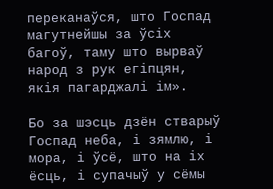переканаўся, што Госпад магутнейшы за ўсіх багоў, таму што вырваў народ з рук егіпцян, якія пагарджалі ім».

Бо за шэсць дзён стварыў Госпад неба, і зямлю, і мора, і ўсё, што на іх ёсць, і супачыў у сёмы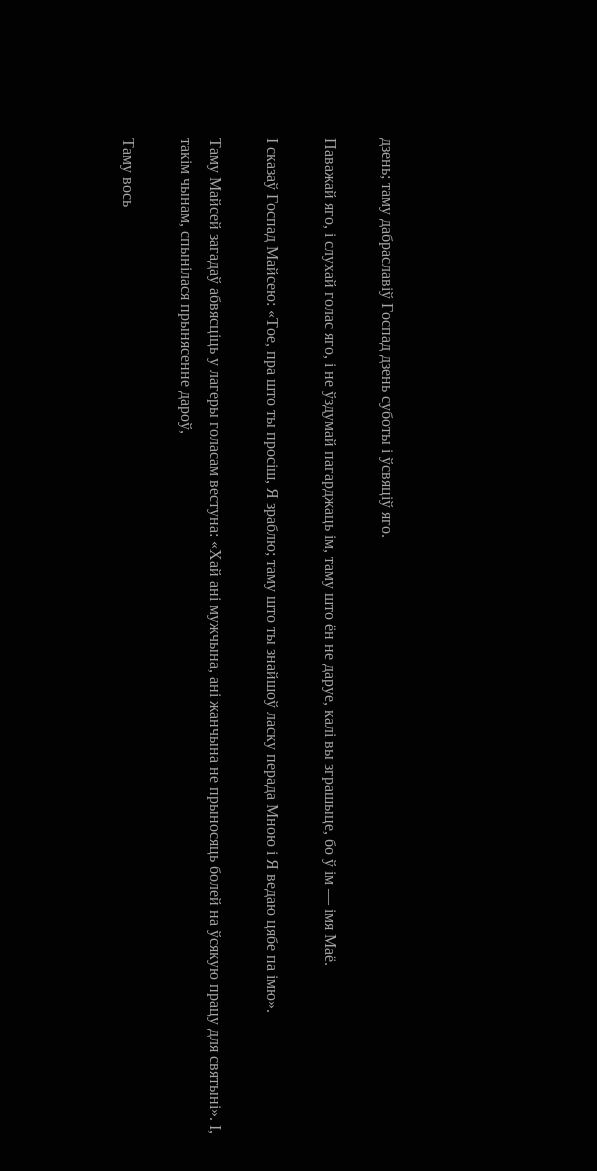дзень; таму дабраславіў Госпад дзень суботы і ўсвяціў яго.

Паважай яго, і слухай голас яго, і не ўздумай пагарджаць ім, таму што ён не даруе, калі вы зграшыце, бо ў ім — імя Маё.

І сказаў Госпад Майсею: «Тое, пра што ты просіш, Я зраблю; таму што ты знайшоў ласку перада Мною і Я ведаю цябе па імю».

Таму Майсей загадаў абвясціць у лагеры голасам вестуна: «Хай ані мужчына, ані жанчына не прыносяць болей на ўсякую працу для святыні». І, такім чынам, спынілася прынясенне дароў,

Таму вось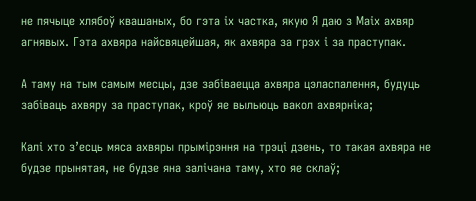не пячыце хлябоў квашаных, бо гэта іх частка, якую Я даю з Маіх ахвяр агнявых. Гэта ахвяра найсвяцейшая, як ахвяра за грэх і за праступак.

А таму на тым самым месцы, дзе забіваецца ахвяра цэласпалення, будуць забіваць ахвяру за праступак, кроў яе выльюць вакол ахвярніка;

Калі хто з’есць мяса ахвяры прымірэння на трэці дзень, то такая ахвяра не будзе прынятая, не будзе яна залічана таму, хто яе склаў;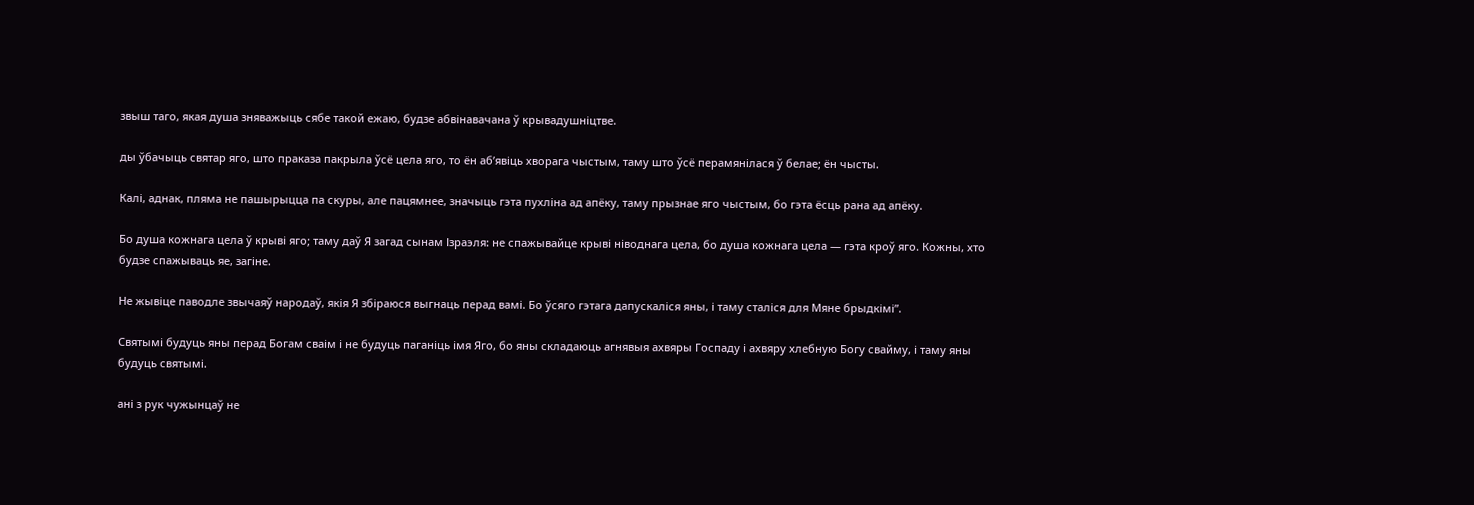звыш таго, якая душа зняважыць сябе такой ежаю, будзе абвінавачана ў крывадушніцтве.

ды ўбачыць святар яго, што праказа пакрыла ўсё цела яго, то ён аб’явіць хворага чыстым, таму што ўсё перамянілася ў белае; ён чысты.

Калі, аднак, пляма не пашырыцца па скуры, але пацямнее, значыць гэта пухліна ад апёку, таму прызнае яго чыстым, бо гэта ёсць рана ад апёку.

Бо душа кожнага цела ў крыві яго; таму даў Я загад сынам Ізраэля: не спажывайце крыві ніводнага цела, бо душа кожнага цела — гэта кроў яго. Кожны, хто будзе спажываць яе, загіне.

Не жывіце паводле звычаяў народаў, якія Я збіраюся выгнаць перад вамі. Бо ўсяго гэтага дапускаліся яны, і таму сталіся для Мяне брыдкімі”.

Святымі будуць яны перад Богам сваім і не будуць паганіць імя Яго, бо яны складаюць агнявыя ахвяры Госпаду і ахвяру хлебную Богу свайму, і таму яны будуць святымі.

ані з рук чужынцаў не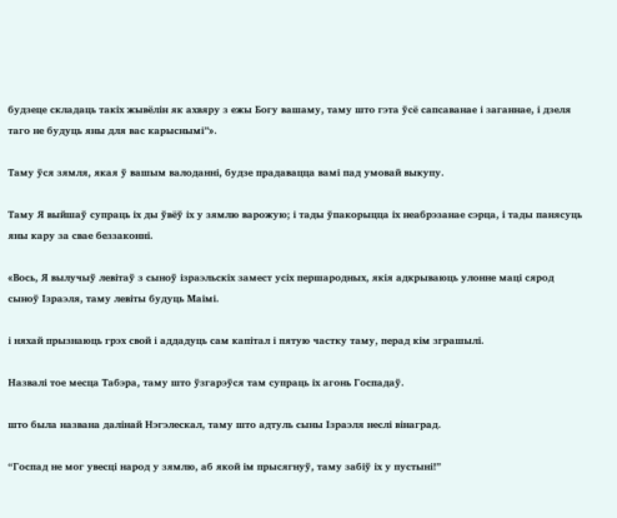будзеце складаць такіх жывёлін як ахвяру з ежы Богу вашаму, таму што гэта ўсё сапсаванае і заганнае, і дзеля таго не будуць яны для вас карыснымі”».

Таму ўся зямля, якая ў вашым валоданні, будзе прадавацца вамі пад умовай выкупу.

Таму Я выйшаў супраць іх ды ўвёў іх у зямлю варожую; і тады ўпакорыцца іх неабрэзанае сэрца, і тады панясуць яны кару за свае беззаконні.

«Вось, Я вылучыў левітаў з сыноў ізраэльскіх замест усіх першародных, якія адкрываюць улонне маці сярод сыноў Ізраэля, таму левіты будуць Маімі.

і няхай прызнаюць грэх свой і аддадуць сам капітал і пятую частку таму, перад кім зграшылі.

Назвалі тое месца Табэра, таму што ўзгарэўся там супраць іх агонь Госпадаў.

што была названа далінай Нэгэлескал, таму што адтуль сыны Ізраэля неслі вінаград.

“Госпад не мог увесці народ у зямлю, аб якой ім прысягнуў, таму забіў іх у пустыні!”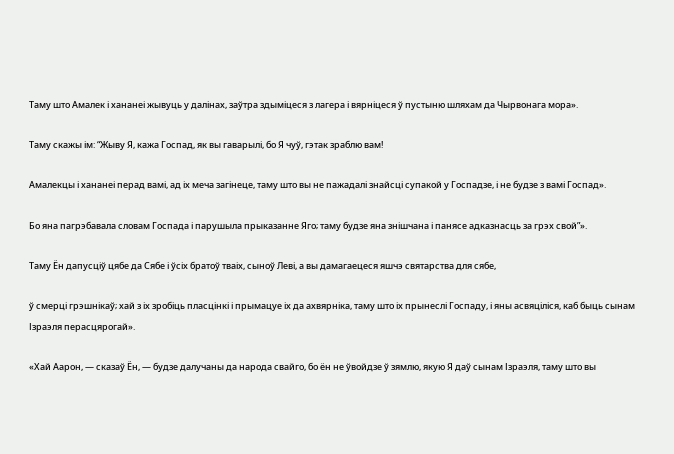Таму што Амалек і хананеі жывуць у далінах, заўтра здыміцеся з лагера і вярніцеся ў пустыню шляхам да Чырвонага мора».

Таму скажы ім: “Жыву Я, кажа Госпад, як вы гаварылі, бо Я чуў, гэтак зраблю вам!

Амалекцы і хананеі перад вамі, ад іх меча загінеце, таму што вы не пажадалі знайсці супакой у Госпадзе, і не будзе з вамі Госпад».

Бо яна пагрэбавала словам Госпада і парушыла прыказанне Яго; таму будзе яна знішчана і панясе адказнасць за грэх свой”».

Таму Ён дапусціў цябе да Сябе і ўсіх братоў тваіх, сыноў Леві, а вы дамагаецеся яшчэ святарства для сябе,

ў смерці грэшнікаў; хай з іх зробіць пласцінкі і прымацуе іх да ахвярніка, таму што іх прынеслі Госпаду, і яны асвяціліся, каб быць сынам Ізраэля перасцярогай».

«Хай Аарон, — сказаў Ён, — будзе далучаны да народа свайго, бо ён не ўвойдзе ў зямлю, якую Я даў сынам Ізраэля, таму што вы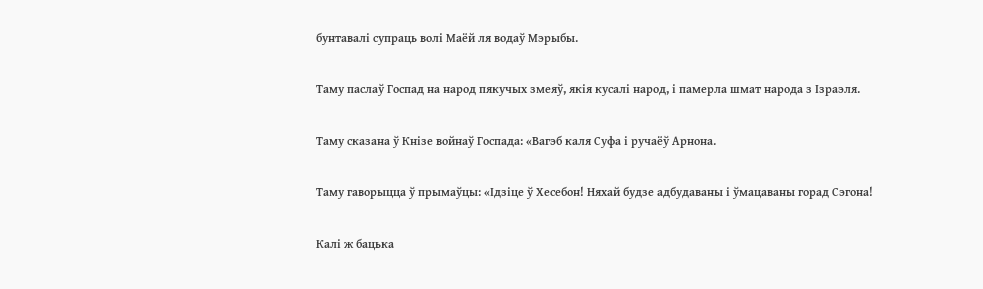бунтавалі супраць волі Маёй ля водаў Мэрыбы.

Таму паслаў Госпад на народ пякучых змеяў, якія кусалі народ, і памерла шмат народа з Ізраэля.

Таму сказана ў Кнізе войнаў Госпада: «Вагэб каля Суфа і ручаёў Арнона.

Таму гаворыцца ў прымаўцы: «Ідзіце ў Хесебон! Няхай будзе адбудаваны і ўмацаваны горад Сэгона!

Калі ж бацька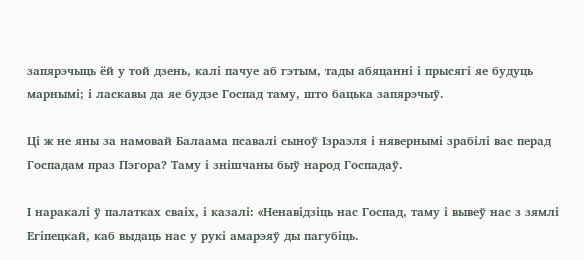запярэчыць ёй у той дзень, калі пачуе аб гэтым, тады абяцанні і прысягі яе будуць марнымі; і ласкавы да яе будзе Госпад таму, што бацька запярэчыў.

Ці ж не яны за намовай Балаама псавалі сыноў Ізраэля і нявернымі зрабілі вас перад Госпадам праз Пэгора? Таму і знішчаны быў народ Госпадаў.

І наракалі ў палатках сваіх, і казалі: «Ненавідзіць нас Госпад, таму і вывеў нас з зямлі Егіпецкай, каб выдаць нас у рукі амарэяў ды пагубіць.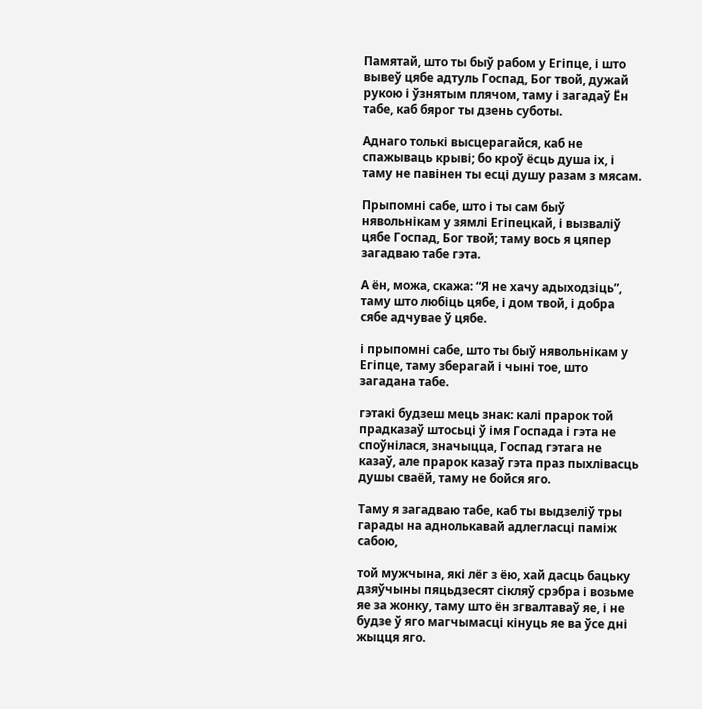Памятай, што ты быў рабом у Егіпце, і што вывеў цябе адтуль Госпад, Бог твой, дужай рукою і ўзнятым плячом, таму і загадаў Ён табе, каб бярог ты дзень суботы.

Аднаго толькі высцерагайся, каб не спажываць крыві; бо кроў ёсць душа іх, і таму не павінен ты есці душу разам з мясам.

Прыпомні сабе, што і ты сам быў нявольнікам у зямлі Егіпецкай, і вызваліў цябе Госпад, Бог твой; таму вось я цяпер загадваю табе гэта.

А ён, можа, скажа: “Я не хачу адыходзіць”, таму што любіць цябе, і дом твой, і добра сябе адчувае ў цябе.

і прыпомні сабе, што ты быў нявольнікам у Егіпце, таму зберагай і чыні тое, што загадана табе.

гэтакі будзеш мець знак: калі прарок той прадказаў штосьці ў імя Госпада і гэта не споўнілася, значыцца, Госпад гэтага не казаў, але прарок казаў гэта праз пыхлівасць душы сваёй, таму не бойся яго.

Таму я загадваю табе, каб ты выдзеліў тры гарады на аднолькавай адлегласці паміж сабою,

той мужчына, які лёг з ёю, хай дасць бацьку дзяўчыны пяцьдзесят сікляў срэбра і возьме яе за жонку, таму што ён згвалтаваў яе, і не будзе ў яго магчымасці кінуць яе ва ўсе дні жыцця яго.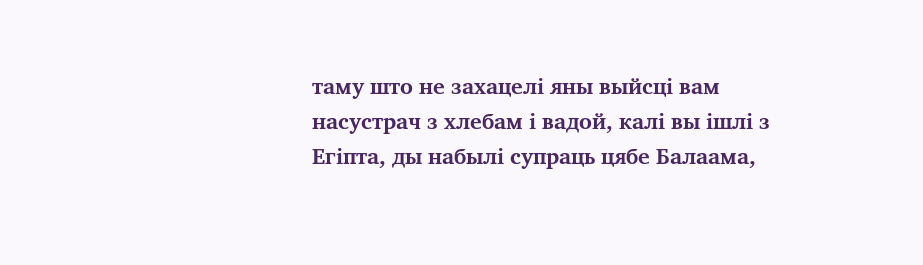таму што не захацелі яны выйсці вам насустрач з хлебам і вадой, калі вы ішлі з Егіпта, ды набылі супраць цябе Балаама,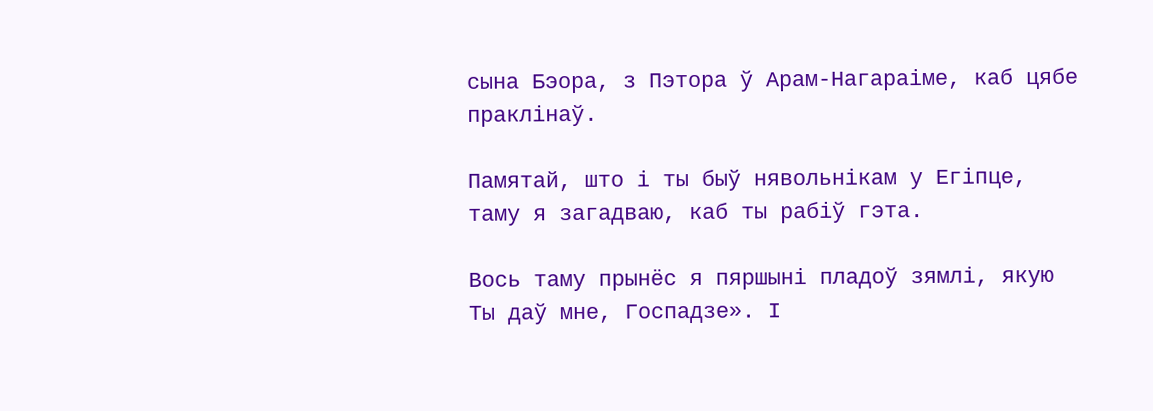сына Бэора, з Пэтора ў Арам-Нагараіме, каб цябе праклінаў.

Памятай, што і ты быў нявольнікам у Егіпце, таму я загадваю, каб ты рабіў гэта.

Вось таму прынёс я пяршыні пладоў зямлі, якую Ты даў мне, Госпадзе». І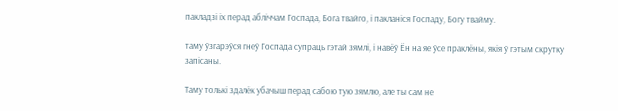пакладзі іх перад абліччам Госпада, Бога твайго, і пакланіся Госпаду, Богу твайму.

таму ўзгарэўся гнеў Госпада супраць гэтай зямлі, і навёў Ён на яе ўсе праклёны, якія ў гэтым скрутку запісаны.

Таму толькі здалёк убачыш перад сабою тую зямлю, але ты сам не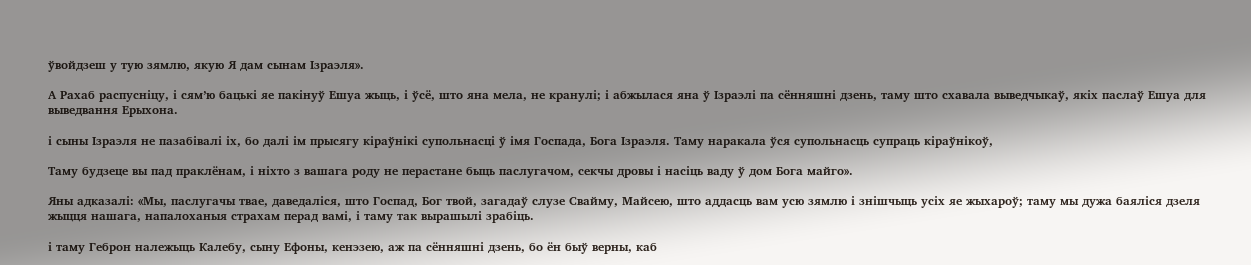ўвойдзеш у тую зямлю, якую Я дам сынам Ізраэля».

А Рахаб распусніцу, і сям’ю бацькі яе пакінуў Ешуа жыць, і ўсё, што яна мела, не кранулі; і абжылася яна ў Ізраэлі па сённяшні дзень, таму што схавала выведчыкаў, якіх паслаў Ешуа для выведвання Ерыхона.

і сыны Ізраэля не пазабівалі іх, бо далі ім прысягу кіраўнікі супольнасці ў імя Госпада, Бога Ізраэля. Таму наракала ўся супольнасць супраць кіраўнікоў,

Таму будзеце вы пад праклёнам, і ніхто з вашага роду не перастане быць паслугачом, секчы дровы і насіць ваду ў дом Бога майго».

Яны адказалі: «Мы, паслугачы твае, даведаліся, што Госпад, Бог твой, загадаў слузе Свайму, Майсею, што аддасць вам усю зямлю і знішчыць усіх яе жыхароў; таму мы дужа баяліся дзеля жыцця нашага, напалоханыя страхам перад вамі, і таму так вырашылі зрабіць.

і таму Геброн належыць Калебу, сыну Ефоны, кенэзею, аж па сённяшні дзень, бо ён быў верны, каб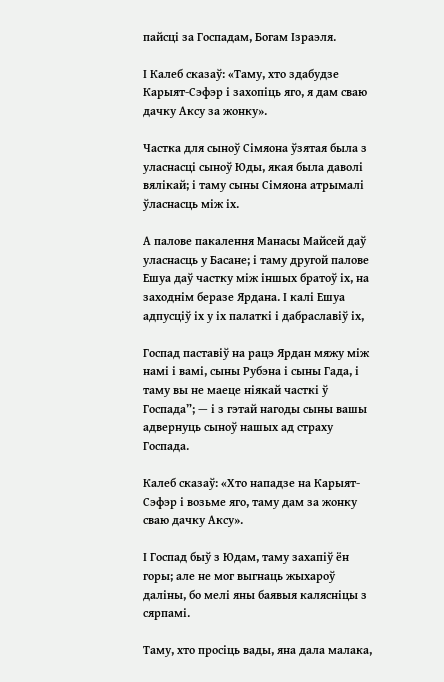пайсці за Госпадам, Богам Ізраэля.

І Калеб сказаў: «Таму, хто здабудзе Карыят-Сэфэр і захопіць яго, я дам сваю дачку Аксу за жонку».

Частка для сыноў Сімяона ўзятая была з уласнасці сыноў Юды, якая была даволі вялікай; і таму сыны Сімяона атрымалі ўласнасць між іх.

А палове пакалення Манасы Майсей даў уласнасць у Басане; і таму другой палове Ешуа даў частку між іншых братоў іх, на заходнім беразе Ярдана. І калі Ешуа адпусціў іх у іх палаткі і дабраславіў іх,

Госпад паставіў на рацэ Ярдан мяжу між намі і вамі, сыны Рубэна і сыны Гада, і таму вы не маеце ніякай часткі ў Госпада”; — і з гэтай нагоды сыны вашы адвернуць сыноў нашых ад страху Госпада.

Калеб сказаў: «Хто нападзе на Карыят-Сэфэр і возьме яго, таму дам за жонку сваю дачку Аксу».

І Госпад быў з Юдам, таму захапіў ён горы; але не мог выгнаць жыхароў даліны, бо мелі яны баявыя калясніцы з сярпамі.

Таму, хто просіць вады, яна дала малака,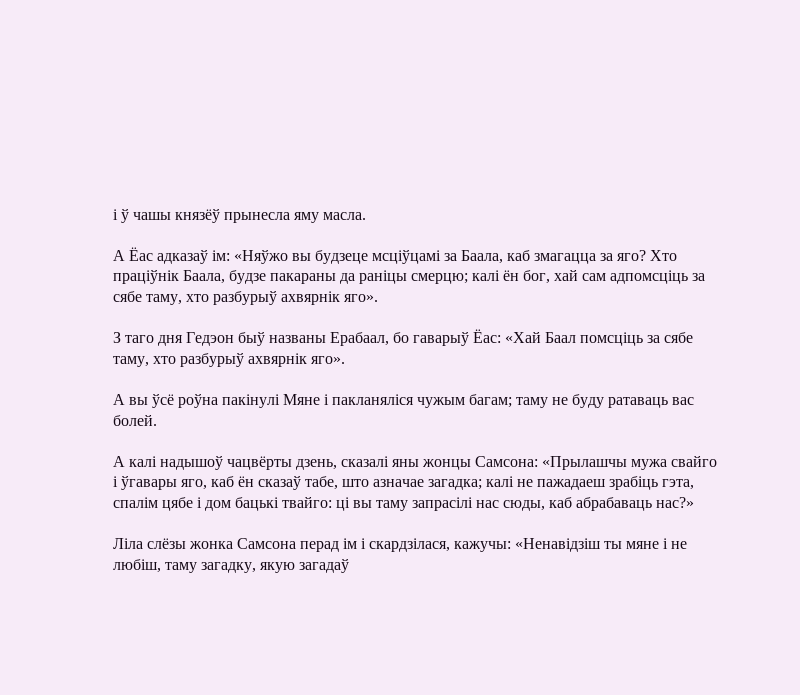і ў чашы князёў прынесла яму масла.

А Ёас адказаў ім: «Няўжо вы будзеце мсціўцамі за Баала, каб змагацца за яго? Хто праціўнік Баала, будзе пакараны да раніцы смерцю; калі ён бог, хай сам адпомсціць за сябе таму, хто разбурыў ахвярнік яго».

З таго дня Гедэон быў названы Ерабаал, бо гаварыў Ёас: «Хай Баал помсціць за сябе таму, хто разбурыў ахвярнік яго».

А вы ўсё роўна пакінулі Мяне і пакланяліся чужым багам; таму не буду ратаваць вас болей.

А калі надышоў чацвёрты дзень, сказалі яны жонцы Самсона: «Прылашчы мужа свайго і ўгавары яго, каб ён сказаў табе, што азначае загадка; калі не пажадаеш зрабіць гэта, спалім цябе і дом бацькі твайго: ці вы таму запрасілі нас сюды, каб абрабаваць нас?»

Ліла слёзы жонка Самсона перад ім і скардзілася, кажучы: «Ненавідзіш ты мяне і не любіш, таму загадку, якую загадаў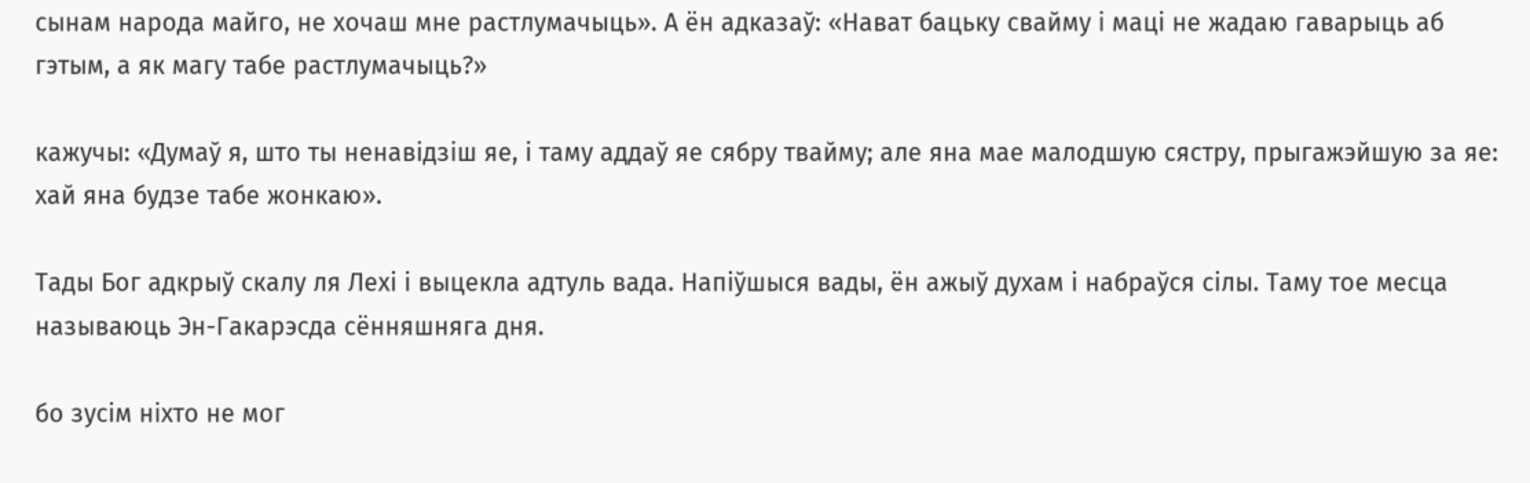сынам народа майго, не хочаш мне растлумачыць». А ён адказаў: «Нават бацьку свайму і маці не жадаю гаварыць аб гэтым, а як магу табе растлумачыць?»

кажучы: «Думаў я, што ты ненавідзіш яе, і таму аддаў яе сябру твайму; але яна мае малодшую сястру, прыгажэйшую за яе: хай яна будзе табе жонкаю».

Тады Бог адкрыў скалу ля Лехі і выцекла адтуль вада. Напіўшыся вады, ён ажыў духам і набраўся сілы. Таму тое месца называюць Эн-Гакарэcда сённяшняга дня.

бо зусім ніхто не мог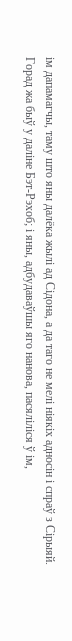ім дапамагчы, таму што яны далёка жылі ад Сідона, а да таго не мелі ніякіх адносін і спраў з Сірыяй. Горад жа быў у даліне Бэт-Рэхоб; і яны, адбудаваўшы яго нанова, пасяліліся ў ім,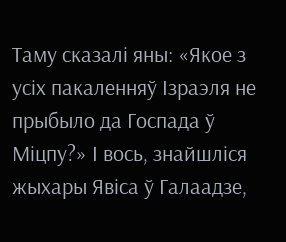Таму сказалі яны: «Якое з усіх пакаленняў Ізраэля не прыбыло да Госпада ў Міцпу?» І вось, знайшліся жыхары Явіса ў Галаадзе,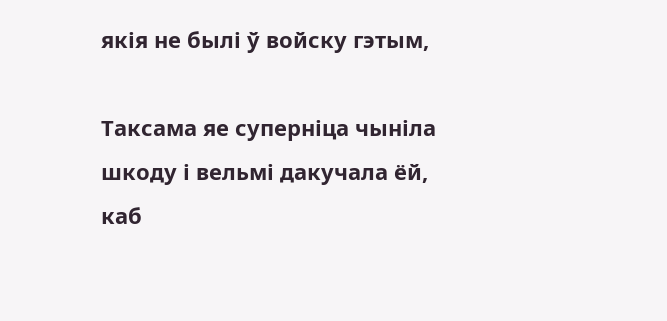якія не былі ў войску гэтым,

Таксама яе суперніца чыніла шкоду і вельмі дакучала ёй, каб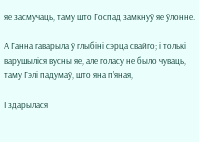яе засмучаць, таму што Госпад замкнуў яе ўлонне.

А Ганна гаварыла ў глыбіні сэрца свайго; і толькі варушыліся вусны яе, але голасу не было чуваць, таму Гэлі падумаў, што яна п’яная,

І здарылася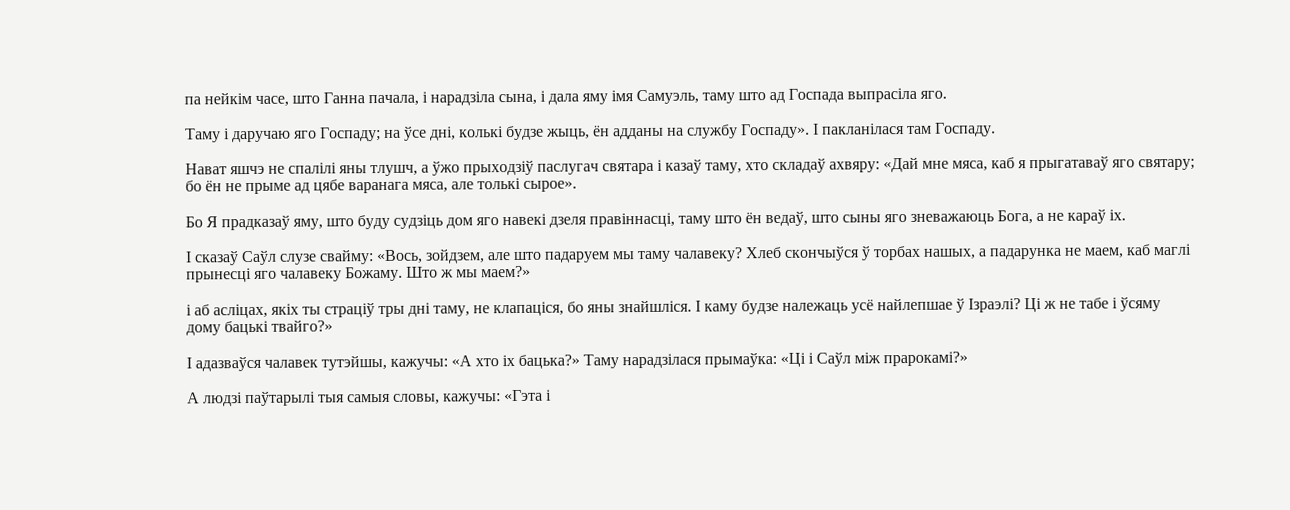па нейкім часе, што Ганна пачала, і нарадзіла сына, і дала яму імя Самуэль, таму што ад Госпада выпрасіла яго.

Таму і даручаю яго Госпаду; на ўсе дні, колькі будзе жыць, ён адданы на службу Госпаду». І пакланілася там Госпаду.

Нават яшчэ не спалілі яны тлушч, а ўжо прыходзіў паслугач святара і казаў таму, хто складаў ахвяру: «Дай мне мяса, каб я прыгатаваў яго святару; бо ён не прыме ад цябе варанага мяса, але толькі сырое».

Бо Я прадказаў яму, што буду судзіць дом яго навекі дзеля правіннасці, таму што ён ведаў, што сыны яго зневажаюць Бога, а не караў іх.

І сказаў Саўл слузе свайму: «Вось, зойдзем, але што падаруем мы таму чалавеку? Хлеб скончыўся ў торбах нашых, а падарунка не маем, каб маглі прынесці яго чалавеку Божаму. Што ж мы маем?»

і аб асліцах, якіх ты страціў тры дні таму, не клапаціся, бо яны знайшліся. І каму будзе належаць усё найлепшае ў Ізраэлі? Ці ж не табе і ўсяму дому бацькі твайго?»

І адазваўся чалавек тутэйшы, кажучы: «А хто іх бацька?» Таму нарадзілася прымаўка: «Ці і Саўл між прарокамі?»

А людзі паўтарылі тыя самыя словы, кажучы: «Гэта і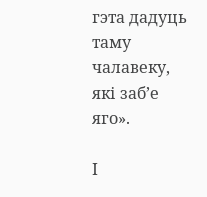гэта дадуць таму чалавеку, які заб’е яго».

І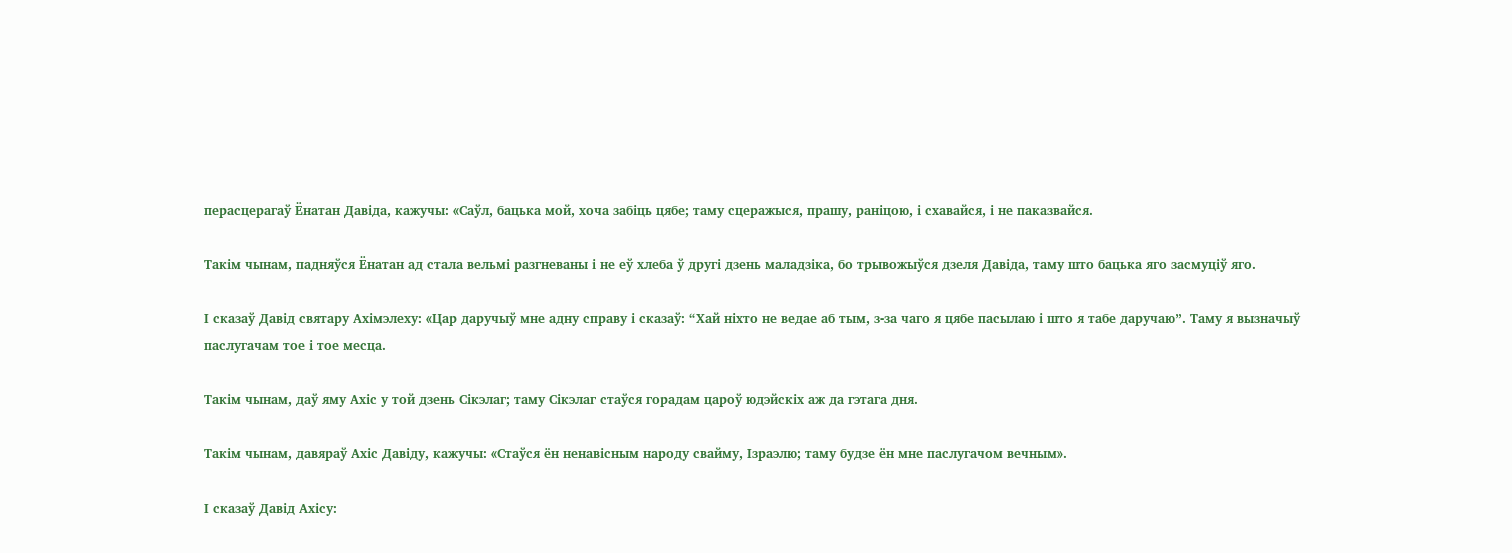перасцерагаў Ёнатан Давіда, кажучы: «Саўл, бацька мой, хоча забіць цябе; таму сцеражыся, прашу, раніцою, і схавайся, і не паказвайся.

Такім чынам, падняўся Ёнатан ад стала вельмі разгневаны і не еў хлеба ў другі дзень маладзіка, бо трывожыўся дзеля Давіда, таму што бацька яго засмуціў яго.

І сказаў Давід святару Ахімэлеху: «Цар даручыў мне адну справу і сказаў: “Хай ніхто не ведае аб тым, з-за чаго я цябе пасылаю і што я табе даручаю”. Таму я вызначыў паслугачам тое і тое месца.

Такім чынам, даў яму Ахіс у той дзень Сікэлаг; таму Сікэлаг стаўся горадам цароў юдэйскіх аж да гэтага дня.

Такім чынам, давяраў Ахіс Давіду, кажучы: «Стаўся ён ненавісным народу свайму, Ізраэлю; таму будзе ён мне паслугачом вечным».

І сказаў Давід Ахісу: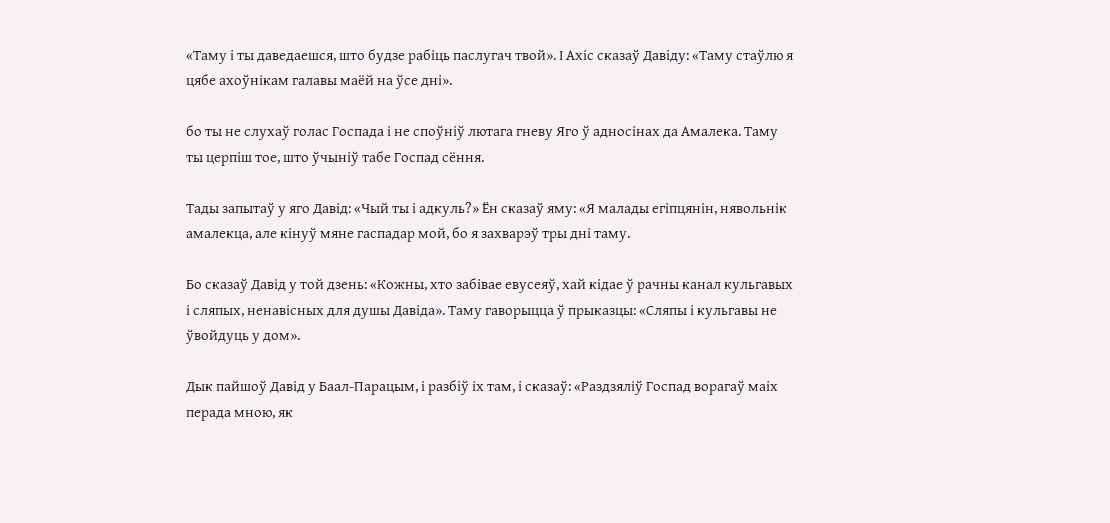«Таму і ты даведаешся, што будзе рабіць паслугач твой». І Ахіс сказаў Давіду: «Таму стаўлю я цябе ахоўнікам галавы маёй на ўсе дні».

бо ты не слухаў голас Госпада і не споўніў лютага гневу Яго ў адносінах да Амалека. Таму ты церпіш тое, што ўчыніў табе Госпад сёння.

Тады запытаў у яго Давід: «Чый ты і адкуль?» Ён сказаў яму: «Я малады егіпцянін, нявольнік амалекца, але кінуў мяне гаспадар мой, бо я захварэў тры дні таму.

Бо сказаў Давід у той дзень: «Кожны, хто забівае евусеяў, хай кідае ў рачны канал кульгавых і сляпых, ненавісных для душы Давіда». Таму гаворыцца ў прыказцы: «Сляпы і кульгавы не ўвойдуць у дом».

Дык пайшоў Давід у Баал-Парацым, і разбіў іх там, і сказаў: «Раздзяліў Госпад ворагаў маіх перада мною, як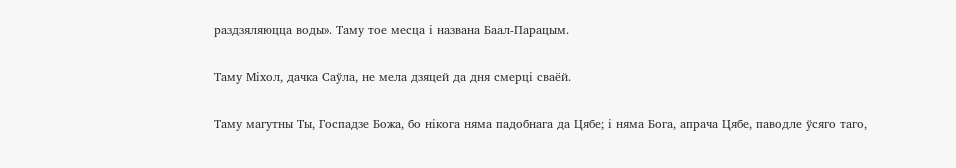раздзяляюцца воды». Таму тое месца і названа Баал-Парацым.

Таму Міхол, дачка Саўла, не мела дзяцей да дня смерці сваёй.

Таму магутны Ты, Госпадзе Божа, бо нікога няма падобнага да Цябе; і няма Бога, апрача Цябе, паводле ўсяго таго,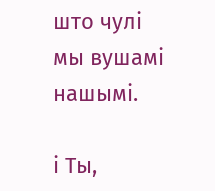што чулі мы вушамі нашымі.

і Ты,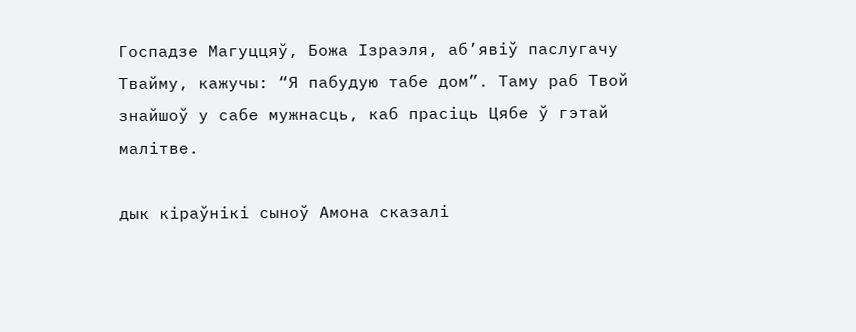Госпадзе Магуццяў, Божа Ізраэля, аб’явіў паслугачу Твайму, кажучы: “Я пабудую табе дом”. Таму раб Твой знайшоў у сабе мужнасць, каб прасіць Цябе ў гэтай малітве.

дык кіраўнікі сыноў Амона сказалі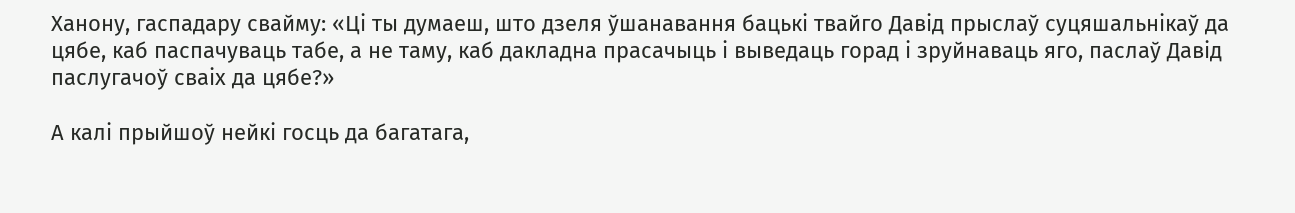Ханону, гаспадару свайму: «Ці ты думаеш, што дзеля ўшанавання бацькі твайго Давід прыслаў суцяшальнікаў да цябе, каб паспачуваць табе, а не таму, каб дакладна прасачыць і выведаць горад і зруйнаваць яго, паслаў Давід паслугачоў сваіх да цябе?»

А калі прыйшоў нейкі госць да багатага,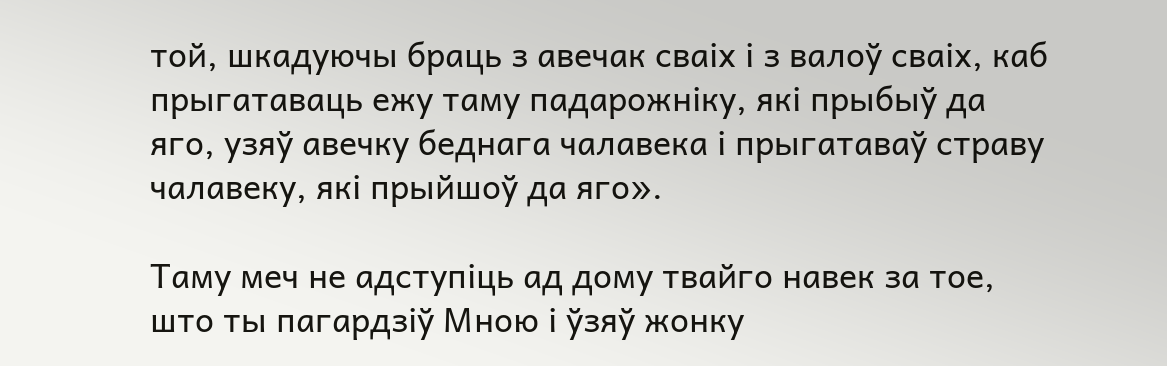той, шкадуючы браць з авечак сваіх і з валоў сваіх, каб прыгатаваць ежу таму падарожніку, які прыбыў да яго, узяў авечку беднага чалавека і прыгатаваў страву чалавеку, які прыйшоў да яго».

Таму меч не адступіць ад дому твайго навек за тое, што ты пагардзіў Мною і ўзяў жонку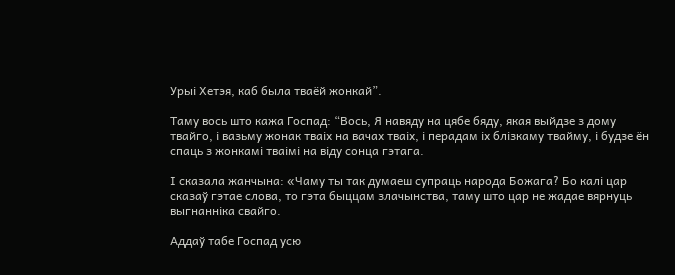Урыі Хетэя, каб была тваёй жонкай”.

Таму вось што кажа Госпад: “Вось, Я навяду на цябе бяду, якая выйдзе з дому твайго, і вазьму жонак тваіх на вачах тваіх, і перадам іх блізкаму твайму, і будзе ён спаць з жонкамі тваімі на віду сонца гэтага.

І сказала жанчына: «Чаму ты так думаеш супраць народа Божага? Бо калі цар сказаў гэтае слова, то гэта быццам злачынства, таму што цар не жадае вярнуць выгнанніка свайго.

Аддаў табе Госпад усю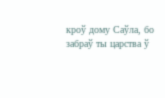кроў дому Саўла, бо забраў ты царства ў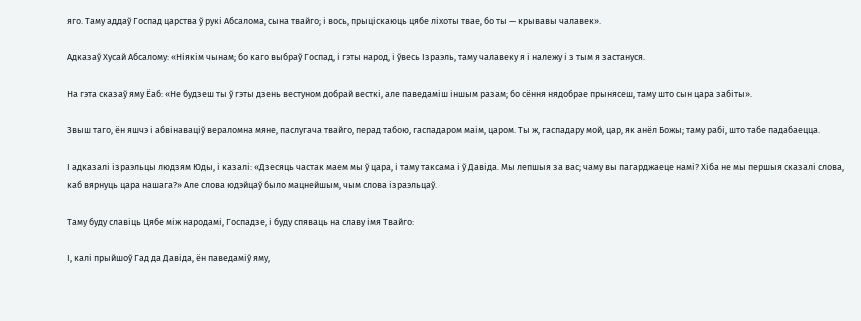яго. Таму аддаў Госпад царства ў рукі Абсалома, сына твайго; і вось, прыціскаюць цябе ліхоты твае, бо ты — крывавы чалавек».

Адказаў Хусай Абсалому: «Ніякім чынам; бо каго выбраў Госпад, і гэты народ, і ўвесь Ізраэль, таму чалавеку я і належу і з тым я застануся.

На гэта сказаў яму Ёаб: «Не будзеш ты ў гэты дзень вестуном добрай весткі, але паведаміш іншым разам; бо сёння нядобрае прынясеш, таму што сын цара забіты».

Звыш таго, ён яшчэ і абвінаваціў вераломна мяне, паслугача твайго, перад табою, гаспадаром маім, царом. Ты ж, гаспадару мой, цар, як анёл Божы; таму рабі, што табе падабаецца.

І адказалі ізраэльцы людзям Юды, і казалі: «Дзесяць частак маем мы ў цара, і таму таксама і ў Давіда. Мы лепшыя за вас; чаму вы пагарджаеце намі? Хіба не мы першыя сказалі слова, каб вярнуць цара нашага?» Але слова юдэйцаў было мацнейшым, чым слова ізраэльцаў.

Таму буду славіць Цябе між народамі, Госпадзе, і буду спяваць на славу імя Твайго:

І, калі прыйшоў Гад да Давіда, ён паведаміў яму,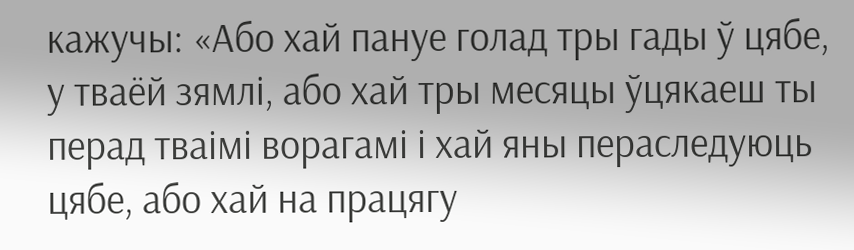кажучы: «Або хай пануе голад тры гады ў цябе, у тваёй зямлі, або хай тры месяцы ўцякаеш ты перад тваімі ворагамі і хай яны пераследуюць цябе, або хай на працягу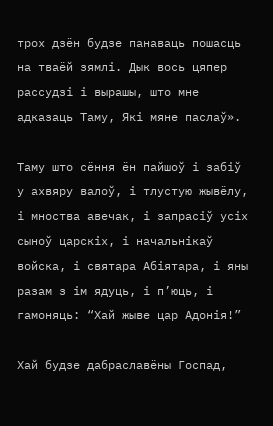трох дзён будзе панаваць пошасць на тваёй зямлі. Дык вось цяпер рассудзі і вырашы, што мне адказаць Таму, Які мяне паслаў».

Таму што сёння ён пайшоў і забіў у ахвяру валоў, і тлустую жывёлу, і мноства авечак, і запрасіў усіх сыноў царскіх, і начальнікаў войска, і святара Абіятара, і яны разам з ім ядуць, і п’юць, і гамоняць: “Хай жыве цар Адонія!”

Хай будзе дабраславёны Госпад,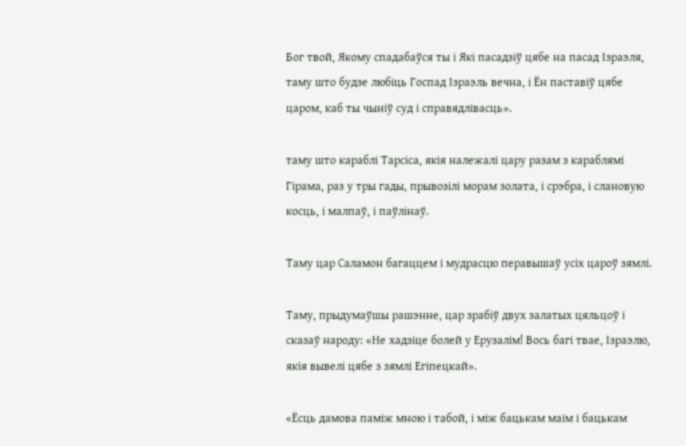Бог твой, Якому спадабаўся ты і Які пасадзіў цябе на пасад Ізраэля, таму што будзе любіць Госпад Ізраэль вечна, і Ён паставіў цябе царом, каб ты чыніў суд і справядлівасць».

таму што караблі Тарсіса, якія належалі цару разам з караблямі Гірама, раз у тры гады, прывозілі морам золата, і срэбра, і слановую косць, і малпаў, і паўлінаў.

Таму цар Саламон багаццем і мудрасцю перавышаў усіх цароў зямлі.

Таму, прыдумаўшы рашэнне, цар зрабіў двух залатых цяльцоў і сказаў народу: «Не хадзіце болей у Ерузалім! Вось багі твае, Ізраэлю, якія вывелі цябе з зямлі Егіпецкай».

«Ёсць дамова паміж мною і табой, і між бацькам маім і бацькам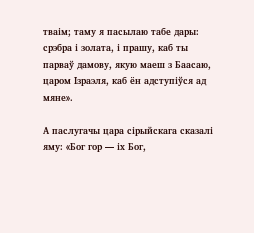тваім; таму я пасылаю табе дары: срэбра і золата, і прашу, каб ты парваў дамову, якую маеш з Баасаю, царом Ізраэля, каб ён адступіўся ад мяне».

А паслугачы цара сірыйскага сказалі яму: «Бог гор — іх Бог,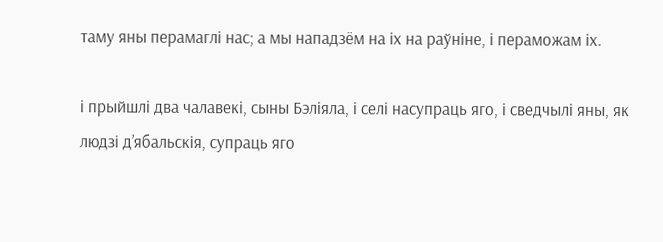таму яны перамаглі нас; а мы нападзём на іх на раўніне, і пераможам іх.

і прыйшлі два чалавекі, сыны Бэліяла, і селі насупраць яго, і сведчылі яны, як людзі д’ябальскія, супраць яго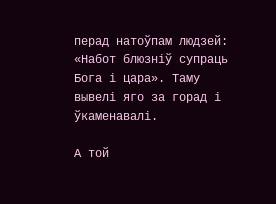перад натоўпам людзей: «Набот блюзніў супраць Бога і цара». Таму вывелі яго за горад і ўкаменавалі.

А той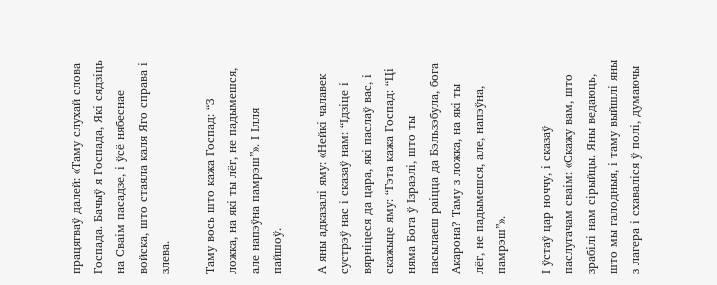працягваў далей: «Таму слухай слова Госпада. Бачыў я Госпада, Які сядзіць на Сваім пасадзе, і ўсё нябеснае войска, што стаяла каля Яго справа і злева.

Таму вось што кажа Госпад: “З ложка, на які ты лёг, не падымешся, але напэўна памрэш”». І Ілля пайшоў.

А яны адказалі яму: «Нейкі чалавек сустрэў нас і сказаў нам: “Ідзіце і вярніцеся да цара, які паслаў вас, і скажыце яму: “Гэта кажа Госпад: “Ці няма Бога ў Ізраэлі, што ты пасылаеш раіцца да Бэльзэбула, бога Акарона? Таму з ложка, на які ты лёг, не падымешся, але, напэўна, памрэш”».

І ўстаў цар ноччу, і сказаў паслугачам сваім: «Скажу вам, што зрабілі нам сірыйцы. Яны ведаюць, што мы галодныя, і таму выйшлі яны з лагера і схаваліся ў полі, думаючы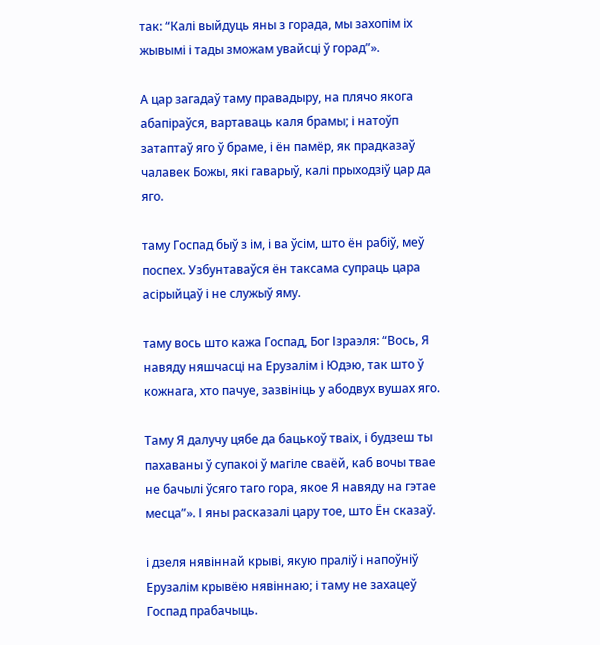так: “Калі выйдуць яны з горада, мы захопім іх жывымі і тады зможам увайсці ў горад”».

А цар загадаў таму правадыру, на плячо якога абапіраўся, вартаваць каля брамы; і натоўп затаптаў яго ў браме, і ён памёр, як прадказаў чалавек Божы, які гаварыў, калі прыходзіў цар да яго.

таму Госпад быў з ім, і ва ўсім, што ён рабіў, меў поспех. Узбунтаваўся ён таксама супраць цара асірыйцаў і не служыў яму.

таму вось што кажа Госпад, Бог Ізраэля: “Вось, Я навяду няшчасці на Ерузалім і Юдэю, так што ў кожнага, хто пачуе, зазвініць у абодвух вушах яго.

Таму Я далучу цябе да бацькоў тваіх, і будзеш ты пахаваны ў супакоі ў магіле сваёй, каб вочы твае не бачылі ўсяго таго гора, якое Я навяду на гэтае месца”». І яны расказалі цару тое, што Ён сказаў.

і дзеля нявіннай крыві, якую праліў і напоўніў Ерузалім крывёю нявіннаю; і таму не захацеў Госпад прабачыць.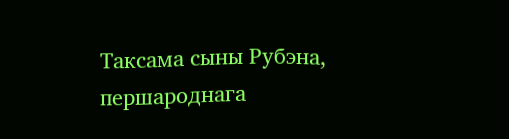Таксама сыны Рубэна, першароднага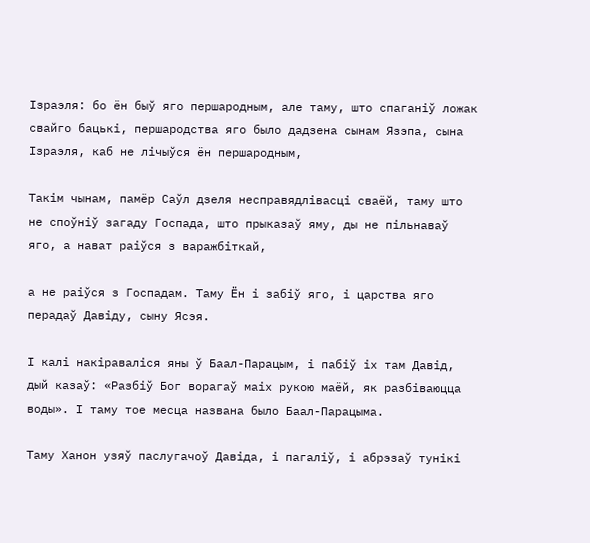Ізраэля: бо ён быў яго першародным, але таму, што спаганіў ложак свайго бацькі, першародства яго было дадзена сынам Язэпа, сына Ізраэля, каб не лічыўся ён першародным,

Такім чынам, памёр Саўл дзеля несправядлівасці сваёй, таму што не споўніў загаду Госпада, што прыказаў яму, ды не пільнаваў яго, а нават раіўся з варажбіткай,

а не раіўся з Госпадам. Таму Ён і забіў яго, і царства яго перадаў Давіду, сыну Ясэя.

І калі накіраваліся яны ў Баал-Парацым, і пабіў іх там Давід, дый казаў: «Разбіў Бог ворагаў маіх рукою маёй, як разбіваюцца воды». І таму тое месца названа было Баал-Парацымa.

Таму Ханон узяў паслугачоў Давіда, і пагаліў, і абрэзаў тунікі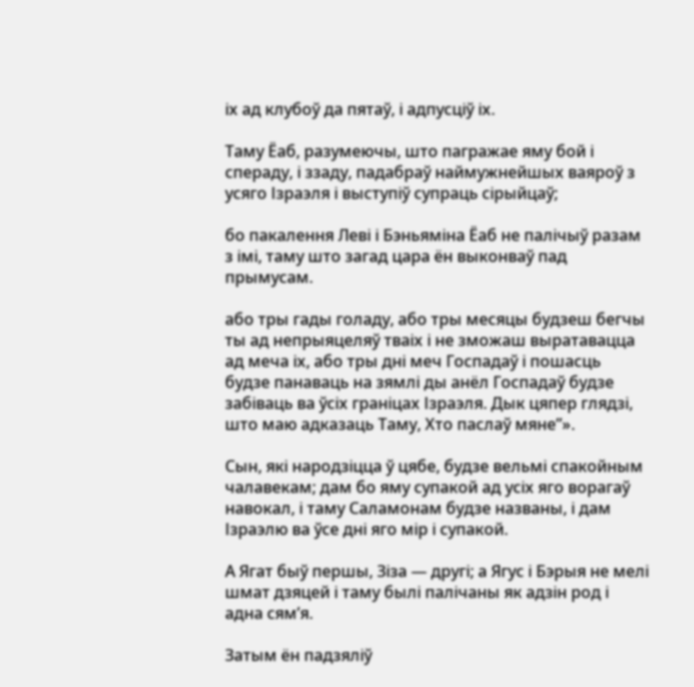іх ад клубоў да пятаў, і адпусціў іх.

Таму Ёаб, разумеючы, што пагражае яму бой і спераду, і ззаду, падабраў наймужнейшых ваяроў з усяго Ізраэля і выступіў супраць сірыйцаў;

бо пакалення Леві і Бэньяміна Ёаб не палічыў разам з імі, таму што загад цара ён выконваў пад прымусам.

або тры гады голаду, або тры месяцы будзеш бегчы ты ад непрыяцеляў тваіх і не зможаш выратавацца ад меча іх, або тры дні меч Госпадаў і пошасць будзе панаваць на зямлі ды анёл Госпадаў будзе забіваць ва ўсіх граніцах Ізраэля. Дык цяпер глядзі, што маю адказаць Таму, Хто паслаў мяне”».

Сын, які народзіцца ў цябе, будзе вельмі спакойным чалавекам; дам бо яму супакой ад усіх яго ворагаў навокал, і таму Саламонам будзе названы, і дам Ізраэлю ва ўсе дні яго мір і супакой.

А Ягат быў першы, Зіза — другі; а Ягус і Бэрыя не мелі шмат дзяцей і таму былі палічаны як адзін род і адна сям’я.

Затым ён падзяліў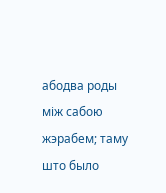абодва роды між сабою жэрабем; таму што было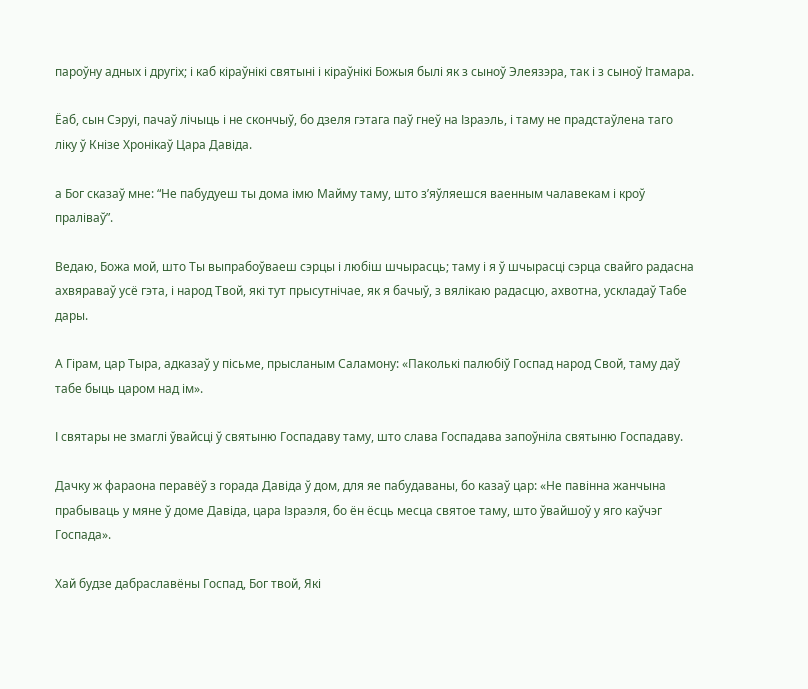пароўну адных і другіх; і каб кіраўнікі святыні і кіраўнікі Божыя былі як з сыноў Элеязэра, так і з сыноў Ітамара.

Ёаб, сын Сэруі, пачаў лічыць і не скончыў, бо дзеля гэтага паў гнеў на Ізраэль, і таму не прадстаўлена таго ліку ў Кнізе Хронікаў Цара Давіда.

а Бог сказаў мне: “Не пабудуеш ты дома імю Майму таму, што з’яўляешся ваенным чалавекам і кроў праліваў”.

Ведаю, Божа мой, што Ты выпрабоўваеш сэрцы і любіш шчырасць; таму і я ў шчырасці сэрца свайго радасна ахвяраваў усё гэта, і народ Твой, які тут прысутнічае, як я бачыў, з вялікаю радасцю, ахвотна, ускладаў Табе дары.

А Гірам, цар Тыра, адказаў у пісьме, прысланым Саламону: «Паколькі палюбіў Госпад народ Свой, таму даў табе быць царом над ім».

І святары не змаглі ўвайсці ў святыню Госпадаву таму, што слава Госпадава запоўніла святыню Госпадаву.

Дачку ж фараона перавёў з горада Давіда ў дом, для яе пабудаваны, бо казаў цар: «Не павінна жанчына прабываць у мяне ў доме Давіда, цара Ізраэля, бо ён ёсць месца святое таму, што ўвайшоў у яго каўчэг Госпада».

Хай будзе дабраславёны Госпад, Бог твой, Які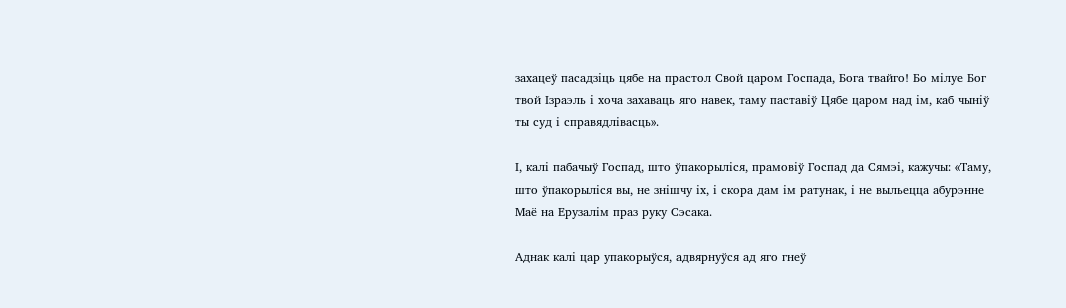захацеў пасадзіць цябе на прастол Свой царом Госпада, Бога твайго! Бо мілуе Бог твой Ізраэль і хоча захаваць яго навек, таму паставіў Цябе царом над ім, каб чыніў ты суд і справядлівасць».

І, калі пабачыў Госпад, што ўпакорыліся, прамовіў Госпад да Сямэі, кажучы: «Таму, што ўпакорыліся вы, не знішчу іх, і скора дам ім ратунак, і не выльецца абурэнне Маё на Ерузалім праз руку Сэсака.

Аднак калі цар упакорыўся, адвярнуўся ад яго гнеў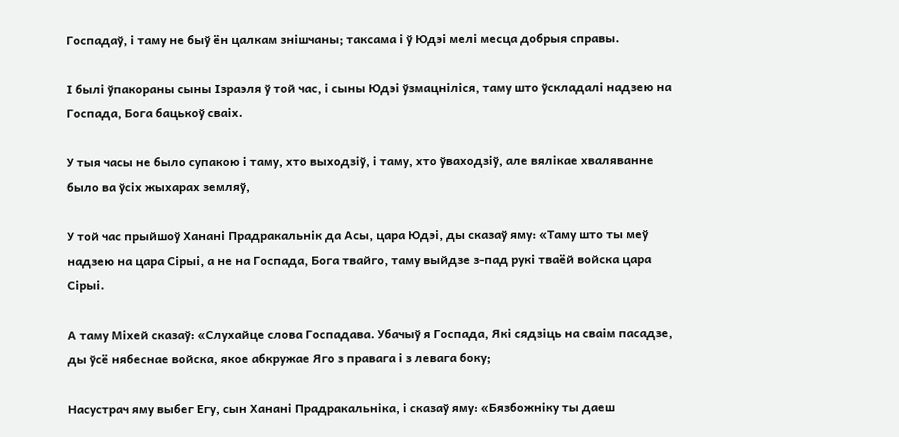Госпадаў, і таму не быў ён цалкам знішчаны; таксама і ў Юдэі мелі месца добрыя справы.

І былі ўпакораны сыны Ізраэля ў той час, і сыны Юдэі ўзмацніліся, таму што ўскладалі надзею на Госпада, Бога бацькоў сваіх.

У тыя часы не было супакою і таму, хто выходзіў, і таму, хто ўваходзіў, але вялікае хваляванне было ва ўсіх жыхарах земляў,

У той час прыйшоў Ханані Прадракальнік да Асы, цара Юдэі, ды сказаў яму: «Таму што ты меў надзею на цара Сірыі, а не на Госпада, Бога твайго, таму выйдзе з-пад рукі тваёй войска цара Сірыі.

А таму Міхей сказаў: «Слухайце слова Госпадава. Убачыў я Госпада, Які сядзіць на сваім пасадзе, ды ўсё нябеснае войска, якое абкружае Яго з правага і з левага боку;

Насустрач яму выбег Егу, сын Ханані Прадракальніка, і сказаў яму: «Бязбожніку ты даеш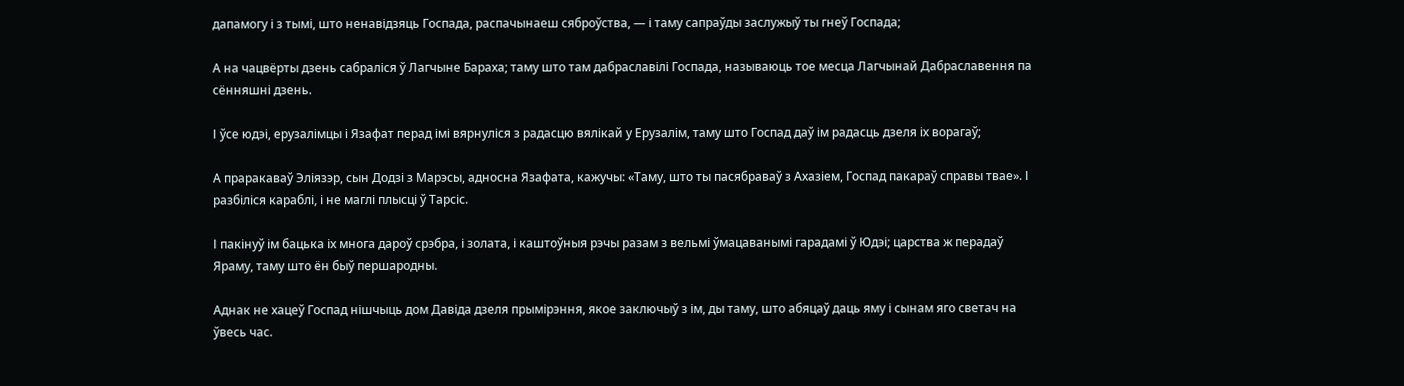дапамогу і з тымі, што ненавідзяць Госпада, распачынаеш сяброўства, — і таму сапраўды заслужыў ты гнеў Госпада;

А на чацвёрты дзень сабраліся ў Лагчыне Бараха; таму што там дабраславілі Госпада, называюць тое месца Лагчынай Дабраславення па сённяшні дзень.

І ўсе юдэі, ерузалімцы і Язафат перад імі вярнуліся з радасцю вялікай у Ерузалім, таму што Госпад даў ім радасць дзеля іх ворагаў;

А праракаваў Эліязэр, сын Додзі з Марэсы, адносна Язафата, кажучы: «Таму, што ты пасябраваў з Ахазіем, Госпад пакараў справы твае». І разбіліся караблі, і не маглі плысці ў Тарсіс.

І пакінуў ім бацька іх многа дароў срэбра, і золата, і каштоўныя рэчы разам з вельмі ўмацаванымі гарадамі ў Юдэі; царства ж перадаў Яраму, таму што ён быў першародны.

Аднак не хацеў Госпад нішчыць дом Давіда дзеля прымірэння, якое заключыў з ім, ды таму, што абяцаў даць яму і сынам яго светач на ўвесь час.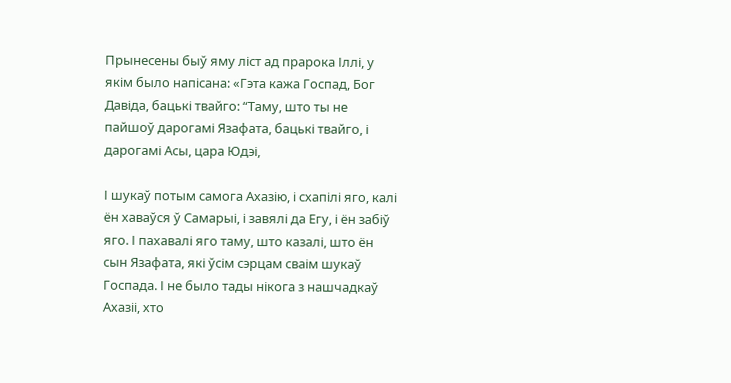Прынесены быў яму ліст ад прарока Іллі, у якім было напісана: «Гэта кажа Госпад, Бог Давіда, бацькі твайго: “Таму, што ты не пайшоў дарогамі Язафата, бацькі твайго, і дарогамі Асы, цара Юдэі,

І шукаў потым самога Ахазію, і схапілі яго, калі ён хаваўся ў Самарыі, і завялі да Егу, і ён забіў яго. І пахавалі яго таму, што казалі, што ён сын Язафата, які ўсім сэрцам сваім шукаў Госпада. І не было тады нікога з нашчадкаў Ахазіі, хто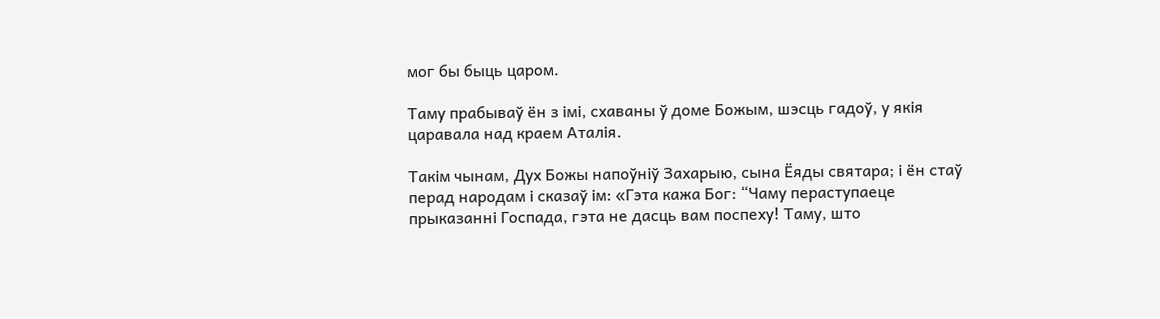мог бы быць царом.

Таму прабываў ён з імі, схаваны ў доме Божым, шэсць гадоў, у якія царавала над краем Аталія.

Такім чынам, Дух Божы напоўніў Захарыю, сына Ёяды святара; і ён стаў перад народам і сказаў ім: «Гэта кажа Бог: “Чаму пераступаеце прыказанні Госпада, гэта не дасць вам поспеху! Таму, што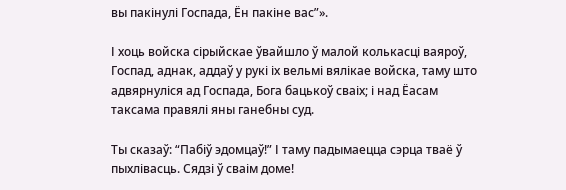вы пакінулі Госпада, Ён пакіне вас”».

І хоць войска сірыйскае ўвайшло ў малой колькасці ваяроў, Госпад, аднак, аддаў у рукі іх вельмі вялікае войска, таму што адвярнуліся ад Госпада, Бога бацькоў сваіх; і над Ёасам таксама правялі яны ганебны суд.

Ты сказаў: “Пабіў эдомцаў!” І таму падымаецца сэрца тваё ў пыхлівасць. Сядзі ў сваім доме!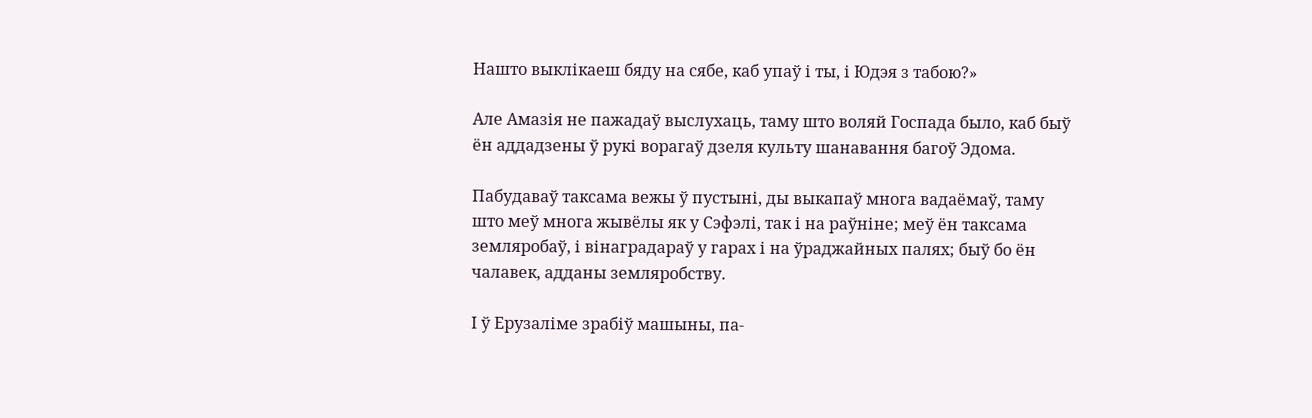Нашто выклікаеш бяду на сябе, каб упаў і ты, і Юдэя з табою?»

Але Амазія не пажадаў выслухаць, таму што воляй Госпада было, каб быў ён аддадзены ў рукі ворагаў дзеля культу шанавання багоў Эдома.

Пабудаваў таксама вежы ў пустыні, ды выкапаў многа вадаёмаў, таму што меў многа жывёлы як у Сэфэлі, так і на раўніне; меў ён таксама земляробаў, і вінаградараў у гарах і на ўраджайных палях; быў бо ён чалавек, адданы земляробству.

І ў Ерузаліме зрабіў машыны, па-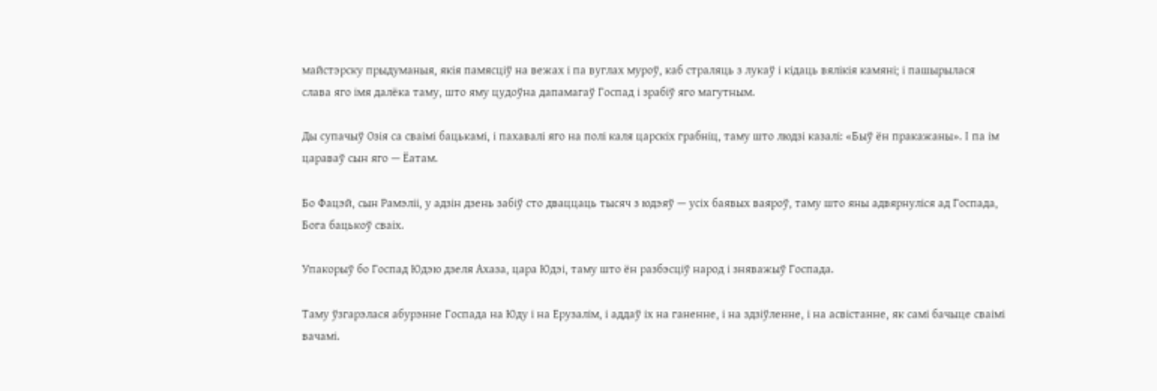майстэрску прыдуманыя, якія памясціў на вежах і па вуглах муроў, каб страляць з лукаў і кідаць вялікія камяні; і пашырылася слава яго імя далёка таму, што яму цудоўна дапамагаў Госпад і зрабіў яго магутным.

Ды супачыў Озія са сваімі бацькамі, і пахавалі яго на полі каля царскіх грабніц, таму што людзі казалі: «Быў ён пракажаны». І па ім цараваў сын яго — Ёатам.

Бо Фацэй, сын Рамэліі, у адзін дзень забіў сто дваццаць тысяч з юдэяў — усіх баявых ваяроў, таму што яны адвярнуліся ад Госпада, Бога бацькоў сваіх.

Упакорыў бо Госпад Юдэю дзеля Ахаза, цара Юдэі, таму што ён разбэсціў народ і зняважыў Госпада.

Таму ўзгарэлася абурэнне Госпада на Юду і на Ерузалім, і аддаў іх на ганенне, і на здзіўленне, і на асвістанне, як самі бачыце сваімі вачамі.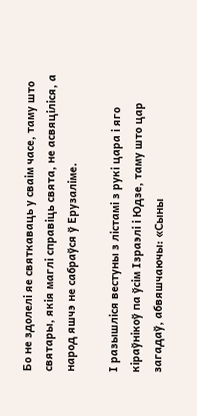Бо не здолелі яе святкаваць у сваім часе, таму што святары, якія маглі справіць свята, не асвяціліся, а народ яшчэ не сабраўся ў Ерузаліме.

І разышліся вестуны з лістамі з рукі цара і яго кіраўнікоў па ўсім Ізраэлі і Юдзе, таму што цар загадаў, абвяшчаючы: «Сыны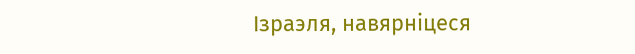Ізраэля, навярніцеся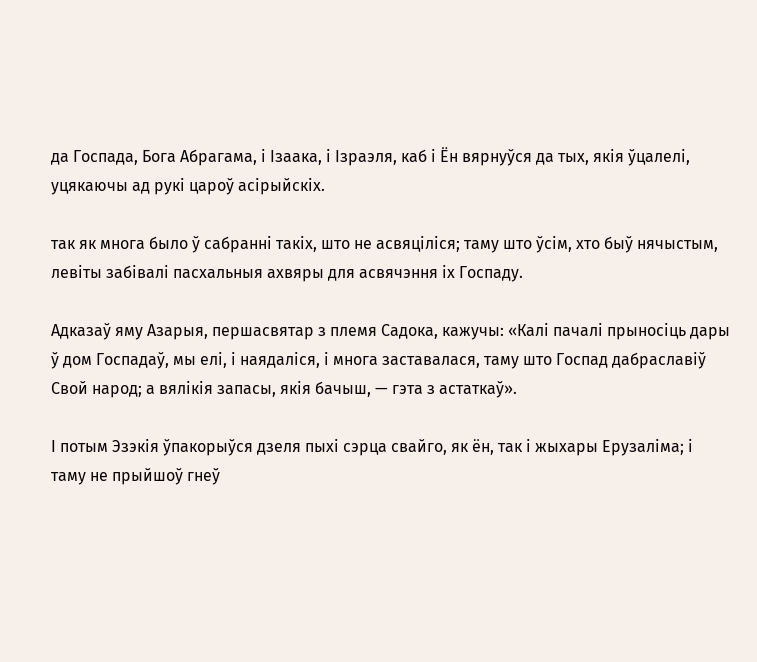да Госпада, Бога Абрагама, і Ізаака, і Ізраэля, каб і Ён вярнуўся да тых, якія ўцалелі, уцякаючы ад рукі цароў асірыйскіх.

так як многа было ў сабранні такіх, што не асвяціліся; таму што ўсім, хто быў нячыстым, левіты забівалі пасхальныя ахвяры для асвячэння іх Госпаду.

Адказаў яму Азарыя, першасвятар з племя Садока, кажучы: «Калі пачалі прыносіць дары ў дом Госпадаў, мы елі, і наядаліся, і многа заставалася, таму што Госпад дабраславіў Свой народ; а вялікія запасы, якія бачыш, — гэта з астаткаў».

І потым Эзэкія ўпакорыўся дзеля пыхі сэрца свайго, як ён, так і жыхары Ерузаліма; і таму не прыйшоў гнеў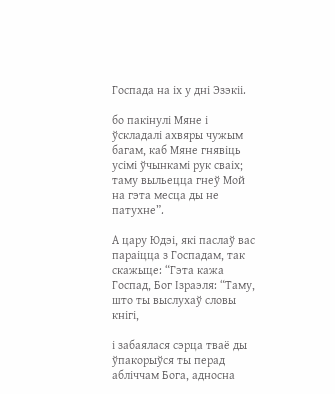Госпада на іх у дні Эзэкіі.

бо пакінулі Мяне і ўскладалі ахвяры чужым багам, каб Мяне гнявіць усімі ўчынкамі рук сваіх; таму выльецца гнеў Мой на гэта месца ды не патухне”.

А цару Юдэі, які паслаў вас параіцца з Госпадам, так скажыце: “Гэта кажа Госпад, Бог Ізраэля: “Таму, што ты выслухаў словы кнігі,

і забаялася сэрца тваё ды ўпакорыўся ты перад абліччам Бога, адносна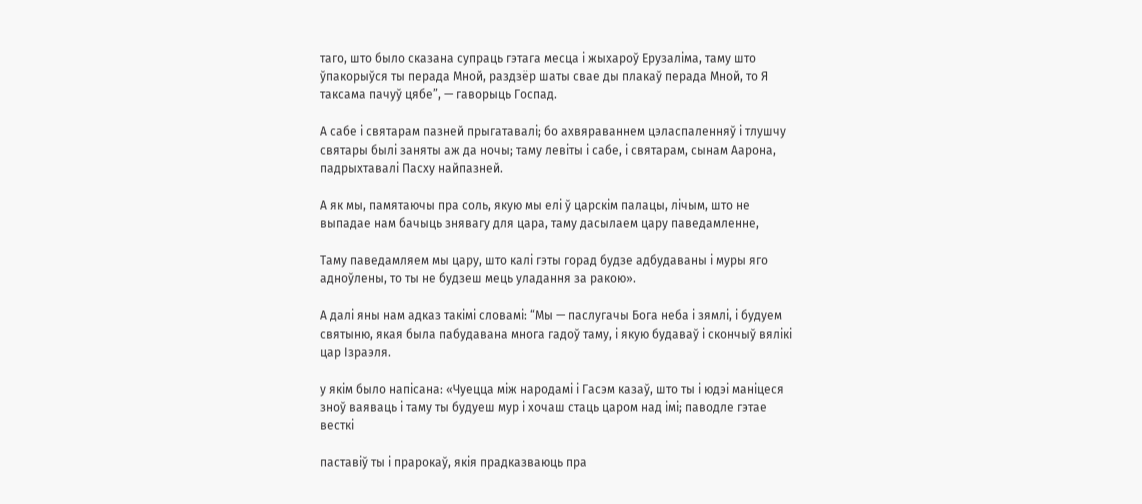таго, што было сказана супраць гэтага месца і жыхароў Ерузаліма, таму што ўпакорыўся ты перада Мной, раздзёр шаты свае ды плакаў перада Мной, то Я таксама пачуў цябе”, — гаворыць Госпад.

А сабе і святарам пазней прыгатавалі; бо ахвяраваннем цэласпаленняў і тлушчу святары былі заняты аж да ночы; таму левіты і сабе, і святарам, сынам Аарона, падрыхтавалі Пасху найпазней.

А як мы, памятаючы пра соль, якую мы елі ў царскім палацы, лічым, што не выпадае нам бачыць знявагу для цара, таму дасылаем цару паведамленне,

Таму паведамляем мы цару, што калі гэты горад будзе адбудаваны і муры яго адноўлены, то ты не будзеш мець уладання за ракою».

А далі яны нам адказ такімі словамі: “Мы — паслугачы Бога неба і зямлі, і будуем святыню, якая была пабудавана многа гадоў таму, і якую будаваў і скончыў вялікі цар Ізраэля.

у якім было напісана: «Чуецца між народамі і Гасэм казаў, што ты і юдэі маніцеся зноў ваяваць і таму ты будуеш мур і хочаш стаць царом над імі; паводле гэтае весткі

паставіў ты і прарокаў, якія прадказваюць пра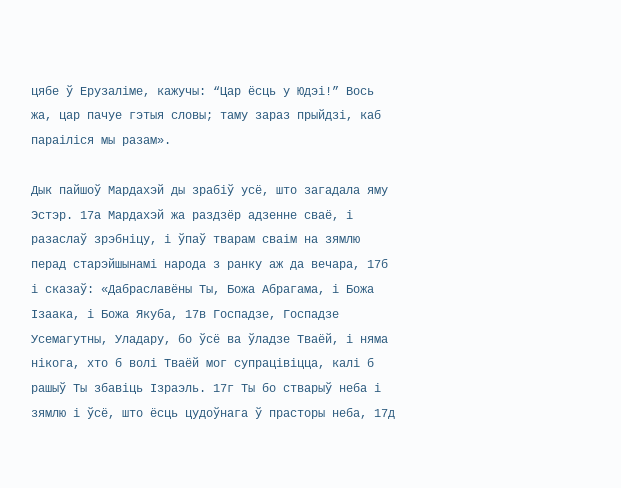цябе ў Ерузаліме, кажучы: “Цар ёсць у Юдэі!” Вось жа, цар пачуе гэтыя словы; таму зараз прыйдзі, каб параіліся мы разам».

Дык пайшоў Мардахэй ды зрабіў усё, што загадала яму Эстэр. 17а Мардахэй жа раздзёр адзенне сваё, і разаслаў зрэбніцу, і ўпаў тварам сваім на зямлю перад старэйшынамі народа з ранку аж да вечара, 17б і сказаў: «Дабраславёны Ты, Божа Абрагама, і Божа Ізаака, і Божа Якуба, 17в Госпадзе, Госпадзе Усемагутны, Уладару, бо ўсё ва ўладзе Тваёй, і няма нікога, хто б волі Тваёй мог супрацівіцца, калі б рашыў Ты збавіць Ізраэль. 17г Ты бо стварыў неба і зямлю і ўсё, што ёсць цудоўнага ў прасторы неба, 17д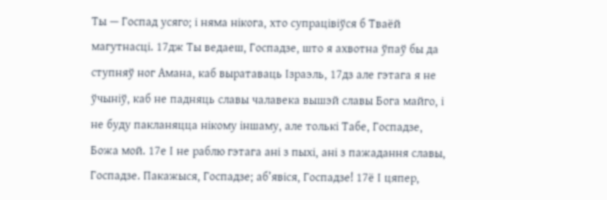Ты — Госпад усяго; і няма нікога, хто супрацівіўся б Тваёй магутнасці. 17дж Ты ведаеш, Госпадзе, што я ахвотна ўпаў бы да ступняў ног Амана, каб выратаваць Ізраэль, 17дз але гэтага я не ўчыніў, каб не падняць славы чалавека вышэй славы Бога майго, і не буду пакланяцца нікому іншаму, але толькі Табе, Госпадзе, Божа мой. 17е І не раблю гэтага ані з пыхі, ані з пажадання славы, Госпадзе. Пакажыся, Госпадзе; аб’явіся, Госпадзе! 17ё І цяпер,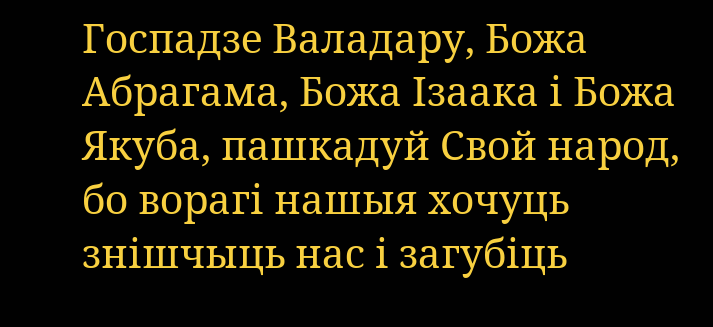Госпадзе Валадару, Божа Абрагама, Божа Ізаака і Божа Якуба, пашкадуй Свой народ, бо ворагі нашыя хочуць знішчыць нас і загубіць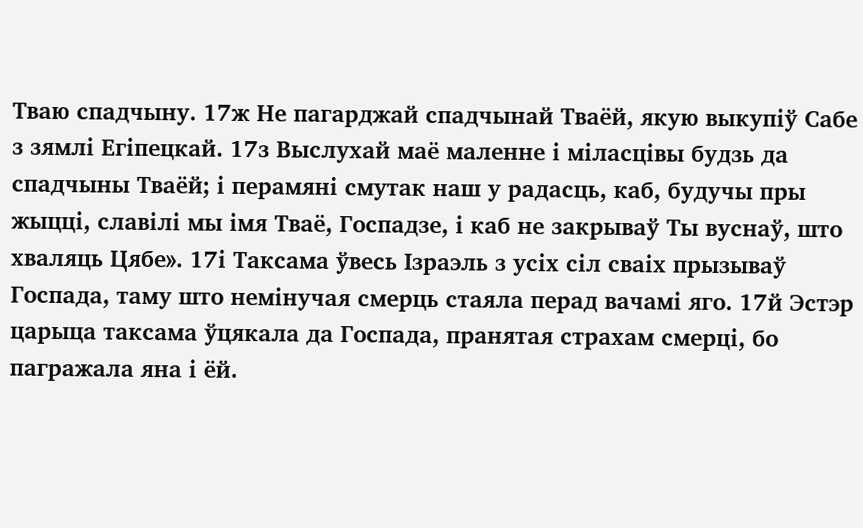Тваю спадчыну. 17ж Не пагарджай спадчынай Тваёй, якую выкупіў Сабе з зямлі Егіпецкай. 17з Выслухай маё маленне і міласцівы будзь да спадчыны Тваёй; і перамяні смутак наш у радасць, каб, будучы пры жыцці, славілі мы імя Тваё, Госпадзе, і каб не закрываў Ты вуснаў, што хваляць Цябе». 17і Таксама ўвесь Ізраэль з усіх сіл сваіх прызываў Госпада, таму што немінучая смерць стаяла перад вачамі яго. 17й Эстэр царыца таксама ўцякала да Госпада, пранятая страхам смерці, бо пагражала яна і ёй.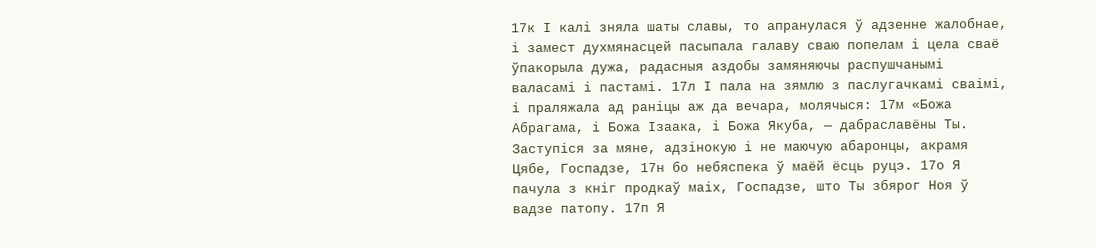17к І калі зняла шаты славы, то апранулася ў адзенне жалобнае, і замест духмянасцей пасыпала галаву сваю попелам і цела сваё ўпакорыла дужа, радасныя аздобы замяняючы распушчанымі валасамі і пастамі. 17л І пала на зямлю з паслугачкамі сваімі, і праляжала ад раніцы аж да вечара, молячыся: 17м «Божа Абрагама, і Божа Ізаака, і Божа Якуба, — дабраславёны Ты. Заступіся за мяне, адзінокую і не маючую абаронцы, акрамя Цябе, Госпадзе, 17н бо небяспека ў маёй ёсць руцэ. 17о Я пачула з кніг продкаў маіх, Госпадзе, што Ты збярог Ноя ў вадзе патопу. 17п Я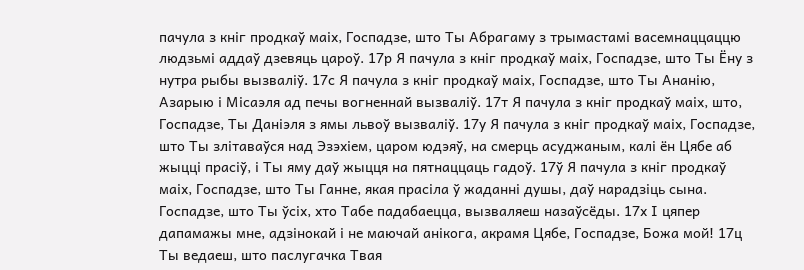пачула з кніг продкаў маіх, Госпадзе, што Ты Абрагаму з трымастамі васемнаццаццю людзьмі аддаў дзевяць цароў. 17р Я пачула з кніг продкаў маіх, Госпадзе, што Ты Ёну з нутра рыбы вызваліў. 17с Я пачула з кніг продкаў маіх, Госпадзе, што Ты Ананію, Азарыю і Місаэля ад печы вогненнай вызваліў. 17т Я пачула з кніг продкаў маіх, што, Госпадзе, Ты Даніэля з ямы львоў вызваліў. 17у Я пачула з кніг продкаў маіх, Госпадзе, што Ты злітаваўся над Эзэхіем, царом юдэяў, на смерць асуджаным, калі ён Цябе аб жыцці прасіў, і Ты яму даў жыцця на пятнаццаць гадоў. 17ў Я пачула з кніг продкаў маіх, Госпадзе, што Ты Ганне, якая прасіла ў жаданні душы, даў нарадзіць сына. Госпадзе, што Ты ўсіх, хто Табе падабаецца, вызваляеш назаўсёды. 17х І цяпер дапамажы мне, адзінокай і не маючай анікога, акрамя Цябе, Госпадзе, Божа мой! 17ц Ты ведаеш, што паслугачка Твая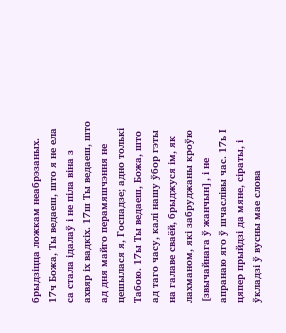брыдзіцца ложкам неабрэзаных. 17ч Божа, Ты ведаеш, што я не ела са стала ідалаў і не піла віна з ахвяр іх вадкіх. 17ш Ты ведаеш, што ад дня майго перамяшчэння не цешылася я, Госпадзе; адно толькі Табою. 17ы Ты ведаеш, Божа, што ад таго часу, калі нашу ўбор гэты на галаве сваёй, брыджуся ім, як лахманом, які забруджаны кроўю [звычайнага ў жанчын], і не апранаю яго ў шчаслівы час. 17ь І цяпер прыйдзі да мяне, сіраты, і ўкладзі ў вусны мае слова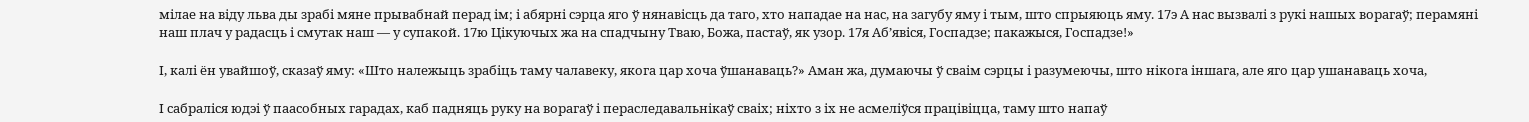мілае на віду льва ды зрабі мяне прывабнай перад ім; і абярні сэрца яго ў нянавісць да таго, хто нападае на нас, на загубу яму і тым, што спрыяюць яму. 17э А нас вызвалі з рукі нашых ворагаў; перамяні наш плач у радасць і смутак наш — у супакой. 17ю Цікуючых жа на спадчыну Тваю, Божа, пастаў, як узор. 17я Аб’явіся, Госпадзе; пакажыся, Госпадзе!»

І, калі ён увайшоў, сказаў яму: «Што належыць зрабіць таму чалавеку, якога цар хоча ўшанаваць?» Аман жа, думаючы ў сваім сэрцы і разумеючы, што нікога іншага, але яго цар ушанаваць хоча,

І сабраліся юдэі ў паасобных гарадах, каб падняць руку на ворагаў і пераследавальнікаў сваіх; ніхто з іх не асмеліўся працівіцца, таму што напаў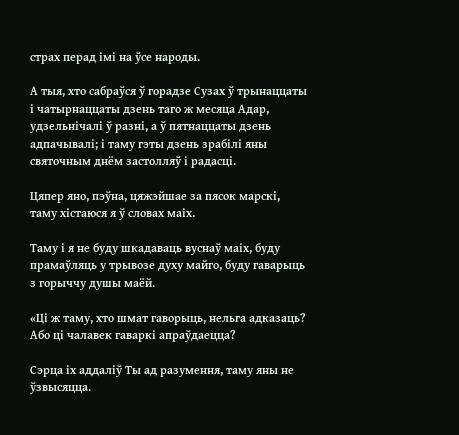страх перад імі на ўсе народы.

А тыя, хто сабраўся ў горадзе Сузах ў трынаццаты і чатырнаццаты дзень таго ж месяца Адар, удзельнічалі ў разні, а ў пятнаццаты дзень адпачывалі; і таму гэты дзень зрабілі яны святочным днём застолляў і радасці.

Цяпер яно, пэўна, цяжэйшае за пясок марскі, таму хістаюся я ў словах маіх.

Таму і я не буду шкадаваць вуснаў маіх, буду прамаўляць у трывозе духу майго, буду гаварыць з горыччу душы маёй.

«Ці ж таму, хто шмат гаворыць, нельга адказаць? Або ці чалавек гаваркі апраўдаецца?

Сэрца іх аддаліў Ты ад разумення, таму яны не ўзвысяцца.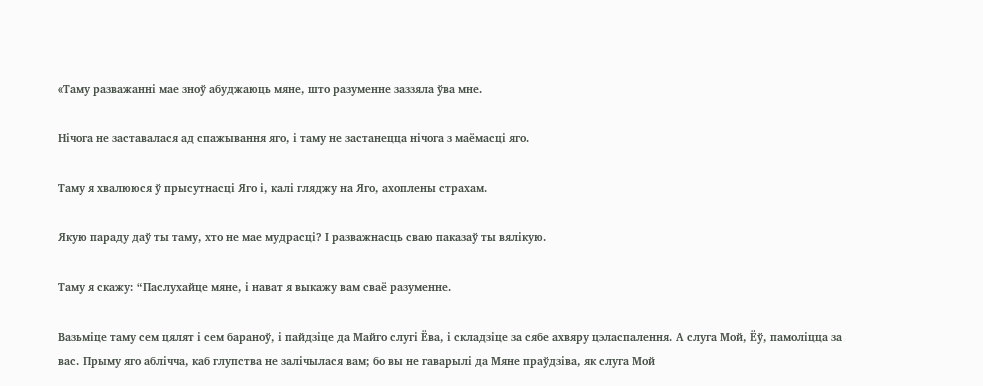«Таму разважанні мае зноў абуджаюць мяне, што разуменне заззяла ўва мне.

Нічога не заставалася ад спажывання яго, і таму не застанецца нічога з маёмасці яго.

Таму я хвалююся ў прысутнасці Яго і, калі гляджу на Яго, ахоплены страхам.

Якую параду даў ты таму, хто не мае мудрасці? І разважнасць сваю паказаў ты вялікую.

Таму я скажу: “Паслухайце мяне, і нават я выкажу вам сваё разуменне.

Вазьміце таму сем цялят і сем бараноў, і пайдзіце да Майго слугі Ёва, і складзіце за сябе ахвяру цэласпалення. А слуга Мой, Ёў, памоліцца за вас. Прыму яго аблічча, каб глупства не залічылася вам; бо вы не гаварылі да Мяне праўдзіва, як слуга Мой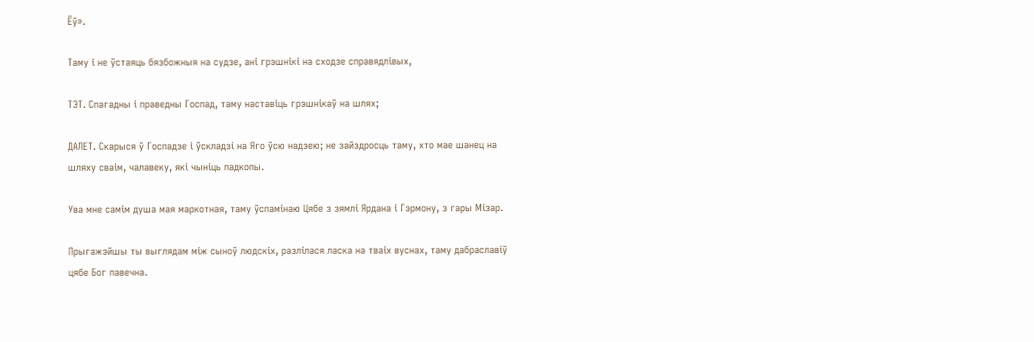Ёў».

Таму і не ўстаяць бязбожныя на судзе, ані грэшнікі на сходзе справядлівых,

ТЭТ. Спагадны і праведны Госпад, таму наставіць грэшнікаў на шлях;

ДАЛЕТ. Скарыся ў Госпадзе і ўскладзі на Яго ўсю надзею; не зайздросць таму, хто мае шанец на шляху сваім, чалавеку, які чыніць падкопы.

Ува мне самім душа мая маркотная, таму ўспамінаю Цябе з зямлі Ярдана і Гэрмону, з гары Мізар.

Прыгажэйшы ты выглядам між сыноў людскіх, разлілася ласка на тваіх вуснах, таму дабраславіў цябе Бог павечна.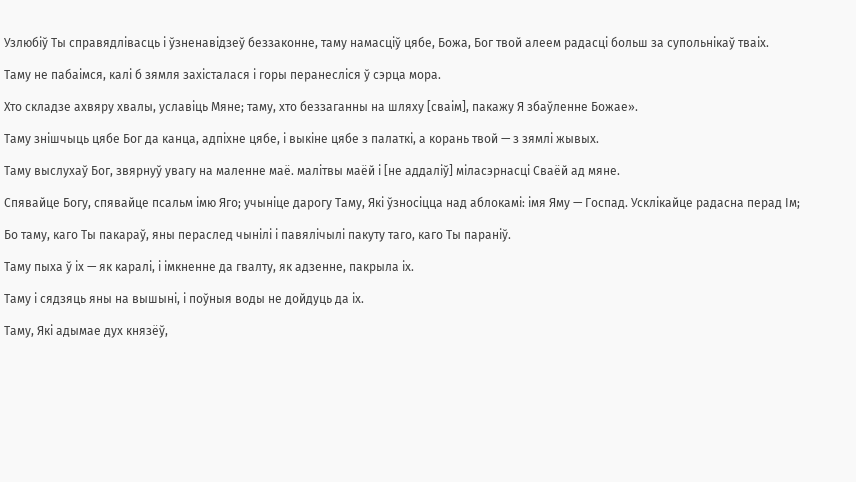Узлюбіў Ты справядлівасць і ўзненавідзеў беззаконне, таму намасціў цябе, Божа, Бог твой алеем радасці больш за супольнікаў тваіх.

Таму не пабаімся, калі б зямля захісталася і горы перанесліся ў сэрца мора.

Хто складзе ахвяру хвалы, уславіць Мяне; таму, хто беззаганны на шляху [сваім], пакажу Я збаўленне Божае».

Таму знішчыць цябе Бог да канца, адпіхне цябе, і выкіне цябе з палаткі, а корань твой — з зямлі жывых.

Таму выслухаў Бог, звярнуў увагу на маленне маё. малітвы маёй і [не аддаліў] міласэрнасці Сваёй ад мяне.

Спявайце Богу, спявайце псальм імю Яго; учыніце дарогу Таму, Які ўзносіцца над аблокамі: імя Яму — Госпад. Усклікайце радасна перад Ім;

Бо таму, каго Ты пакараў, яны пераслед чынілі і павялічылі пакуту таго, каго Ты параніў.

Таму пыха ў іх — як каралі, і імкненне да гвалту, як адзенне, пакрыла іх.

Таму і сядзяць яны на вышыні, і поўныя воды не дойдуць да іх.

Таму, Які адымае дух князёў,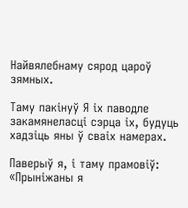Найвялебнаму сярод цароў зямных.

Таму пакінуў Я іх паводле закамянеласці сэрца іх, будуць хадзіць яны ў сваіх намерах.

Паверыў я, і таму прамовіў: «Прыніжаны я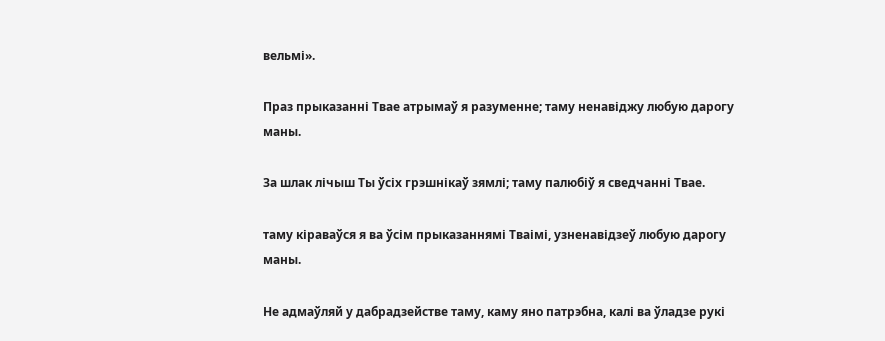вельмі».

Праз прыказанні Твае атрымаў я разуменне; таму ненавіджу любую дарогу маны.

За шлак лічыш Ты ўсіх грэшнікаў зямлі; таму палюбіў я сведчанні Твае.

таму кіраваўся я ва ўсім прыказаннямі Тваімі, узненавідзеў любую дарогу маны.

Не адмаўляй у дабрадзействе таму, каму яно патрэбна, калі ва ўладзе рукі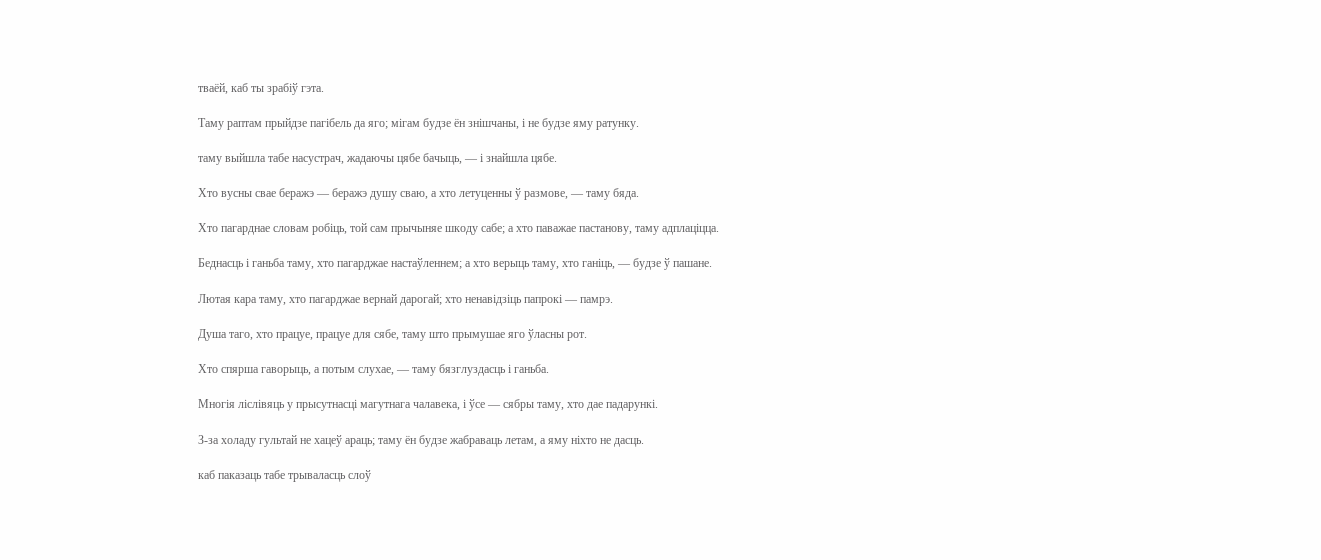тваёй, каб ты зрабіў гэта.

Таму раптам прыйдзе пагібель да яго; мігам будзе ён знішчаны, і не будзе яму ратунку.

таму выйшла табе насустрач, жадаючы цябе бачыць, — і знайшла цябе.

Хто вусны свае беражэ — беражэ душу сваю, а хто летуценны ў размове, — таму бяда.

Хто пагарднае словам робіць, той сам прычыняе шкоду сабе; а хто паважае пастанову, таму адплаціцца.

Беднасць і ганьба таму, хто пагарджае настаўленнем; а хто верыць таму, хто ганіць, — будзе ў пашане.

Лютая кара таму, хто пагарджае вернай дарогай; хто ненавідзіць папрокі — памрэ.

Душа таго, хто працуе, працуе для сябе, таму што прымушае яго ўласны рот.

Хто спярша гаворыць, а потым слухае, — таму бязглуздасць і ганьба.

Многія ліслівяць у прысутнасці магутнага чалавека, і ўсе — сябры таму, хто дае падарункі.

З-за холаду гультай не хацеў араць; таму ён будзе жабраваць летам, а яму ніхто не дасць.

каб паказаць табе трываласць слоў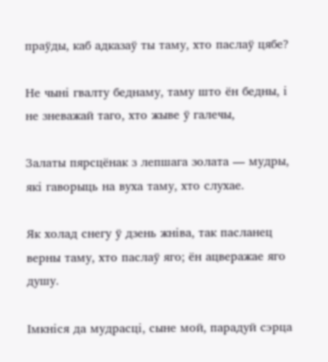праўды, каб адказаў ты таму, хто паслаў цябе?

Не чыні гвалту беднаму, таму што ён бедны, і не зневажай таго, хто жыве ў галечы,

Залаты пярсцёнак з лепшага золата — мудры, які гаворыць на вуха таму, хто слухае.

Як холад снегу ў дзень жніва, так пасланец верны таму, хто паслаў яго; ён ацверажае яго душу.

Імкніся да мудрасці, сыне мой, парадуй сэрца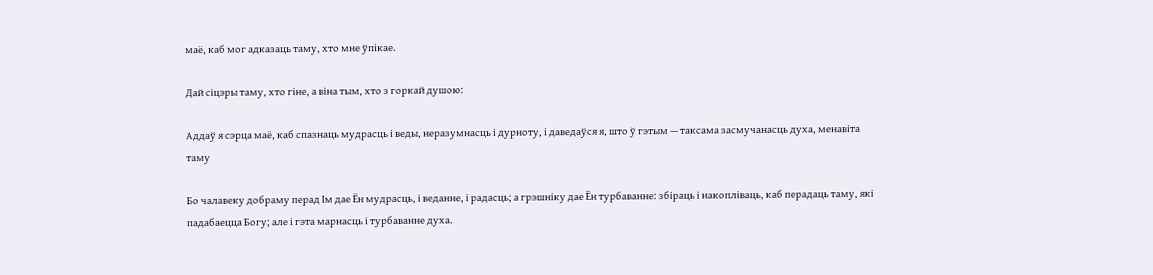маё, каб мог адказаць таму, хто мне ўпікае.

Дай сіцэры таму, хто гіне, а віна тым, хто з горкай душою:

Аддаў я сэрца маё, каб спазнаць мудрасць і веды, неразумнасць і дурноту, і даведаўся я, што ў гэтым — таксама засмучанасць духа, менавіта таму

Бо чалавеку добраму перад Ім дае Ён мудрасць, і веданне, і радасць; а грэшніку дае Ён турбаванне: збіраць і накопліваць, каб перадаць таму, які падабаецца Богу; але і гэта марнасць і турбаванне духа.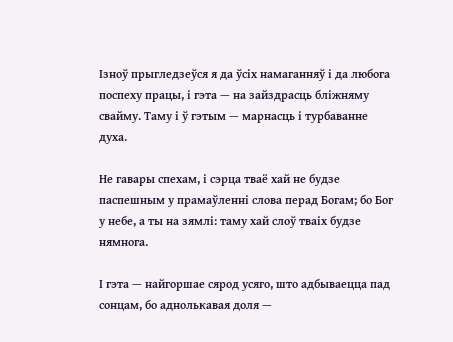Ізноў прыгледзеўся я да ўсіх намаганняў і да любога поспеху працы, і гэта — на зайздрасць бліжняму свайму. Таму і ў гэтым — марнасць і турбаванне духа.

Не гавары спехам, і сэрца тваё хай не будзе паспешным у прамаўленні слова перад Богам; бо Бог у небе, а ты на зямлі: таму хай слоў тваіх будзе нямнога.

І гэта — найгоршае сярод усяго, што адбываецца пад сонцам, бо аднолькавая доля —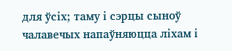для ўсіх; таму і сэрцы сыноў чалавечых напаўняюцца ліхам і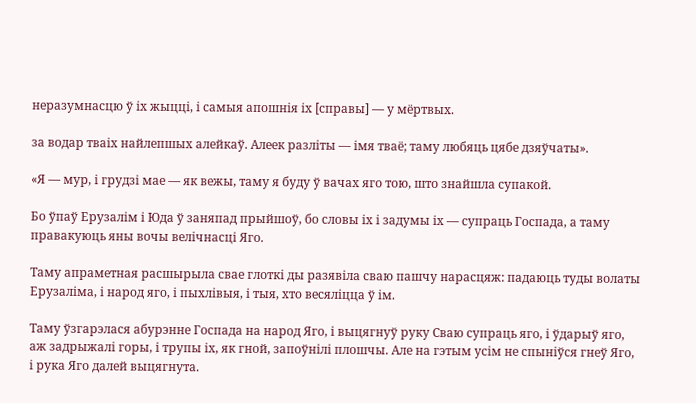неразумнасцю ў іх жыцці, і самыя апошнія іх [справы] — у мёртвых.

за водар тваіх найлепшых алейкаў. Алеек разліты — імя тваё; таму любяць цябе дзяўчаты».

«Я — мур, і грудзі мае — як вежы, таму я буду ў вачах яго тою, што знайшла супакой.

Бо ўпаў Ерузалім і Юда ў заняпад прыйшоў, бо словы іх і задумы іх — супраць Госпада, а таму правакуюць яны вочы велічнасці Яго.

Таму апраметная расшырыла свае глоткі ды разявіла сваю пашчу нарасцяж: падаюць туды волаты Ерузаліма, і народ яго, і пыхлівыя, і тыя, хто весяліцца ў ім.

Таму ўзгарэлася абурэнне Госпада на народ Яго, і выцягнуў руку Сваю супраць яго, і ўдарыў яго, аж задрыжалі горы, і трупы іх, як гной, запоўнілі плошчы. Але на гэтым усім не спыніўся гнеў Яго, і рука Яго далей выцягнута.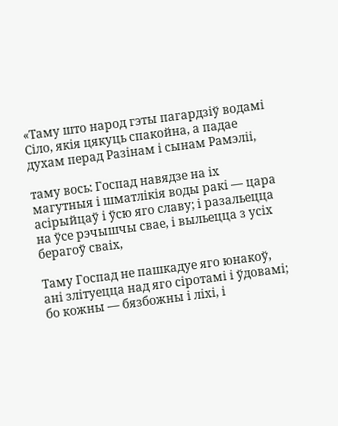«Таму што народ гэты пагардзіў водамі Сіло, якія цякуць спакойна, а падае духам перад Разінам і сынам Рамэліі,

таму вось: Госпад навядзе на іх магутныя і шматлікія воды ракі — цара асірыйцаў і ўсю яго славу; і разальецца на ўсе рэчышчы свае, і выльецца з усіх берагоў сваіх,

Таму Госпад не пашкадуе яго юнакоў, ані злітуецца над яго сіротамі і ўдовамі; бо кожны — бязбожны і ліхі, і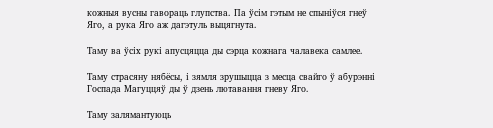кожныя вусны гавораць глупства. Па ўсім гэтым не спыніўся гнеў Яго, а рука Яго аж дагэтуль выцягнута.

Таму ва ўсіх рукі апусцяцца ды сэрца кожнага чалавека самлее.

Таму страсяну нябёсы, і зямля зрушыцца з месца свайго ў абурэнні Госпада Магуццяў ды ў дзень лютавання гневу Яго.

Таму залямантуюць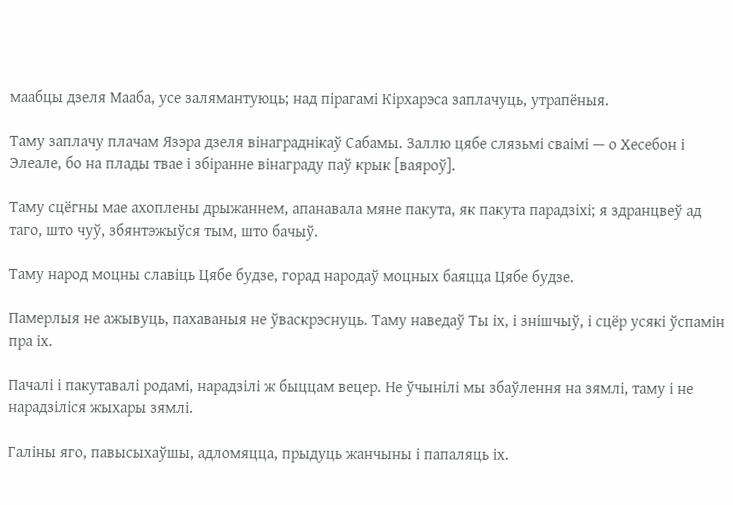маабцы дзеля Мааба, усе залямантуюць; над пірагамі Кірхарэса заплачуць, утрапёныя.

Таму заплачу плачам Язэра дзеля вінаграднікаў Сабамы. Заллю цябе слязьмі сваімі — о Хесебон і Элеале, бо на плады твае і збіранне вінаграду паў крык [ваяроў].

Таму сцёгны мае ахоплены дрыжаннем, апанавала мяне пакута, як пакута парадзіхі; я здранцвеў ад таго, што чуў, збянтэжыўся тым, што бачыў.

Таму народ моцны славіць Цябе будзе, горад народаў моцных баяцца Цябе будзе.

Памерлыя не ажывуць, пахаваныя не ўваскрэснуць. Таму наведаў Ты іх, і знішчыў, і сцёр усякі ўспамін пра іх.

Пачалі і пакутавалі родамі, нарадзілі ж быццам вецер. Не ўчынілі мы збаўлення на зямлі, таму і не нарадзіліся жыхары зямлі.

Галіны яго, павысыхаўшы, адломяцца, прыдуць жанчыны і папаляць іх.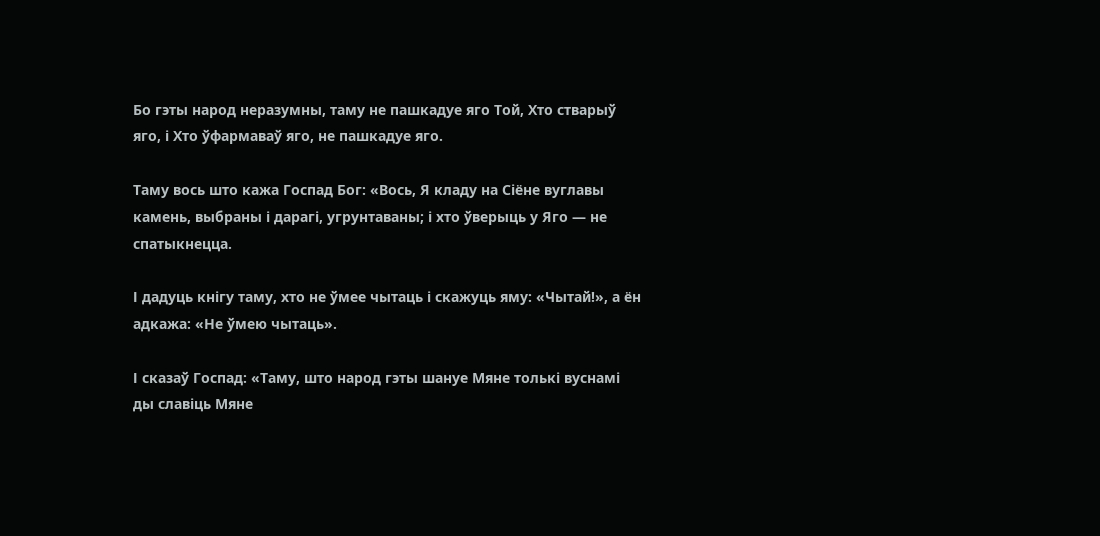Бо гэты народ неразумны, таму не пашкадуе яго Той, Хто стварыў яго, і Хто ўфармаваў яго, не пашкадуе яго.

Таму вось што кажа Госпад Бог: «Вось, Я кладу на Сіёне вуглавы камень, выбраны і дарагі, угрунтаваны; і хто ўверыць у Яго — не спатыкнецца.

І дадуць кнігу таму, хто не ўмее чытаць і скажуць яму: «Чытай!», а ён адкажа: «Не ўмею чытаць».

І сказаў Госпад: «Таму, што народ гэты шануе Мяне толькі вуснамі ды славіць Мяне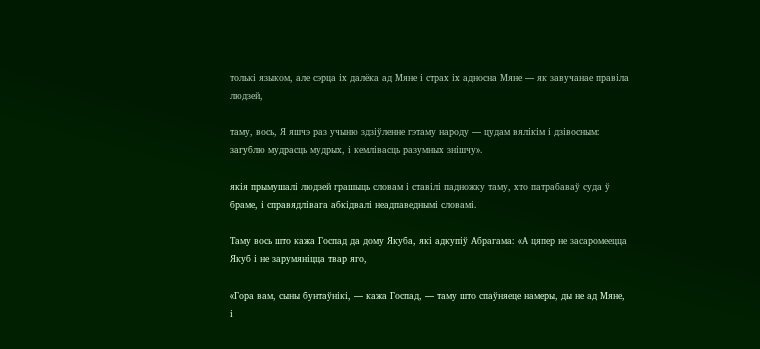толькі языком, але сэрца іх далёка ад Мяне і страх іх адносна Мяне — як завучанае правіла людзей,

таму, вось, Я яшчэ раз учыню здзіўленне гэтаму народу — цудам вялікім і дзівосным: загублю мудрасць мудрых, і кемлівасць разумных знішчу».

якія прымушалі людзей грашыць словам і ставілі падножку таму, хто патрабаваў суда ў браме, і справядлівага абкідвалі неадпаведнымі словамі.

Таму вось што кажа Госпад да дому Якуба, які адкупіў Абрагама: «А цяпер не засаромеецца Якуб і не зарумяніцца твар яго,

«Гора вам, сыны бунтаўнікі, — кажа Госпад, — таму што спаўняеце намеры, ды не ад Мяне, і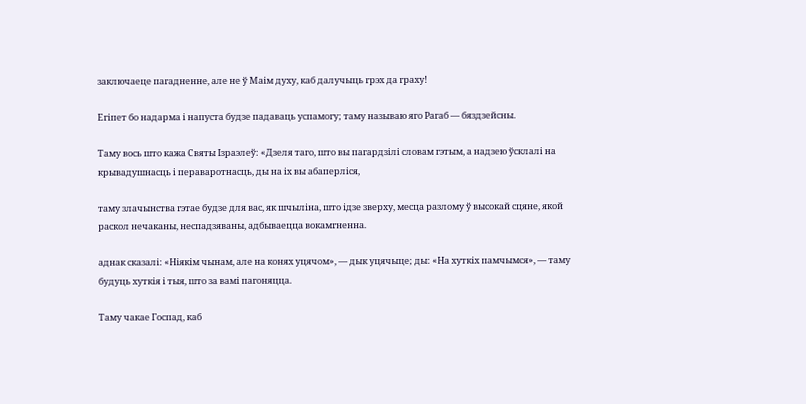заключаеце пагадненне, але не ў Маім духу, каб далучыць грэх да граху!

Егіпет бо надарма і напуста будзе падаваць успамогу; таму называю яго Рагаб — бяздзейсны.

Таму вось што кажа Святы Ізраэлеў: «Дзеля таго, што вы пагардзілі словам гэтым, а надзею ўсклалі на крывадушнасць і пераваротнасць, ды на іх вы абаперліся,

таму злачынства гэтае будзе для вас, як шчыліна, што ідзе зверху, месца разлому ў высокай сцяне, якой раскол нечаканы, неспадзяваны, адбываецца вокамгненна.

аднак сказалі: «Ніякім чынам, але на конях уцячом», — дык уцячыце; ды: «На хуткіх памчымся», — таму будуць хуткія і тыя, што за вамі пагоняцца.

Таму чакае Госпад, каб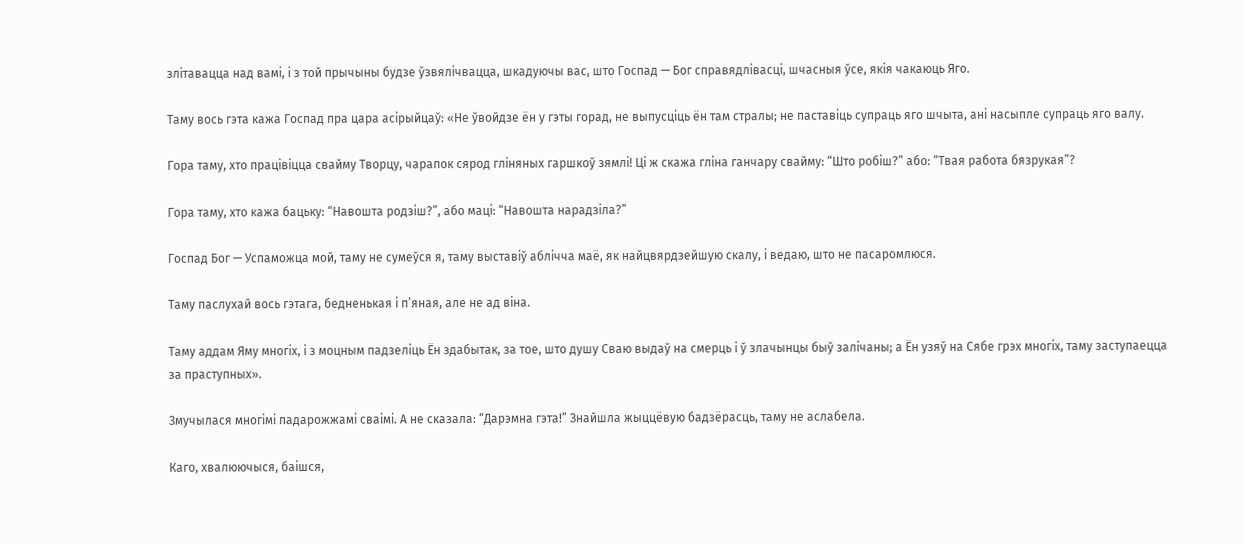злітавацца над вамі, і з той прычыны будзе ўзвялічвацца, шкадуючы вас, што Госпад — Бог справядлівасці, шчасныя ўсе, якія чакаюць Яго.

Таму вось гэта кажа Госпад пра цара асірыйцаў: «Не ўвойдзе ён у гэты горад, не выпусціць ён там стралы; не паставіць супраць яго шчыта, ані насыпле супраць яго валу.

Гора таму, хто працівіцца свайму Творцу, чарапок сярод гліняных гаршкоў зямлі! Ці ж скажа гліна ганчару свайму: “Што робіш?” або: “Твая работа бязрукая”?

Гора таму, хто кажа бацьку: “Навошта родзіш?”, або маці: “Навошта нарадзіла?”

Госпад Бог — Успаможца мой, таму не сумеўся я, таму выставіў аблічча маё, як найцвярдзейшую скалу, і ведаю, што не пасаромлюся.

Таму паслухай вось гэтага, бедненькая і п’яная, але не ад віна.

Таму аддам Яму многіх, і з моцным падзеліць Ён здабытак, за тое, што душу Сваю выдаў на смерць і ў злачынцы быў залічаны; а Ён узяў на Сябе грэх многіх, таму заступаецца за праступных».

Змучылася многімі падарожжамі сваімі. А не сказала: “Дарэмна гэта!” Знайшла жыццёвую бадзёрасць, таму не аслабела.

Каго, хвалюючыся, баішся,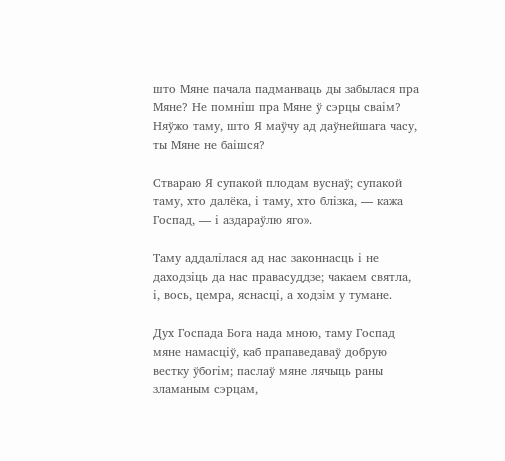што Мяне пачала падманваць ды забылася пра Мяне? Не помніш пра Мяне ў сэрцы сваім? Няўжо таму, што Я маўчу ад даўнейшага часу, ты Мяне не баішся?

Ствараю Я супакой плодам вуснаў; супакой таму, хто далёка, і таму, хто блізка, — кажа Госпад, — і аздараўлю яго».

Таму аддалілася ад нас законнасць і не даходзіць да нас правасуддзе; чакаем святла, і, вось, цемра, яснасці, а ходзім у тумане.

Дух Госпада Бога нада мною, таму Госпад мяне намасціў, каб прапаведаваў добрую вестку ўбогім; паслаў мяне лячыць раны зламаным сэрцам,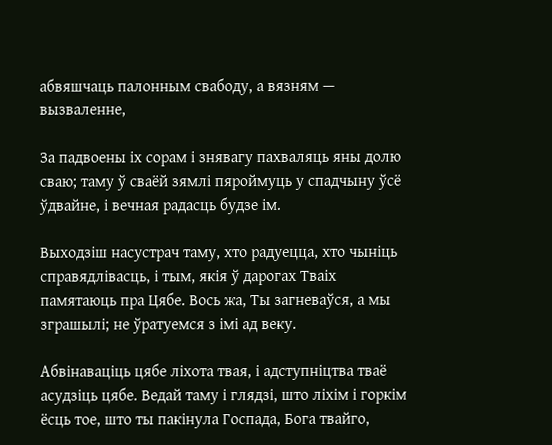абвяшчаць палонным свабоду, а вязням — вызваленне,

За падвоены іх сорам і знявагу пахваляць яны долю сваю; таму ў сваёй зямлі пяроймуць у спадчыну ўсё ўдвайне, і вечная радасць будзе ім.

Выходзіш насустрач таму, хто радуецца, хто чыніць справядлівасць, і тым, якія ў дарогах Тваіх памятаюць пра Цябе. Вось жа, Ты загневаўся, а мы зграшылі; не ўратуемся з імі ад веку.

Абвінаваціць цябе ліхота твая, і адступніцтва тваё асудзіць цябе. Ведай таму і глядзі, што ліхім і горкім ёсць тое, што ты пакінула Госпада, Бога твайго,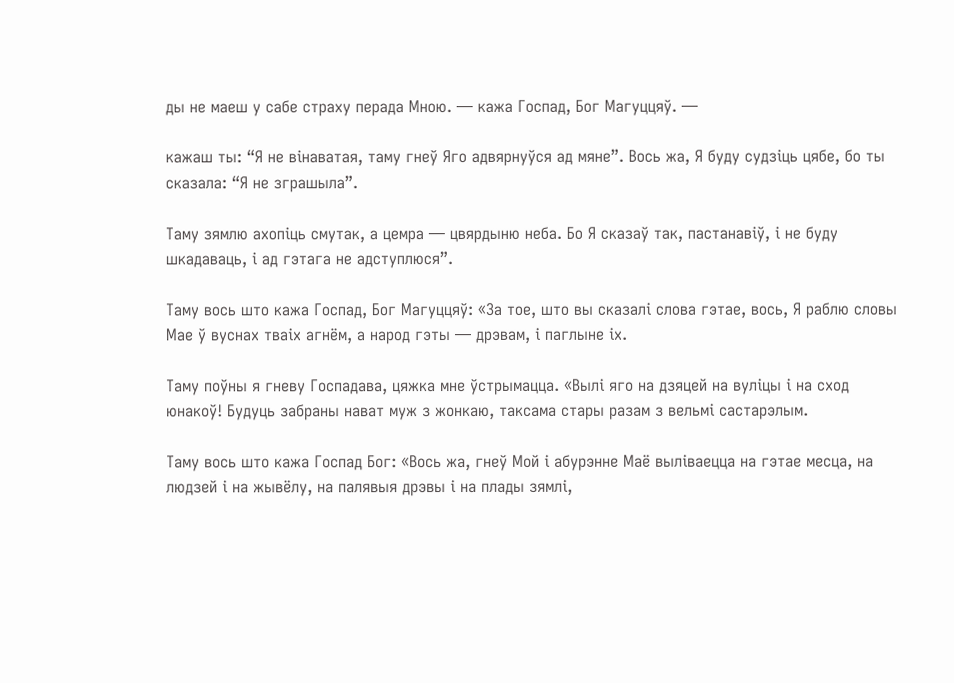ды не маеш у сабе страху перада Мною. — кажа Госпад, Бог Магуццяў. —

кажаш ты: “Я не вінаватая, таму гнеў Яго адвярнуўся ад мяне”. Вось жа, Я буду судзіць цябе, бо ты сказала: “Я не зграшыла”.

Таму зямлю ахопіць смутак, а цемра — цвярдыню неба. Бо Я сказаў так, пастанавіў, і не буду шкадаваць, і ад гэтага не адступлюся”.

Таму вось што кажа Госпад, Бог Магуццяў: «За тое, што вы сказалі слова гэтае, вось, Я раблю словы Мае ў вуснах тваіх агнём, а народ гэты — дрэвам, і паглыне іх.

Таму поўны я гневу Госпадава, цяжка мне ўстрымацца. «Вылі яго на дзяцей на вуліцы і на сход юнакоў! Будуць забраны нават муж з жонкаю, таксама стары разам з вельмі састарэлым.

Таму вось што кажа Госпад Бог: «Вось жа, гнеў Мой і абурэнне Маё выліваецца на гэтае месца, на людзей і на жывёлу, на палявыя дрэвы і на плады зямлі,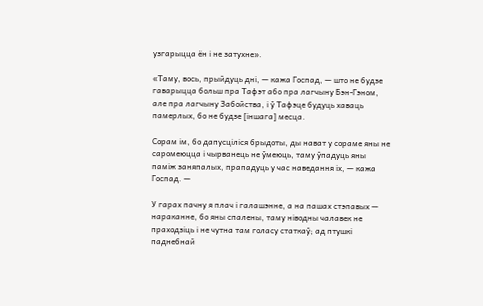узгарыцца ён і не затухне».

«Таму, вось, прыйдуць дні, — кажа Госпад, — што не будзе гаварыцца больш пра Тафэт або пра лагчыну Бэн-Гэном, але пра лагчыну Забойства, і ў Тафэце будуць хаваць памерлых, бо не будзе [іншага] месца.

Сорам ім, бо дапусціліся брыдоты, ды нават у сораме яны не саромеюцца і чырванець не ўмеюць, таму ўпадуць яны паміж заняпалых, прападуць у час наведання іх, — кажа Госпад. —

У гарах пачну я плач і галашэнне, а на пашах стэпавых — нараканне, бо яны спалены, таму ніводны чалавек не праходзіць і не чутна там голасу статкаў; ад птушкі паднебнай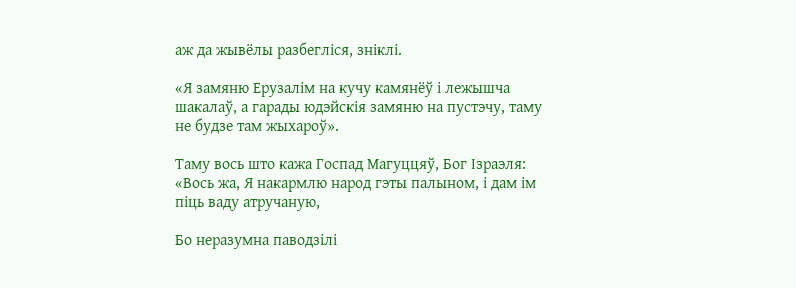аж да жывёлы разбегліся, зніклі.

«Я замяню Ерузалім на кучу камянёў і лежышча шакалаў, а гарады юдэйскія замяню на пустэчу, таму не будзе там жыхароў».

Таму вось што кажа Госпад Магуццяў, Бог Ізраэля: «Вось жа, Я накармлю народ гэты палыном, і дам ім піць ваду атручаную,

Бо неразумна паводзілі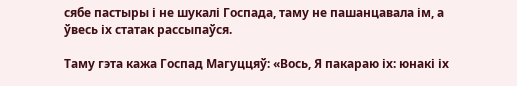сябе пастыры і не шукалі Госпада, таму не пашанцавала ім, а ўвесь іх статак рассыпаўся.

Таму гэта кажа Госпад Магуццяў: «Вось, Я пакараю іх: юнакі іх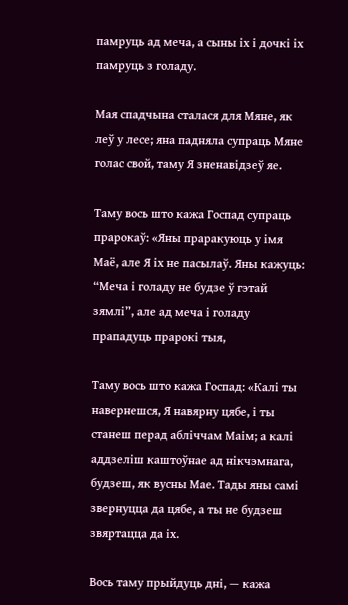памруць ад меча, а сыны іх і дочкі іх памруць з голаду.

Мая спадчына сталася для Мяне, як леў у лесе; яна падняла супраць Мяне голас свой, таму Я зненавідзеў яе.

Таму вось што кажа Госпад супраць прарокаў: «Яны праракуюць у імя Маё, але Я іх не пасылаў. Яны кажуць: “Меча і голаду не будзе ў гэтай зямлі”, але ад меча і голаду прападуць прарокі тыя,

Таму вось што кажа Госпад: «Калі ты навернешся, Я навярну цябе, і ты станеш перад абліччам Маім; а калі аддзеліш каштоўнае ад нікчэмнага, будзеш, як вусны Мае. Тады яны самі звернуцца да цябе, а ты не будзеш звяртацца да іх.

Вось таму прыйдуць дні, — кажа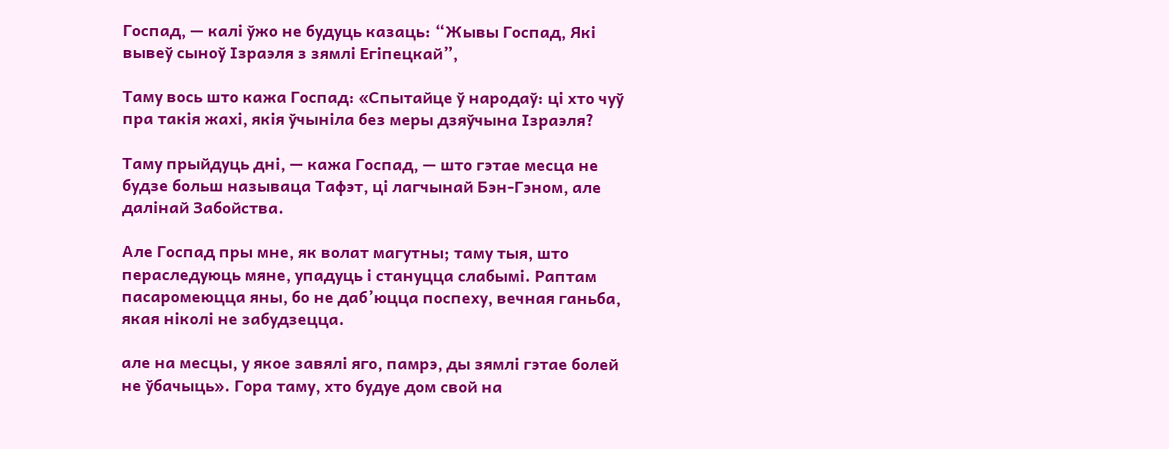Госпад, — калі ўжо не будуць казаць: “Жывы Госпад, Які вывеў сыноў Ізраэля з зямлі Егіпецкай”,

Таму вось што кажа Госпад: «Спытайце ў народаў: ці хто чуў пра такія жахі, якія ўчыніла без меры дзяўчына Ізраэля?

Таму прыйдуць дні, — кажа Госпад, — што гэтае месца не будзе больш называца Тафэт, ці лагчынай Бэн-Гэном, але далінай Забойства.

Але Госпад пры мне, як волат магутны; таму тыя, што пераследуюць мяне, упадуць і стануцца слабымі. Раптам пасаромеюцца яны, бо не даб’юцца поспеху, вечная ганьба, якая ніколі не забудзецца.

але на месцы, у якое завялі яго, памрэ, ды зямлі гэтае болей не ўбачыць». Гора таму, хто будуе дом свой на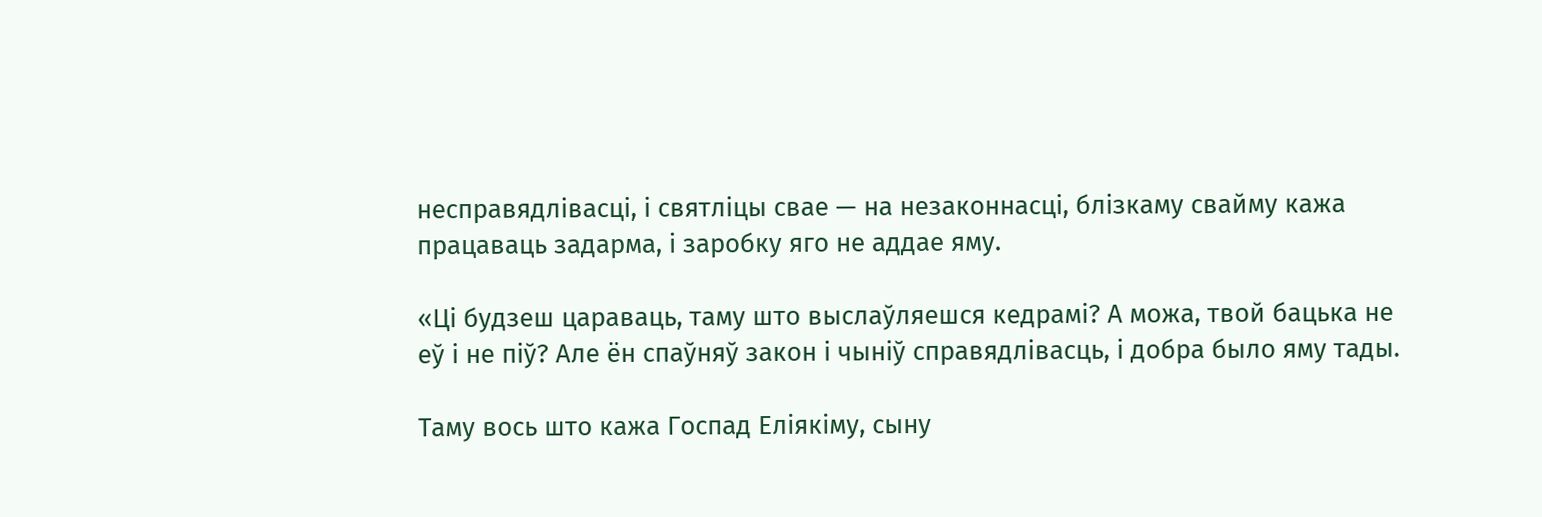несправядлівасці, і святліцы свае — на незаконнасці, блізкаму свайму кажа працаваць задарма, і заробку яго не аддае яму.

«Ці будзеш цараваць, таму што выслаўляешся кедрамі? А можа, твой бацька не еў і не піў? Але ён спаўняў закон і чыніў справядлівасць, і добра было яму тады.

Таму вось што кажа Госпад Еліякіму, сыну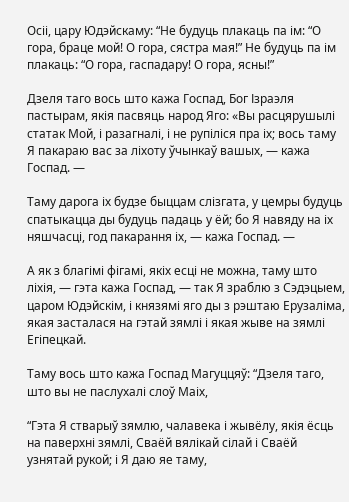Осіі, цару Юдэйскаму: “Не будуць плакаць па ім: “О гора, браце мой! О гора, сястра мая!” Не будуць па ім плакаць: “О гора, гаспадару! О гора, ясны!”

Дзеля таго вось што кажа Госпад, Бог Ізраэля пастырам, якія пасвяць народ Яго: «Вы расцярушылі статак Мой, і разагналі, і не рупіліся пра іх; вось таму Я пакараю вас за ліхоту ўчынкаў вашых, — кажа Госпад. —

Таму дарога іх будзе быццам слізгата, у цемры будуць спатыкацца ды будуць падаць у ёй; бо Я навяду на іх няшчасці, год пакарання іх, — кажа Госпад. —

А як з благімі фігамі, якіх есці не можна, таму што ліхія, — гэта кажа Госпад, — так Я зраблю з Сэдэцыем, царом Юдэйскім, і князямі яго ды з рэштаю Ерузаліма, якая засталася на гэтай зямлі і якая жыве на зямлі Егіпецкай.

Таму вось што кажа Госпад Магуццяў: “Дзеля таго, што вы не паслухалі слоў Маіх,

“Гэта Я стварыў зямлю, чалавека і жывёлу, якія ёсць на паверхні зямлі, Сваёй вялікай сілай і Сваёй узнятай рукой; і Я даю яе таму,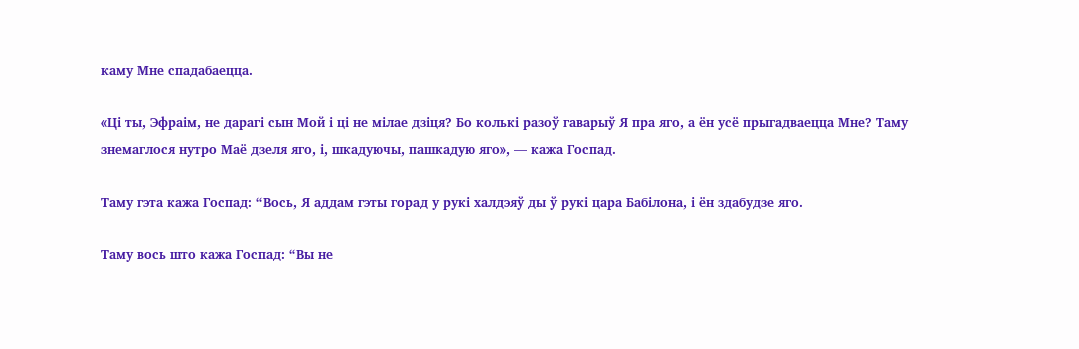каму Мне спадабаецца.

«Ці ты, Эфраім, не дарагі сын Мой і ці не мілае дзіця? Бо колькі разоў гаварыў Я пра яго, а ён усё прыгадваецца Мне? Таму знемаглося нутро Маё дзеля яго, і, шкадуючы, пашкадую яго», — кажа Госпад.

Таму гэта кажа Госпад: “Вось, Я аддам гэты горад у рукі халдэяў ды ў рукі цара Бабілона, і ён здабудзе яго.

Таму вось што кажа Госпад: “Вы не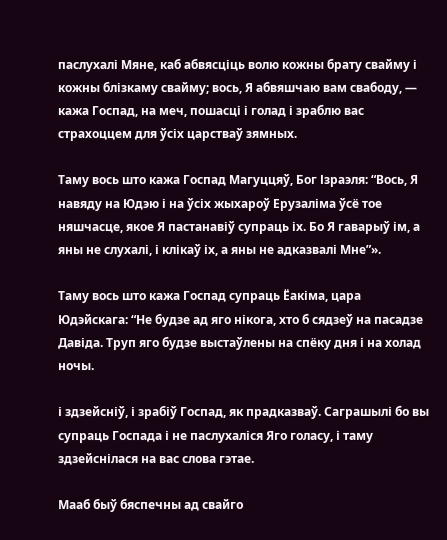паслухалі Мяне, каб абвясціць волю кожны брату свайму і кожны блізкаму свайму; вось, Я абвяшчаю вам свабоду, — кажа Госпад, на меч, пошасці і голад і зраблю вас страхоццем для ўсіх царстваў зямных.

Таму вось што кажа Госпад Магуццяў, Бог Ізраэля: “Вось, Я навяду на Юдэю і на ўсіх жыхароў Ерузаліма ўсё тое няшчасце, якое Я пастанавіў супраць іх. Бо Я гаварыў ім, а яны не слухалі, і клікаў іх, а яны не адказвалі Мне”».

Таму вось што кажа Госпад супраць Ёакіма, цара Юдэйскага: “Не будзе ад яго нікога, хто б сядзеў на пасадзе Давіда. Труп яго будзе выстаўлены на спёку дня і на холад ночы.

і здзейсніў, і зрабіў Госпад, як прадказваў. Саграшылі бо вы супраць Госпада і не паслухаліся Яго голасу, і таму здзейснілася на вас слова гэтае.

Мааб быў бяспечны ад свайго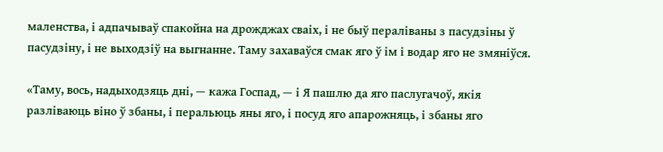маленства, і адпачываў спакойна на дрожджах сваіх, і не быў пераліваны з пасудзіны ў пасудзіну, і не выходзіў на выгнанне. Таму захаваўся смак яго ў ім і водар яго не змяніўся.

«Таму, вось, надыходзяць дні, — кажа Госпад, — і Я пашлю да яго паслугачоў, якія разліваюць віно ў збаны, і перальюць яны яго, і посуд яго апарожняць, і збаны яго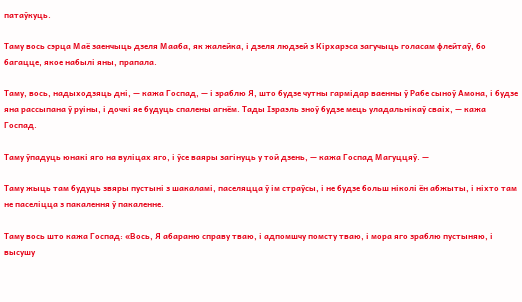патаўкуць.

Таму вось сэрца Маё заенчыць дзеля Мааба, як жалейка, і дзеля людзей з Кірхарэса загучыць голасам флейтаў, бо багацце, якое набылі яны, прапала.

Таму, вось, надыходзяць дні, — кажа Госпад, — і зраблю Я, што будзе чутны гармідар ваенны ў Рабе сыноў Амона, і будзе яна рассыпана ў руіны, і дочкі яе будуць спалены агнём. Тады Ізраэль зноў будзе мець уладальнікаў сваіх, — кажа Госпад.

Таму ўпадуць юнакі яго на вуліцах яго, і ўсе ваяры загінуць у той дзень, — кажа Госпад Магуццяў. —

Таму жыць там будуць звяры пустыні з шакаламі, паселяцца ў ім страўсы, і не будзе больш ніколі ён абжыты, і ніхто там не паселіцца з пакалення ў пакаленне.

Таму вось што кажа Госпад: «Вось, Я абараню справу тваю, і адпомшчу помсту тваю, і мора яго зраблю пустыняю, і высушу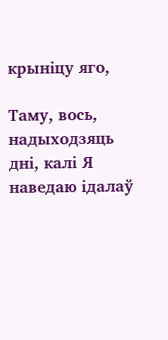крыніцу яго,

Таму, вось, надыходзяць дні, калі Я наведаю ідалаў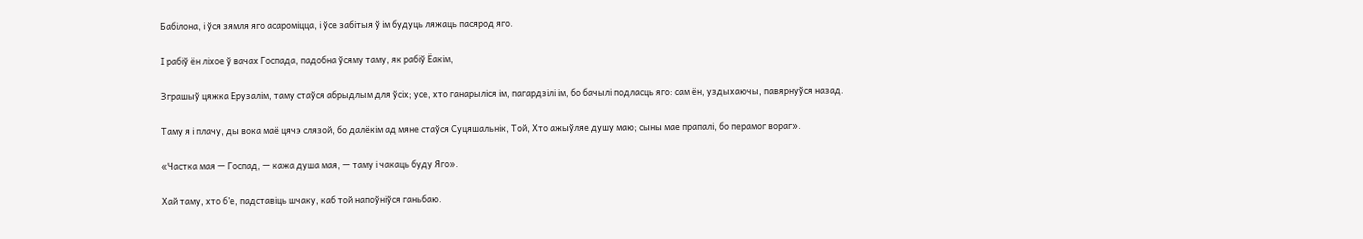Бабілона, і ўся зямля яго асароміцца, і ўсе забітыя ў ім будуць ляжаць пасярод яго.

І рабіў ён ліхое ў вачах Госпада, падобна ўсяму таму, як рабіў Ёакім,

Зграшыў цяжка Ерузалім, таму стаўся абрыдлым для ўсіх; усе, хто ганарыліся ім, пагардзілі ім, бо бачылі подласць яго: сам ён, уздыхаючы, павярнуўся назад.

Таму я і плачу, ды вока маё цячэ слязой, бо далёкім ад мяне стаўся Суцяшальнік, Той, Хто ажыўляе душу маю; сыны мае прапалі, бо перамог вораг».

«Частка мая — Госпад, — кажа душа мая, — таму і чакаць буду Яго».

Хай таму, хто б’е, падставіць шчаку, каб той напоўніўся ганьбаю.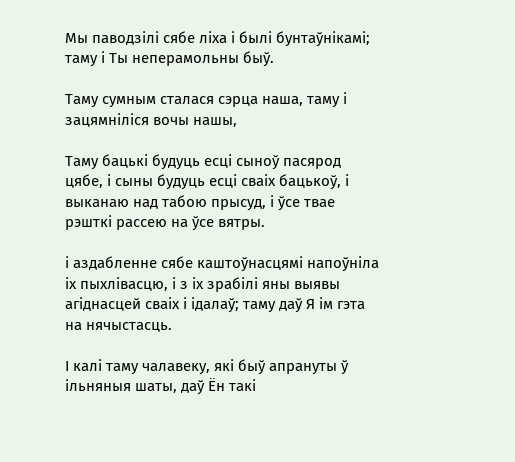Мы паводзілі сябе ліха і былі бунтаўнікамі; таму і Ты неперамольны быў.

Таму сумным сталася сэрца наша, таму і зацямніліся вочы нашы,

Таму бацькі будуць есці сыноў пасярод цябе, і сыны будуць есці сваіх бацькоў, і выканаю над табою прысуд, і ўсе твае рэшткі рассею на ўсе вятры.

і аздабленне сябе каштоўнасцямі напоўніла іх пыхлівасцю, і з іх зрабілі яны выявы агіднасцей сваіх і ідалаў; таму даў Я ім гэта на нячыстасць.

І калі таму чалавеку, які быў апрануты ў ільняныя шаты, даў Ён такі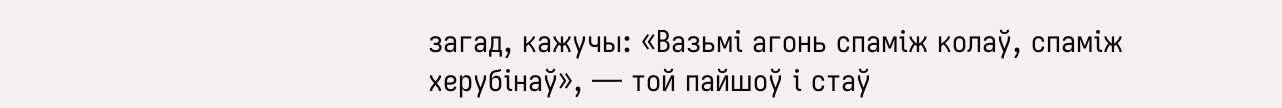загад, кажучы: «Вазьмі агонь спаміж колаў, спаміж херубінаў», — той пайшоў і стаў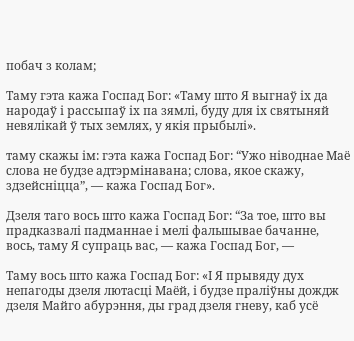побач з колам;

Таму гэта кажа Госпад Бог: «Таму што Я выгнаў іх да народаў і рассыпаў іх па зямлі, буду для іх святыняй невялікай ў тых землях, у якія прыбылі».

таму скажы ім: гэта кажа Госпад Бог: “Ужо ніводнае Маё слова не будзе адтэрмінавана; слова, якое скажу, здзейсніцца”, — кажа Госпад Бог».

Дзеля таго вось што кажа Госпад Бог: “За тое, што вы прадказвалі падманнае і мелі фальшывае бачанне, вось, таму Я супраць вас, — кажа Госпад Бог, —

Таму вось што кажа Госпад Бог: «І Я прывяду дух непагоды дзеля лютасці Маёй, і будзе праліўны дождж дзеля Майго абурэння, ды град дзеля гневу, каб усё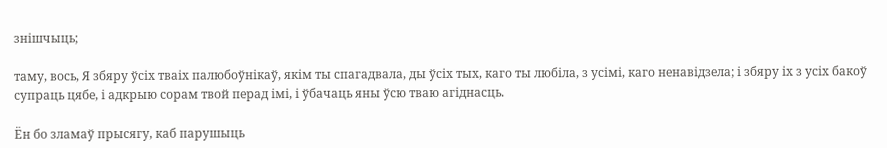знішчыць;

таму, вось, Я збяру ўсіх тваіх палюбоўнікаў, якім ты спагадвала, ды ўсіх тых, каго ты любіла, з усімі, каго ненавідзела; і збяру іх з усіх бакоў супраць цябе, і адкрыю сорам твой перад імі, і ўбачаць яны ўсю тваю агіднасць.

Ён бо зламаў прысягу, каб парушыць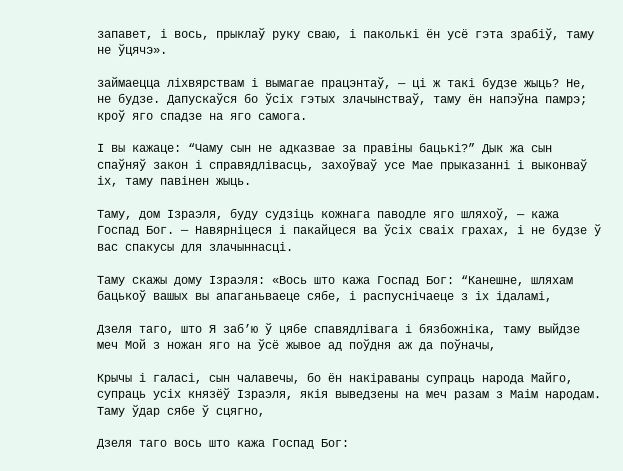запавет, і вось, прыклаў руку сваю, і паколькі ён усё гэта зрабіў, таму не ўцячэ».

займаецца ліхвярствам і вымагае працэнтаў, — ці ж такі будзе жыць? Не, не будзе. Дапускаўся бо ўсіх гэтых злачынстваў, таму ён напэўна памрэ; кроў яго спадзе на яго самога.

І вы кажаце: “Чаму сын не адказвае за правіны бацькі?” Дык жа сын спаўняў закон і справядлівасць, захоўваў усе Мае прыказанні і выконваў іх, таму павінен жыць.

Таму, дом Ізраэля, буду судзіць кожнага паводле яго шляхоў, — кажа Госпад Бог. — Навярніцеся і пакайцеся ва ўсіх сваіх грахах, і не будзе ў вас спакусы для злачыннасці.

Таму скажы дому Ізраэля: «Вось што кажа Госпад Бог: “Канешне, шляхам бацькоў вашых вы апаганьваеце сябе, і распуснічаеце з іх ідаламі,

Дзеля таго, што Я заб’ю ў цябе спавядлівага і бязбожніка, таму выйдзе меч Мой з ножан яго на ўсё жывое ад поўдня аж да поўначы,

Крычы і галасі, сын чалавечы, бо ён накіраваны супраць народа Майго, супраць усіх князёў Ізраэля, якія выведзены на меч разам з Маім народам. Таму ўдар сябе ў сцягно,

Дзеля таго вось што кажа Госпад Бог: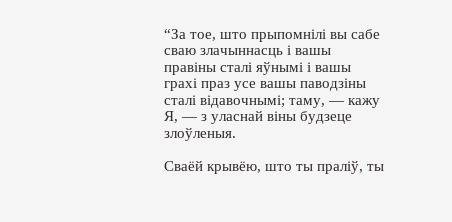“За тое, што прыпомнілі вы сабе сваю злачыннасць і вашы правіны сталі яўнымі і вашы грахі праз усе вашы паводзіны сталі відавочнымі; таму, — кажу Я, — з уласнай віны будзеце злоўленыя.

Сваёй крывёю, што ты праліў, ты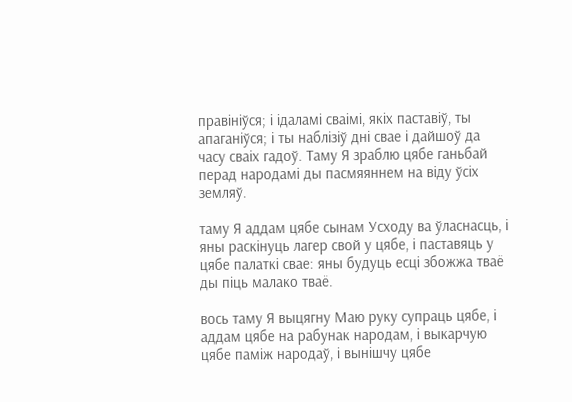правініўся; і ідаламі сваімі, якіх паставіў, ты апаганіўся; і ты наблізіў дні свае і дайшоў да часу сваіх гадоў. Таму Я зраблю цябе ганьбай перад народамі ды пасмяяннем на віду ўсіх земляў.

таму Я аддам цябе сынам Усходу ва ўласнасць, і яны раскінуць лагер свой у цябе, і паставяць у цябе палаткі свае: яны будуць есці збожжа тваё ды піць малако тваё.

вось таму Я выцягну Маю руку супраць цябе, і аддам цябе на рабунак народам, і выкарчую цябе паміж народаў, і вынішчу цябе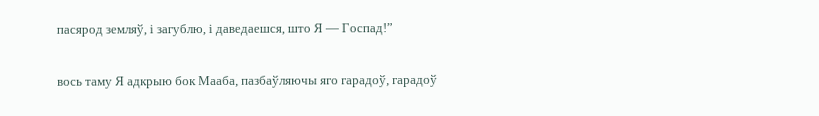пасярод земляў, і загублю, і даведаешся, што Я — Госпад!”

вось таму Я адкрыю бок Мааба, пазбаўляючы яго гарадоў, гарадоў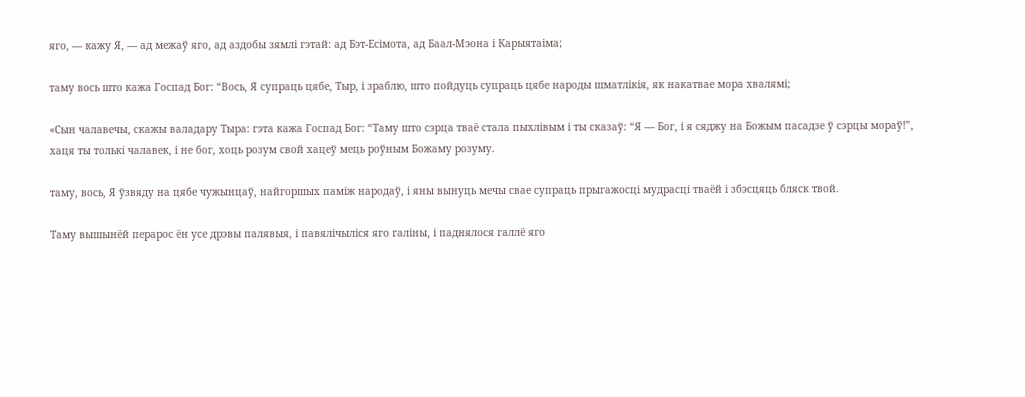яго, — кажу Я, — ад межаў яго, ад аздобы зямлі гэтай: ад Бэт-Есімота, ад Баал-Мэона і Карыятаіма;

таму вось што кажа Госпад Бог: “Вось, Я супраць цябе, Тыр, і зраблю, што пойдуць супраць цябе народы шматлікія, як накатвае мора хвалямі;

«Сын чалавечы, скажы валадару Тыра: гэта кажа Госпад Бог: “Таму што сэрца тваё стала пыхлівым і ты сказаў: “Я — Бог, і я сяджу на Божым пасадзе ў сэрцы мораў!”, хаця ты толькі чалавек, і не бог, хоць розум свой хацеў мець роўным Божаму розуму.

таму, вось, Я ўзвяду на цябе чужынцаў, найгоршых паміж народаў, і яны вынуць мечы свае супраць прыгажосці мудрасці тваёй і збэсцяць бляск твой.

Таму вышынёй перарос ён усе дрэвы палявыя, і павялічыліся яго галіны, і паднялося галлё яго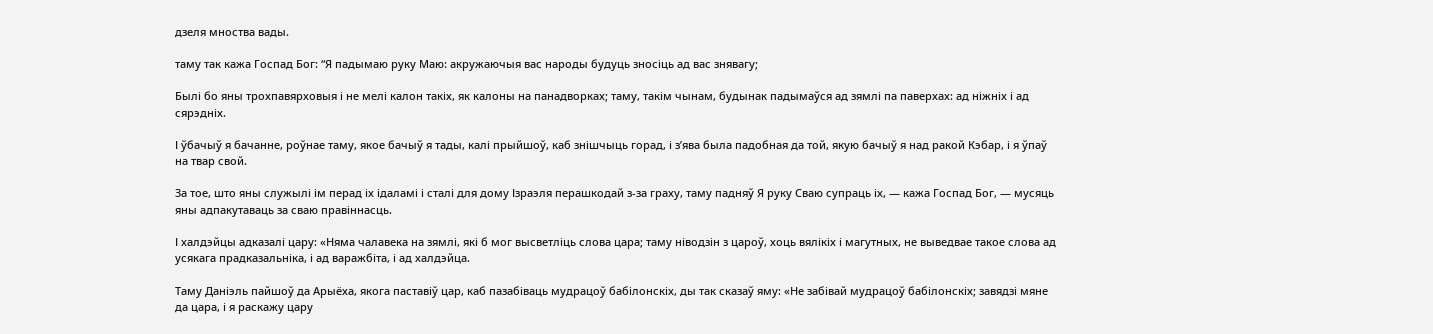дзеля мноства вады.

таму так кажа Госпад Бог: “Я падымаю руку Маю: акружаючыя вас народы будуць зносіць ад вас знявагу;

Былі бо яны трохпавярховыя і не мелі калон такіх, як калоны на панадворках; таму, такім чынам, будынак падымаўся ад зямлі па паверхах: ад ніжніх і ад сярэдніх.

І ўбачыў я бачанне, роўнае таму, якое бачыў я тады, калі прыйшоў, каб знішчыць горад, і з’ява была падобная да той, якую бачыў я над ракой Кэбар, і я ўпаў на твар свой.

За тое, што яны служылі ім перад іх ідаламі і сталі для дому Ізраэля перашкодай з-за граху, таму падняў Я руку Сваю супраць іх, — кажа Госпад Бог, — мусяць яны адпакутаваць за сваю правіннасць.

І халдэйцы адказалі цару: «Няма чалавека на зямлі, які б мог высветліць слова цара; таму ніводзін з цароў, хоць вялікіх і магутных, не выведвае такое слова ад усякага прадказальніка, і ад варажбіта, і ад халдэйца.

Таму Даніэль пайшоў да Арыёха, якога паставіў цар, каб пазабіваць мудрацоў бабілонскіх, ды так сказаў яму: «Не забівай мудрацоў бабілонскіх; завядзі мяне да цара, і я раскажу цару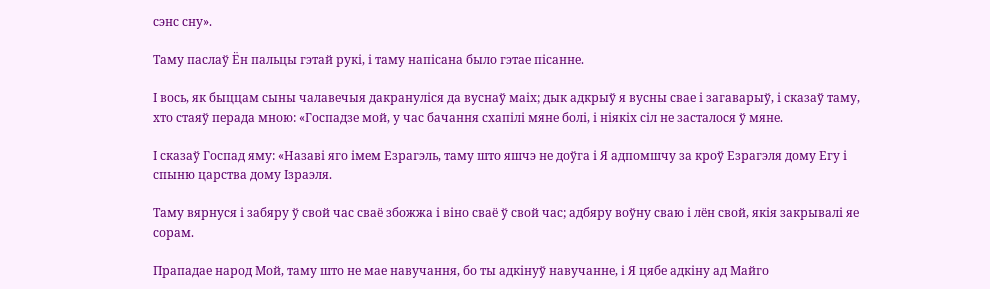сэнс сну».

Таму паслаў Ён пальцы гэтай рукі, і таму напісана было гэтае пісанне.

І вось, як быццам сыны чалавечыя дакрануліся да вуснаў маіх; дык адкрыў я вусны свае і загаварыў, і сказаў таму, хто стаяў перада мною: «Госпадзе мой, у час бачання схапілі мяне болі, і ніякіх сіл не засталося ў мяне.

І сказаў Госпад яму: «Назаві яго імем Езрагэль, таму што яшчэ не доўга і Я адпомшчу за кроў Езрагэля дому Егу і спыню царства дому Ізраэля.

Таму вярнуся і забяру ў свой час сваё збожжа і віно сваё ў свой час; адбяру воўну сваю і лён свой, якія закрывалі яе сорам.

Прападае народ Мой, таму што не мае навучання, бо ты адкінуў навучанне, і Я цябе адкіну ад Майго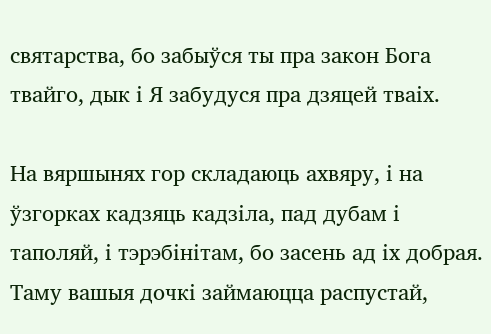святарства, бо забыўся ты пра закон Бога твайго, дык і Я забудуся пра дзяцей тваіх.

На вяршынях гор складаюць ахвяру, і на ўзгорках кадзяць кадзіла, пад дубам і таполяй, і тэрэбінітам, бо засень ад іх добрая. Таму вашыя дочкі займаюцца распустай,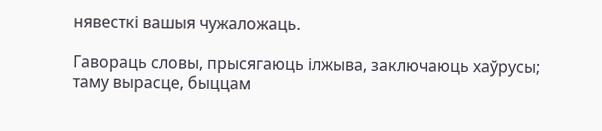нявесткі вашыя чужаложаць.

Гавораць словы, прысягаюць ілжыва, заключаюць хаўрусы; таму вырасце, быццам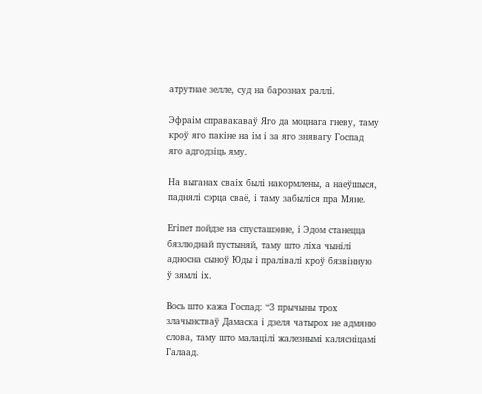атрутнае зелле, суд на барознах раллі.

Эфраім справакаваў Яго да моцнага гневу, таму кроў яго пакіне на ім і за яго знявагу Госпад яго адгодзіць яму.

На выганах сваіх былі накормлены, а наеўшыся, паднялі сэрца сваё, і таму забыліся пра Мяне.

Егіпет пойдзе на спусташэнне, і Эдом станецца бязлюднай пустыняй, таму што ліха чынілі адносна сыноў Юды і пралівалі кроў бязвінную ў зямлі іх.

Вось што кажа Госпад: “З прычыны трох злачынстваў Дамаска і дзеля чатырох не адмяню слова, таму што малацілі жалезнымі калясніцамі Галаад.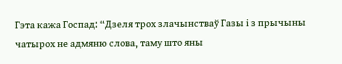Гэта кажа Госпад: “Дзеля трох злачынстваў Газы і з прычыны чатырох не адмяню слова, таму што яны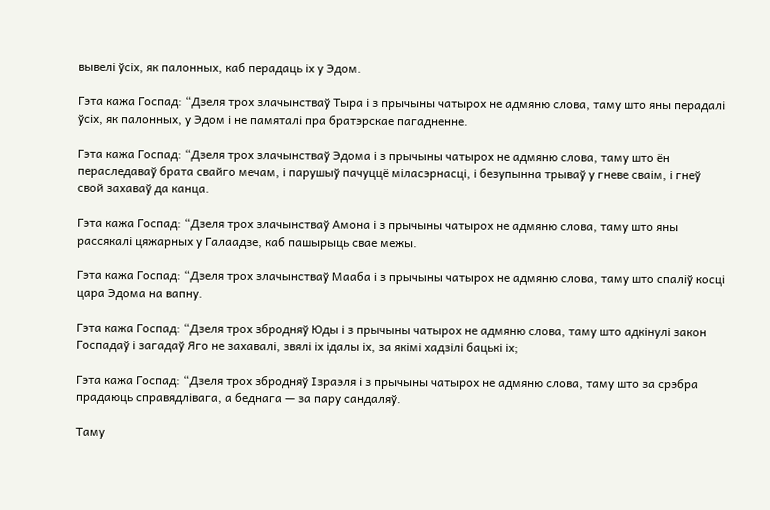вывелі ўсіх, як палонных, каб перадаць іх у Эдом.

Гэта кажа Госпад: “Дзеля трох злачынстваў Тыра і з прычыны чатырох не адмяню слова, таму што яны перадалі ўсіх, як палонных, у Эдом і не памяталі пра братэрскае пагадненне.

Гэта кажа Госпад: “Дзеля трох злачынстваў Эдома і з прычыны чатырох не адмяню слова, таму што ён пераследаваў брата свайго мечам, і парушыў пачуццё міласэрнасці, і безупынна трываў у гневе сваім, і гнеў свой захаваў да канца.

Гэта кажа Госпад: “Дзеля трох злачынстваў Амона і з прычыны чатырох не адмяню слова, таму што яны рассякалі цяжарных у Галаадзе, каб пашырыць свае межы.

Гэта кажа Госпад: “Дзеля трох злачынстваў Мааба і з прычыны чатырох не адмяню слова, таму што спаліў косці цара Эдома на вапну.

Гэта кажа Госпад: “Дзеля трох збродняў Юды і з прычыны чатырох не адмяню слова, таму што адкінулі закон Госпадаў і загадаў Яго не захавалі, звялі іх ідалы іх, за якімі хадзілі бацькі іх;

Гэта кажа Госпад: “Дзеля трох збродняў Ізраэля і з прычыны чатырох не адмяню слова, таму што за срэбра прадаюць справядлівага, а беднага — за пару сандаляў.

Таму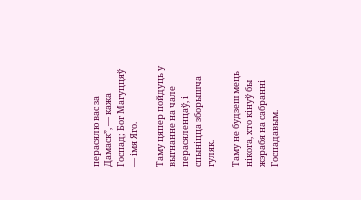перасялю вас за Дамаск”, — кажа Госпад; Бог Магуццяў — імя Яго.

Таму цяпер пойдуць у выгнанне на чале перасяленцаў, і спыніцца зборышча гуляк.

Таму не будзеш мець нікога, хто кінуў бы жэрабя на сабранні Госпадавым.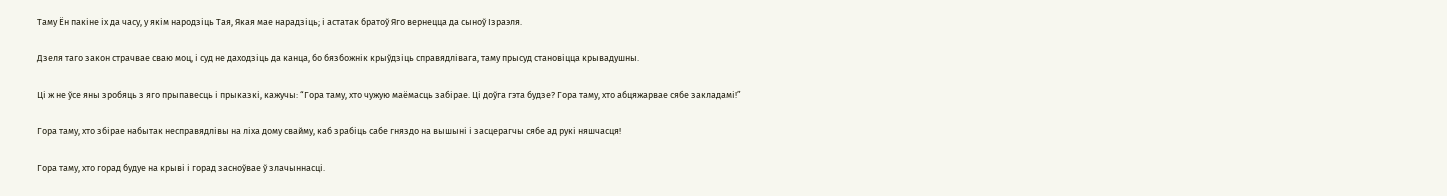Таму Ён пакіне іх да часу, у якім народзіць Тая, Якая мае нарадзіць; і астатак братоў Яго вернецца да сыноў Ізраэля.

Дзеля таго закон страчвае сваю моц, і суд не даходзіць да канца, бо бязбожнік крыўдзіць справядлівага, таму прысуд становіцца крывадушны.

Ці ж не ўсе яны зробяць з яго прыпавесць і прыказкі, кажучы: “Гора таму, хто чужую маёмасць забірае. Ці доўга гэта будзе? Гора таму, хто абцяжарвае сябе закладамі!”

Гора таму, хто збірае набытак несправядлівы на ліха дому свайму, каб зрабіць сабе гняздо на вышыні і засцерагчы сябе ад рукі няшчасця!

Гора таму, хто горад будуе на крыві і горад засноўвае ў злачыннасці.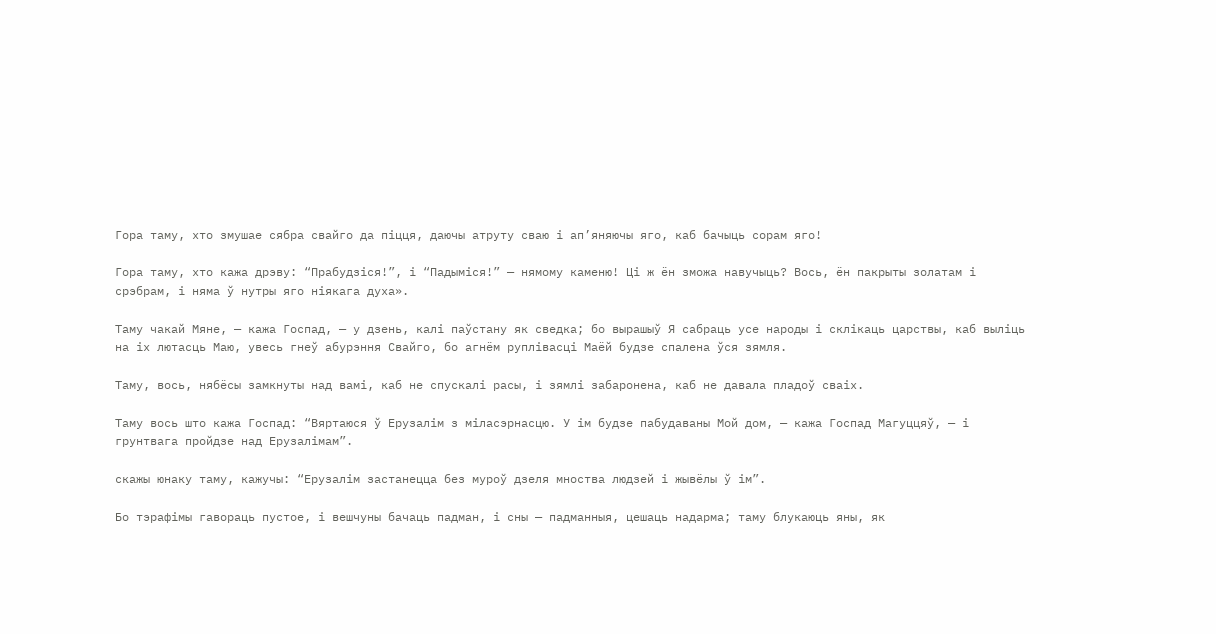Гора таму, хто змушае сябра свайго да піцця, даючы атруту сваю і ап’яняючы яго, каб бачыць сорам яго!

Гора таму, хто кажа дрэву: “Прабудзіся!”, і “Падыміся!” — нямому каменю! Ці ж ён зможа навучыць? Вось, ён пакрыты золатам і срэбрам, і няма ў нутры яго ніякага духа».

Таму чакай Мяне, — кажа Госпад, — у дзень, калі паўстану як сведка; бо вырашыў Я сабраць усе народы і склікаць царствы, каб выліць на іх лютасць Маю, увесь гнеў абурэння Свайго, бо агнём руплівасці Маёй будзе спалена ўся зямля.

Таму, вось, нябёсы замкнуты над вамі, каб не спускалі расы, і зямлі забаронена, каб не давала пладоў сваіх.

Таму вось што кажа Госпад: “Вяртаюся ў Ерузалім з міласэрнасцю. У ім будзе пабудаваны Мой дом, — кажа Госпад Магуццяў, — і грунтвага пройдзе над Ерузалімам”.

скажы юнаку таму, кажучы: “Ерузалім застанецца без муроў дзеля мноства людзей і жывёлы ў ім”.

Бо тэрафімы гавораць пустое, і вешчуны бачаць падман, і сны — падманныя, цешаць надарма; таму блукаюць яны, як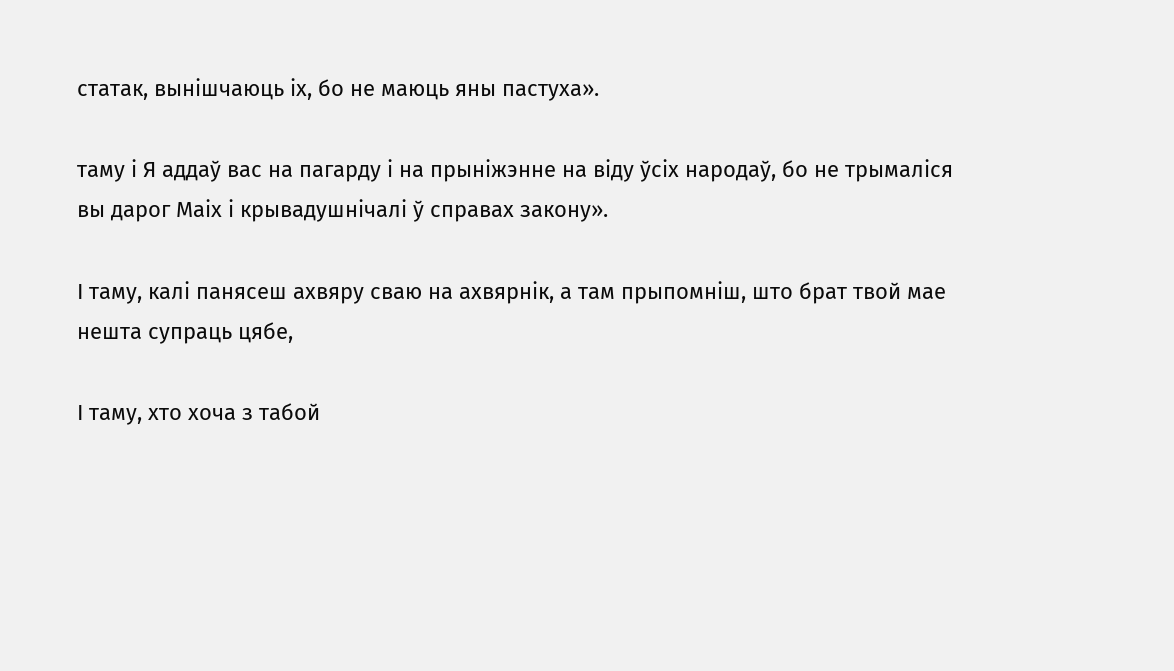статак, вынішчаюць іх, бо не маюць яны пастуха».

таму і Я аддаў вас на пагарду і на прыніжэнне на віду ўсіх народаў, бо не трымаліся вы дарог Маіх і крывадушнічалі ў справах закону».

І таму, калі панясеш ахвяру сваю на ахвярнік, а там прыпомніш, што брат твой мае нешта супраць цябе,

І таму, хто хоча з табой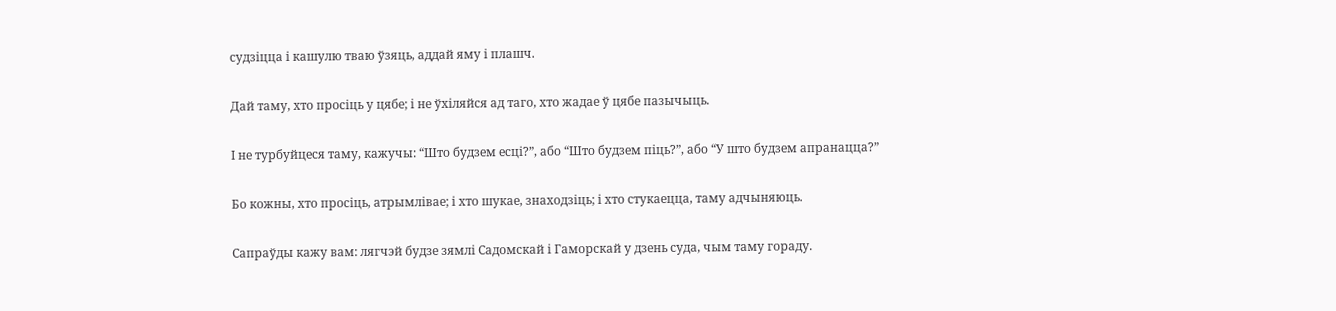судзіцца і кашулю тваю ўзяць, аддай яму і плашч.

Дай таму, хто просіць у цябе; і не ўхіляйся ад таго, хто жадае ў цябе пазычыць.

І не турбуйцеся таму, кажучы: “Што будзем есці?”, або “Што будзем піць?”, або “У што будзем апранацца?”

Бо кожны, хто просіць, атрымлівае; і хто шукае, знаходзіць; і хто стукаецца, таму адчыняюць.

Сапраўды кажу вам: лягчэй будзе зямлі Садомскай і Гаморскай у дзень суда, чым таму гораду.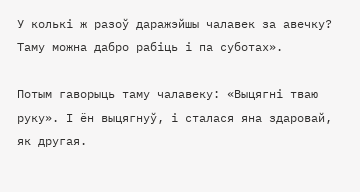У колькі ж разоў даражэйшы чалавек за авечку? Таму можна дабро рабіць і па суботах».

Потым гаворыць таму чалавеку: «Выцягні тваю руку». І ён выцягнуў, і сталася яна здаровай, як другая.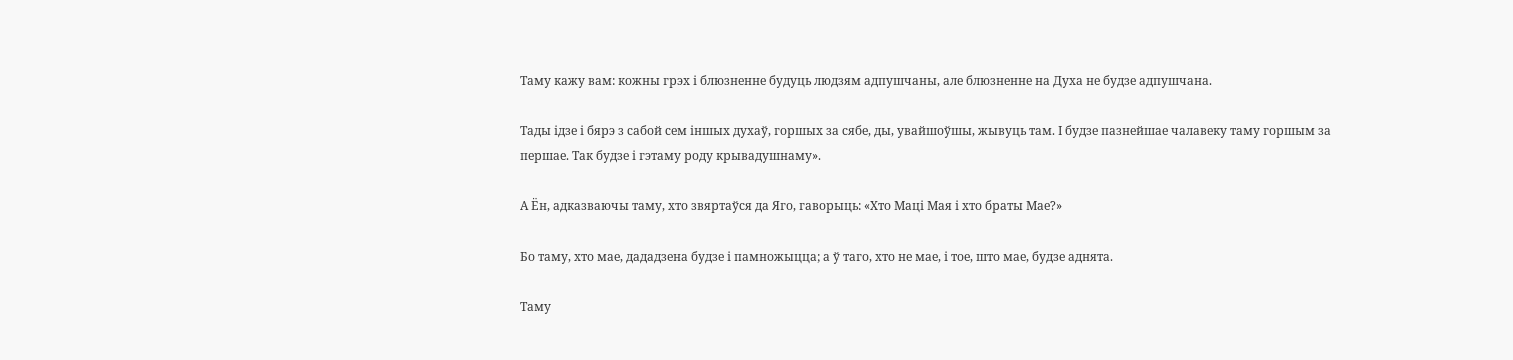Таму кажу вам: кожны грэх і блюзненне будуць людзям адпушчаны, але блюзненне на Духа не будзе адпушчана.

Тады ідзе і бярэ з сабой сем іншых духаў, горшых за сябе, ды, увайшоўшы, жывуць там. І будзе пазнейшае чалавеку таму горшым за першае. Так будзе і гэтаму роду крывадушнаму».

А Ён, адказваючы таму, хто звяртаўся да Яго, гаворыць: «Хто Маці Мая і хто браты Мае?»

Бо таму, хто мае, дададзена будзе і памножыцца; а ў таго, хто не мае, і тое, што мае, будзе аднята.

Таму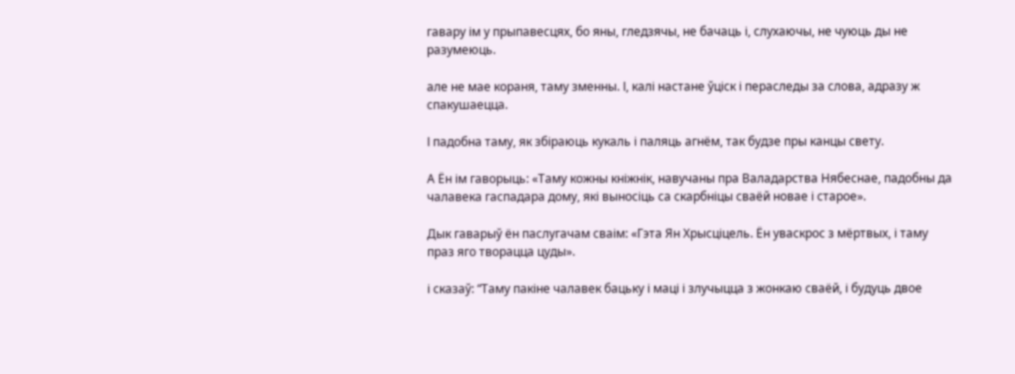гавару ім у прыпавесцях, бо яны, гледзячы, не бачаць і, слухаючы, не чуюць ды не разумеюць.

але не мае кораня, таму зменны. І, калі настане ўціск і пераследы за слова, адразу ж спакушаецца.

І падобна таму, як збіраюць кукаль і паляць агнём, так будзе пры канцы свету.

А Ён ім гаворыць: «Таму кожны кніжнік, навучаны пра Валадарства Нябеснае, падобны да чалавека гаспадара дому, які выносіць са скарбніцы сваёй новае і старое».

Дык гаварыў ён паслугачам сваім: «Гэта Ян Хрысціцель. Ён уваскрос з мёртвых, і таму праз яго творацца цуды».

і сказаў: “Таму пакіне чалавек бацьку і маці і злучыцца з жонкаю сваёй, і будуць двое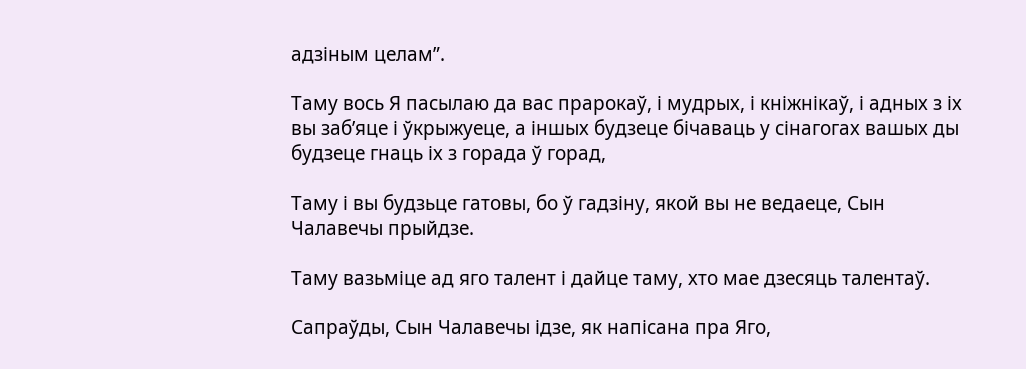адзіным целам”.

Таму вось Я пасылаю да вас прарокаў, і мудрых, і кніжнікаў, і адных з іх вы заб’яце і ўкрыжуеце, а іншых будзеце бічаваць у сінагогах вашых ды будзеце гнаць іх з горада ў горад,

Таму і вы будзьце гатовы, бо ў гадзіну, якой вы не ведаеце, Сын Чалавечы прыйдзе.

Таму вазьміце ад яго талент і дайце таму, хто мае дзесяць талентаў.

Сапраўды, Сын Чалавечы ідзе, як напісана пра Яго,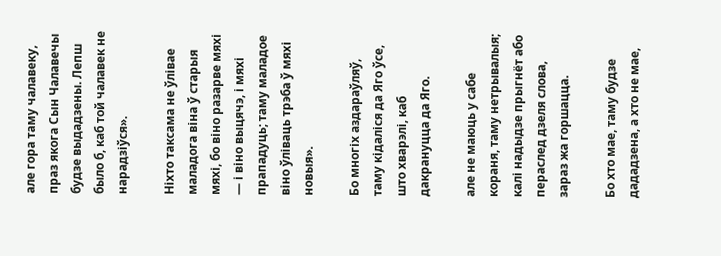але гора таму чалавеку, праз якога Сын Чалавечы будзе выдадзены. Лепш было б, каб той чалавек не нарадзіўся».

Ніхто таксама не ўлівае маладога віна ў старыя мяхі, бо віно разарве мяхі — і віно выцячэ, і мяхі прападуць; таму маладое віно ўліваць трэба ў мяхі новыя».

Бо многіх аздараўляў, таму кідаліся да Яго ўсе, што хварэлі, каб дакрануцца да Яго.

але не маюць у сабе кораня, таму нетрывалыя; калі надыдзе прыгнёт або пераслед дзеля слова, зараз жа горшацца.

Бо хто мае, таму будзе дададзена, а хто не мае,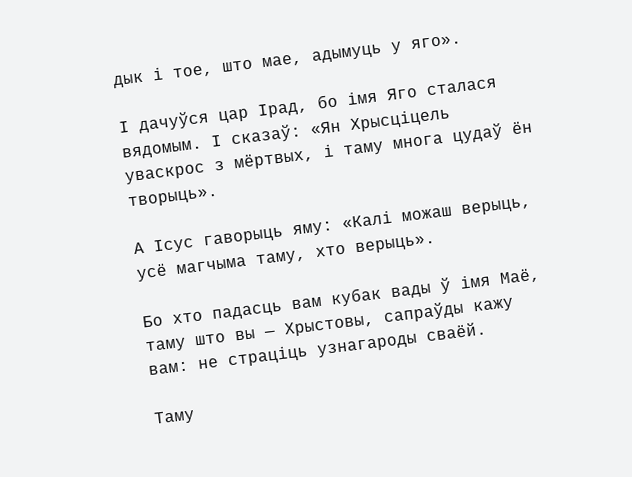дык і тое, што мае, адымуць у яго».

І дачуўся цар Ірад, бо імя Яго сталася вядомым. І сказаў: «Ян Хрысціцель уваскрос з мёртвых, і таму многа цудаў ён творыць».

А Ісус гаворыць яму: «Калі можаш верыць, усё магчыма таму, хто верыць».

Бо хто падасць вам кубак вады ў імя Маё, таму што вы — Хрыстовы, сапраўды кажу вам: не страціць узнагароды сваёй.

Таму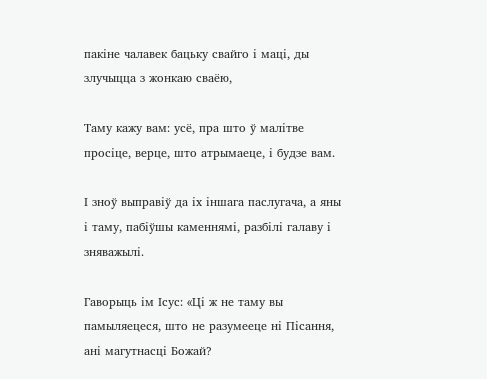пакіне чалавек бацьку свайго і маці, ды злучыцца з жонкаю сваёю,

Таму кажу вам: усё, пра што ў малітве просіце, верце, што атрымаеце, і будзе вам.

І зноў выправіў да іх іншага паслугача, а яны і таму, пабіўшы каменнямі, разбілі галаву і зняважылі.

Гаворыць ім Ісус: «Ці ж не таму вы памыляецеся, што не разумееце ні Пісання, ані магутнасці Божай?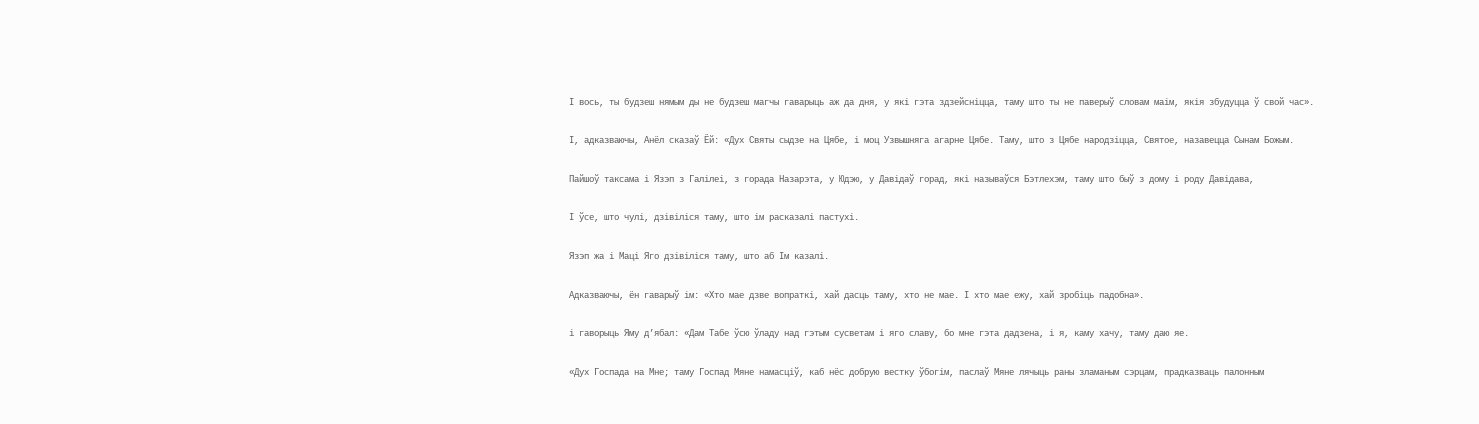І вось, ты будзеш нямым ды не будзеш магчы гаварыць аж да дня, у які гэта здзейсніцца, таму што ты не паверыў словам маім, якія збудуцца ў свой час».

І, адказваючы, Анёл сказаў Ёй: «Дух Святы сыдзе на Цябе, і моц Узвышняга агарне Цябе. Таму, што з Цябе народзіцца, Святое, назавецца Сынам Божым.

Пайшоў таксама і Язэп з Галілеі, з горада Назарэта, у Юдэю, у Давідаў горад, які называўся Бэтлехэм, таму што быў з дому і роду Давідава,

І ўсе, што чулі, дзівіліся таму, што ім расказалі пастухі.

Язэп жа і Маці Яго дзівіліся таму, што аб Ім казалі.

Адказваючы, ён гаварыў ім: «Хто мае дзве вопраткі, хай дасць таму, хто не мае. І хто мае ежу, хай зробіць падобна».

і гаворыць Яму д’ябал: «Дам Табе ўсю ўладу над гэтым сусветам і яго славу, бо мне гэта дадзена, і я, каму хачу, таму даю яе.

«Дух Госпада на Мне; таму Госпад Мяне намасціў, каб нёс добрую вестку ўбогім, паслаў Мяне лячыць раны зламаным сэрцам, прадказваць палонным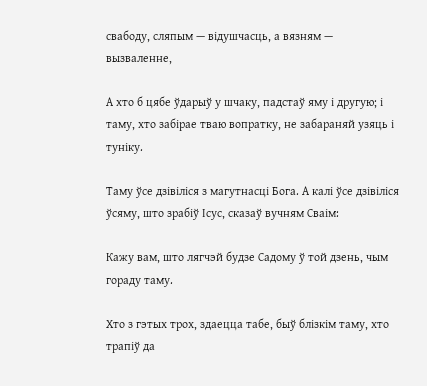свабоду, сляпым — відушчасць, а вязням — вызваленне,

А хто б цябе ўдарыў у шчаку, падстаў яму і другую; і таму, хто забірае тваю вопратку, не забараняй узяць і туніку.

Таму ўсе дзівіліся з магутнасці Бога. А калі ўсе дзівіліся ўсяму, што зрабіў Ісус, сказаў вучням Сваім:

Кажу вам, што лягчэй будзе Садому ў той дзень, чым гораду таму.

Хто з гэтых трох, здаецца табе, быў блізкім таму, хто трапіў да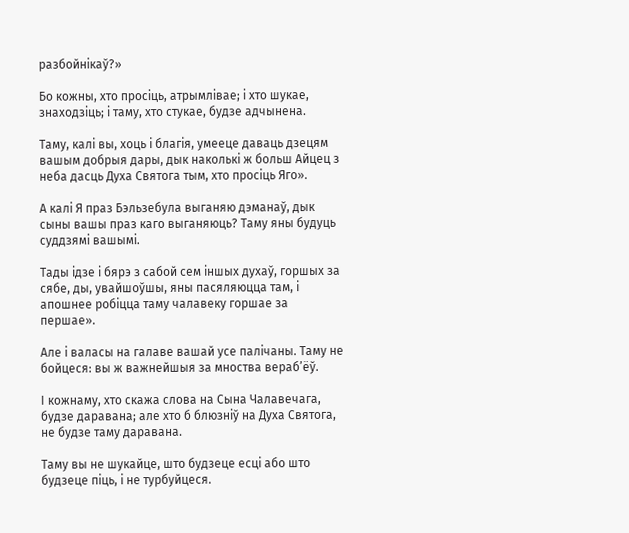разбойнікаў?»

Бо кожны, хто просіць, атрымлівае; і хто шукае, знаходзіць; і таму, хто стукае, будзе адчынена.

Таму, калі вы, хоць і благія, умееце даваць дзецям вашым добрыя дары, дык наколькі ж больш Айцец з неба дасць Духа Святога тым, хто просіць Яго».

А калі Я праз Бэльзебула выганяю дэманаў, дык сыны вашы праз каго выганяюць? Таму яны будуць суддзямі вашымі.

Тады ідзе і бярэ з сабой сем іншых духаў, горшых за сябе, ды, увайшоўшы, яны пасяляюцца там, і апошнее робіцца таму чалавеку горшае за першае».

Але і валасы на галаве вашай усе палічаны. Таму не бойцеся: вы ж важнейшыя за мноства вераб’ёў.

І кожнаму, хто скажа слова на Сына Чалавечага, будзе даравана; але хто б блюзніў на Духа Святога, не будзе таму даравана.

Таму вы не шукайце, што будзеце есці або што будзеце піць, і не турбуйцеся.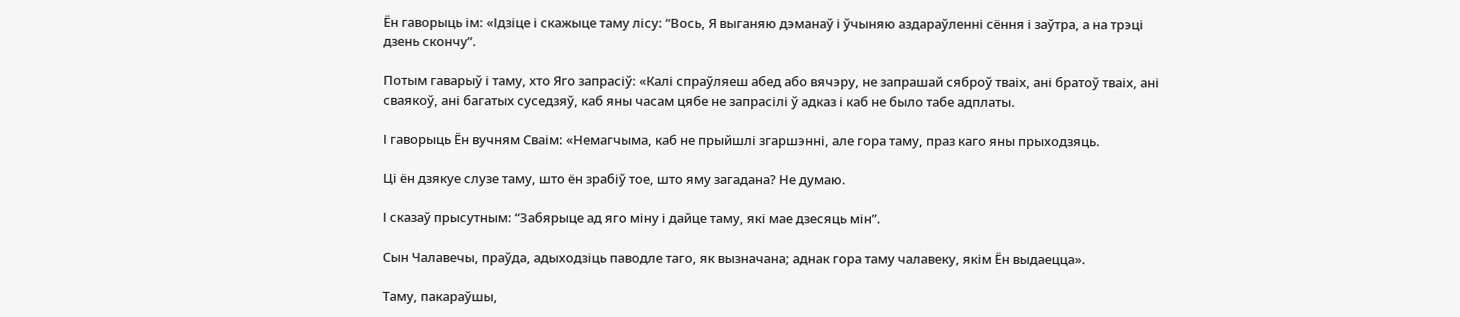Ён гаворыць ім: «Ідзіце і скажыце таму лісу: “Вось, Я выганяю дэманаў і ўчыняю аздараўленні сёння і заўтра, а на трэці дзень скончу”.

Потым гаварыў і таму, хто Яго запрасіў: «Калі спраўляеш абед або вячэру, не запрашай сяброў тваіх, ані братоў тваіх, ані сваякоў, ані багатых суседзяў, каб яны часам цябе не запрасілі ў адказ і каб не было табе адплаты.

І гаворыць Ён вучням Сваім: «Немагчыма, каб не прыйшлі згаршэнні, але гора таму, праз каго яны прыходзяць.

Ці ён дзякуе слузе таму, што ён зрабіў тое, што яму загадана? Не думаю.

І сказаў прысутным: “Забярыце ад яго міну і дайце таму, які мае дзесяць мін”.

Сын Чалавечы, праўда, адыходзіць паводле таго, як вызначана; аднак гора таму чалавеку, якім Ён выдаецца».

Таму, пакараўшы,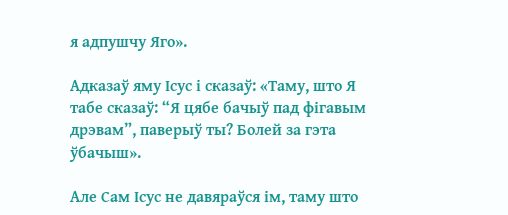я адпушчу Яго».

Адказаў яму Ісус і сказаў: «Таму, што Я табе сказаў: “Я цябе бачыў пад фігавым дрэвам”, паверыў ты? Болей за гэта ўбачыш».

Але Сам Ісус не давяраўся ім, таму што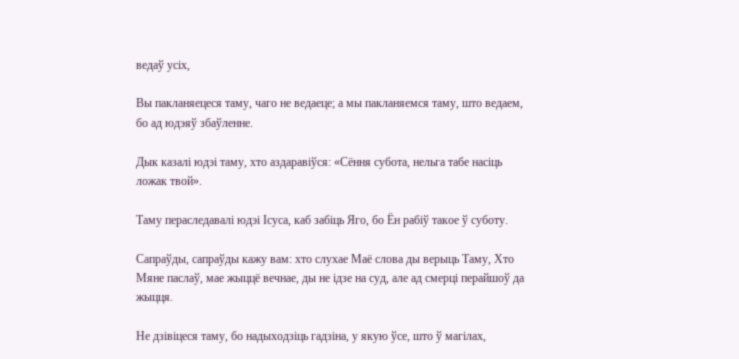ведаў усіх,

Вы пакланяецеся таму, чаго не ведаеце; а мы пакланяемся таму, што ведаем, бо ад юдэяў збаўленне.

Дык казалі юдэі таму, хто аздаравіўся: «Сёння субота, нельга табе насіць ложак твой».

Таму пераследавалі юдэі Ісуса, каб забіць Яго, бо Ён рабіў такое ў суботу.

Сапраўды, сапраўды кажу вам: хто слухае Маё слова ды верыць Таму, Хто Мяне паслаў, мае жыццё вечнае, ды не ідзе на суд, але ад смерці перайшоў да жыцця.

Не дзівіцеся таму, бо надыходзіць гадзіна, у якую ўсе, што ў магілах,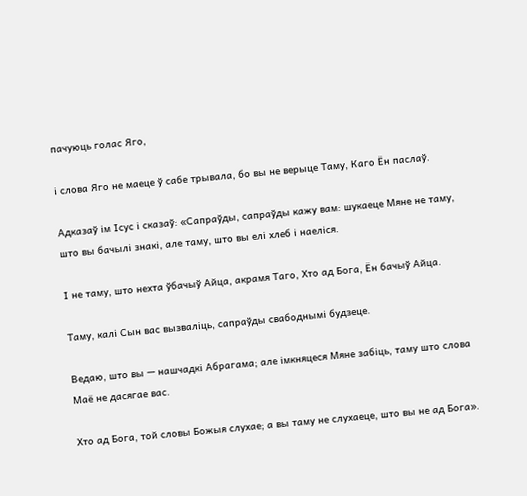пачуюць голас Яго,

і слова Яго не маеце ў сабе трывала, бо вы не верыце Таму, Каго Ён паслаў.

Адказаў ім Ісус і сказаў: «Сапраўды, сапраўды кажу вам: шукаеце Мяне не таму, што вы бачылі знакі, але таму, што вы елі хлеб і наеліся.

І не таму, што нехта ўбачыў Айца, акрамя Таго, Хто ад Бога, Ён бачыў Айца.

Таму, калі Сын вас вызваліць, сапраўды свабоднымі будзеце.

Ведаю, што вы — нашчадкі Абрагама; але імкняцеся Мяне забіць, таму што слова Маё не дасягае вас.

Хто ад Бога, той словы Божыя слухае; а вы таму не слухаеце, што вы не ад Бога».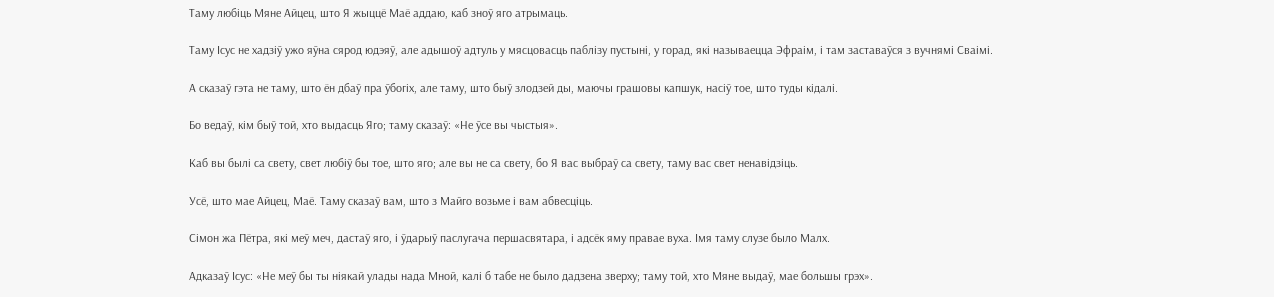Таму любіць Мяне Айцец, што Я жыццё Маё аддаю, каб зноў яго атрымаць.

Таму Ісус не хадзіў ужо яўна сярод юдэяў, але адышоў адтуль у мясцовасць паблізу пустыні, у горад, які называецца Эфраім, і там заставаўся з вучнямі Сваімі.

А сказаў гэта не таму, што ён дбаў пра ўбогіх, але таму, што быў злодзей ды, маючы грашовы капшук, насіў тое, што туды кідалі.

Бо ведаў, кім быў той, хто выдасць Яго; таму сказаў: «Не ўсе вы чыстыя».

Каб вы былі са свету, свет любіў бы тое, што яго; але вы не са свету, бо Я вас выбраў са свету, таму вас свет ненавідзіць.

Усё, што мае Айцец, Маё. Таму сказаў вам, што з Майго возьме і вам абвесціць.

Сімон жа Пётра, які меў меч, дастаў яго, і ўдарыў паслугача першасвятара, і адсёк яму правае вуха. Імя таму слузе было Малх.

Адказаў Ісус: «Не меў бы ты ніякай улады нада Мной, калі б табе не было дадзена зверху; таму той, хто Мяне выдаў, мае большы грэх».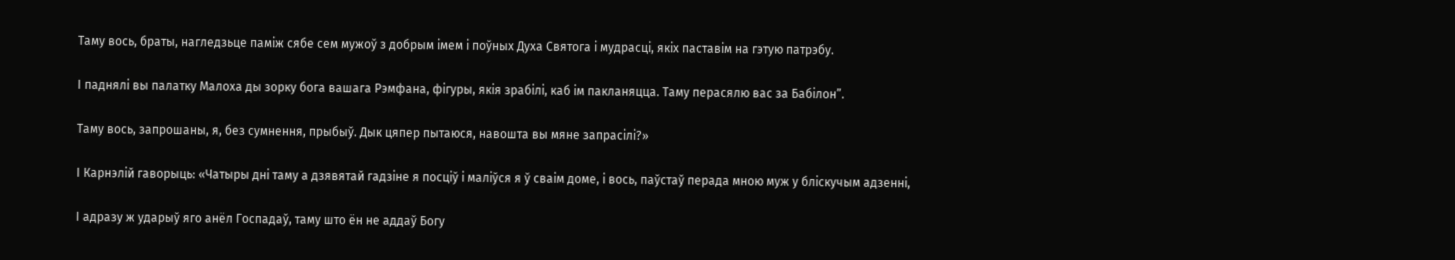Таму вось, браты, нагледзьце паміж сябе сем мужоў з добрым імем і поўных Духа Святога і мудрасці, якіх паставім на гэтую патрэбу.

І паднялі вы палатку Малоха ды зорку бога вашага Рэмфана, фігуры, якія зрабілі, каб ім пакланяцца. Таму перасялю вас за Бабілон”.

Таму вось, запрошаны, я, без сумнення, прыбыў. Дык цяпер пытаюся, навошта вы мяне запрасілі?»

І Карнэлій гаворыць: «Чатыры дні таму а дзявятай гадзіне я посціў і маліўся я ў сваім доме, і вось, паўстаў перада мною муж у бліскучым адзенні,

І адразу ж ударыў яго анёл Госпадаў, таму што ён не аддаў Богу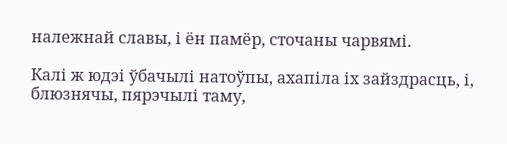належнай славы, і ён памёр, сточаны чарвямі.

Калі ж юдэі ўбачылі натоўпы, ахапіла іх зайздрасць, і, блюзнячы, пярэчылі таму,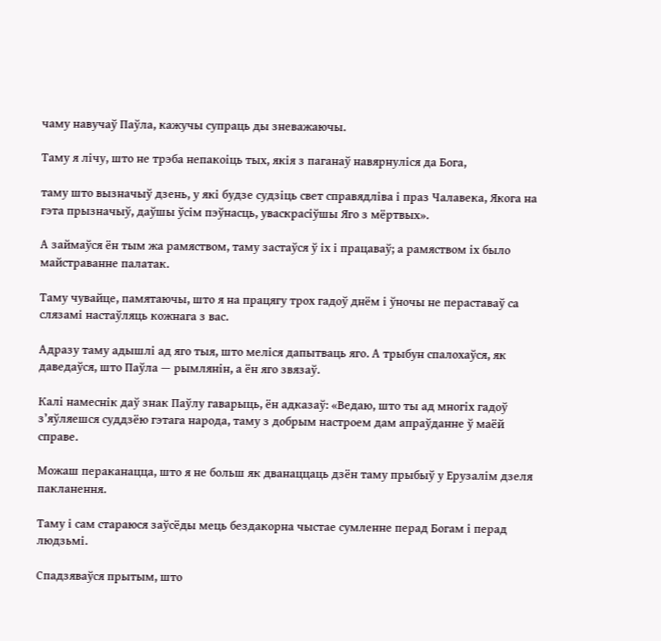чаму навучаў Паўла, кажучы супраць ды зневажаючы.

Таму я лічу, што не трэба непакоіць тых, якія з паганаў навярнуліся да Бога,

таму што вызначыў дзень, у які будзе судзіць свет справядліва і праз Чалавека, Якога на гэта прызначыў, даўшы ўсім пэўнасць, уваскрасіўшы Яго з мёртвых».

А займаўся ён тым жа рамяством, таму застаўся ў іх і працаваў; а рамяством іх было майстраванне палатак.

Таму чувайце, памятаючы, што я на працягу трох гадоў днём і ўночы не пераставаў са слязамі настаўляць кожнага з вас.

Адразу таму адышлі ад яго тыя, што меліся дапытваць яго. А трыбун спалохаўся, як даведаўся, што Паўла — рымлянін, а ён яго звязаў.

Калі намеснік даў знак Паўлу гаварыць, ён адказаў: «Ведаю, што ты ад многіх гадоў з’яўляешся суддзёю гэтага народа, таму з добрым настроем дам апраўданне ў маёй справе.

Можаш пераканацца, што я не больш як дванаццаць дзён таму прыбыў у Ерузалім дзеля пакланення.

Таму і сам стараюся заўсёды мець бездакорна чыстае сумленне перад Богам і перад людзьмі.

Спадзяваўся прытым, што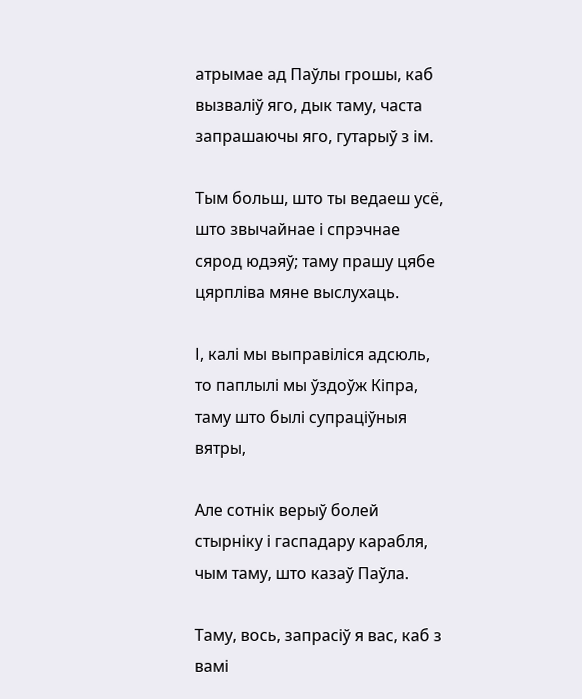атрымае ад Паўлы грошы, каб вызваліў яго, дык таму, часта запрашаючы яго, гутарыў з ім.

Тым больш, што ты ведаеш усё, што звычайнае і спрэчнае сярод юдэяў; таму прашу цябе цярпліва мяне выслухаць.

І, калі мы выправіліся адсюль, то паплылі мы ўздоўж Кіпра, таму што былі супраціўныя вятры,

Але сотнік верыў болей стырніку і гаспадару карабля, чым таму, што казаў Паўла.

Таму, вось, запрасіў я вас, каб з вамі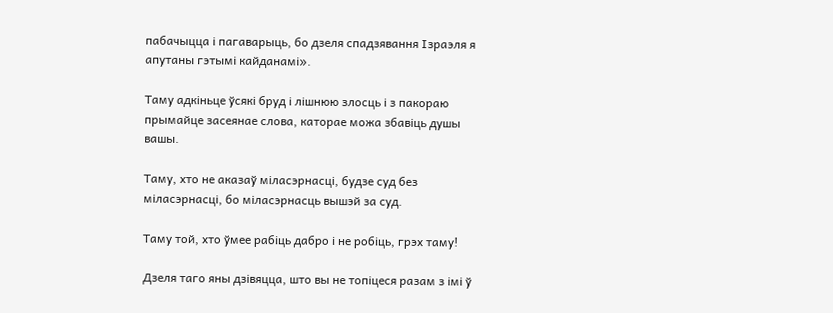пабачыцца і пагаварыць, бо дзеля спадзявання Ізраэля я апутаны гэтымі кайданамі».

Таму адкіньце ўсякі бруд і лішнюю злосць і з пакораю прымайце засеянае слова, каторае можа збавіць душы вашы.

Таму, хто не аказаў міласэрнасці, будзе суд без міласэрнасці, бо міласэрнасць вышэй за суд.

Таму той, хто ўмее рабіць дабро і не робіць, грэх таму!

Дзеля таго яны дзівяцца, што вы не топіцеся разам з імі ў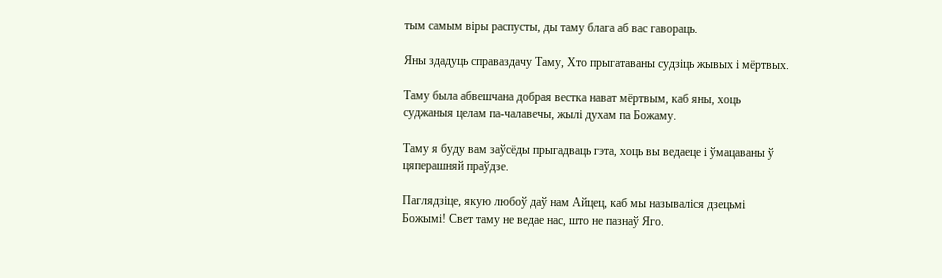тым самым віры распусты, ды таму блага аб вас гавораць.

Яны здадуць справаздачу Таму, Хто прыгатаваны судзіць жывых і мёртвых.

Таму была абвешчана добрая вестка нават мёртвым, каб яны, хоць суджаныя целам па-чалавечы, жылі духам па Божаму.

Таму я буду вам заўсёды прыгадваць гэта, хоць вы ведаеце і ўмацаваны ў цяперашняй праўдзе.

Паглядзіце, якую любоў даў нам Айцец, каб мы называліся дзецьмі Божымі! Свет таму не ведае нас, што не пазнаў Яго.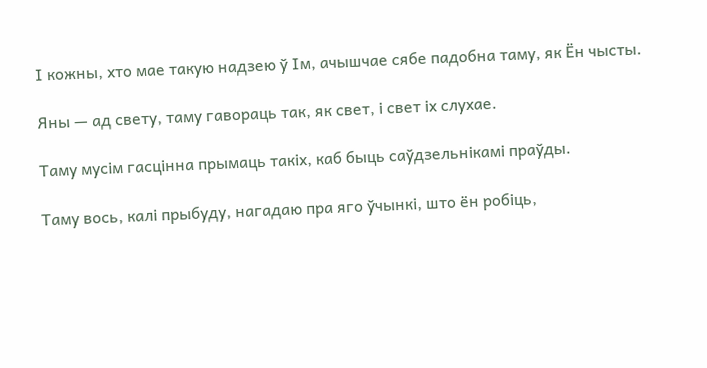І кожны, хто мае такую надзею ў Ім, ачышчае сябе падобна таму, як Ён чысты.

Яны — ад свету, таму гавораць так, як свет, і свет іх слухае.

Таму мусім гасцінна прымаць такіх, каб быць саўдзельнікамі праўды.

Таму вось, калі прыбуду, нагадаю пра яго ўчынкі, што ён робіць,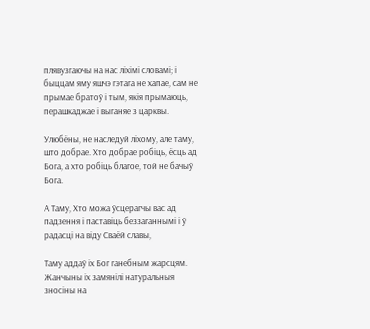плявузгаючы на нас ліхімі словамі; і быццам яму яшчэ гэтага не хапае, сам не прымае братоў і тым, якія прымаюць, перашкаджае і выганяе з царквы.

Улюбёны, не наследуй ліхому, але таму, што добрае. Хто добрае робіць, ёсць ад Бога, а хто робіць благое, той не бачыў Бога.

А Таму, Хто можа ўсцерагчы вас ад падзення і паставіць беззаганнымі і ў радасці на віду Сваёй славы,

Таму аддаў іх Бог ганебным жарсцям. Жанчыны іх замянілі натуральныя зносіны на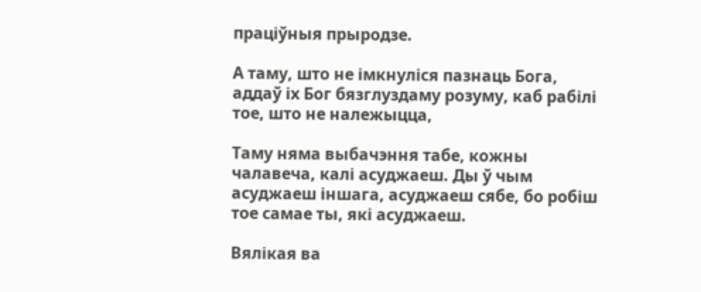праціўныя прыродзе.

А таму, што не імкнуліся пазнаць Бога, аддаў іх Бог бязглуздаму розуму, каб рабілі тое, што не належыцца,

Таму няма выбачэння табе, кожны чалавеча, калі асуджаеш. Ды ў чым асуджаеш іншага, асуджаеш сябе, бо робіш тое самае ты, які асуджаеш.

Вялікая ва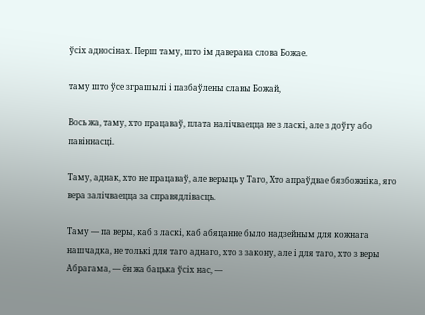ўсіх адносінах. Перш таму, што ім даверана слова Божае.

таму што ўсе зграшылі і пазбаўлены славы Божай,

Вось жа, таму, хто працаваў, плата налічваецца не з ласкі, але з доўгу або павіннасці.

Таму, аднак, хто не працаваў, але верыць у Таго, Хто апраўдвае бязбожніка, яго вера залічваецца за справядлівасць.

Таму — па веры, каб з ласкі, каб абяцанне было надзейным для кожнага нашчадка, не толькі для таго аднаго, хто з закону, але і для таго, хто з веры Абрагама, — ён жа бацька ўсіх нас, —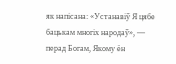як напісана: «Устанавіў Я цябе бацькам многіх народаў», — перад Богам, Якому ён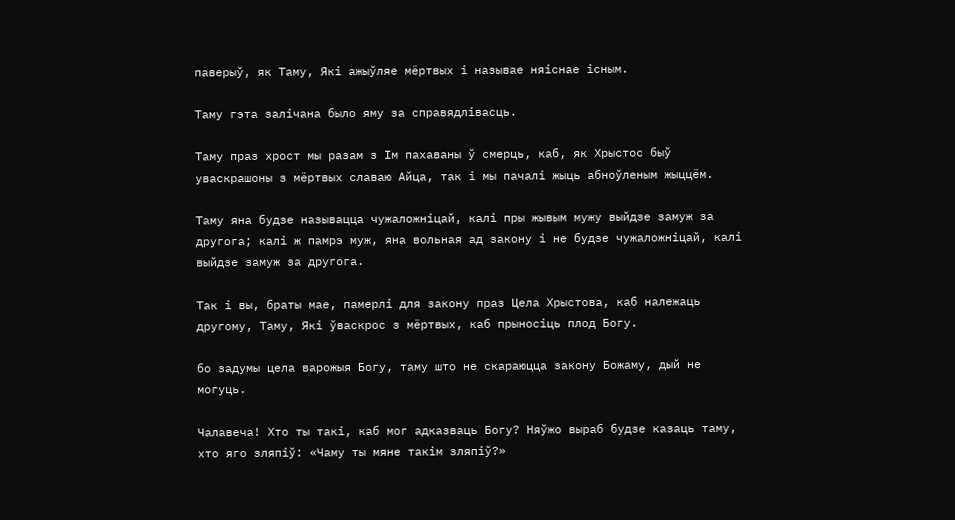паверыў, як Таму, Які ажыўляе мёртвых і называе няіснае існым.

Таму гэта залічана было яму за справядлівасць.

Таму праз хрост мы разам з Ім пахаваны ў смерць, каб, як Хрыстос быў уваскрашоны з мёртвых славаю Айца, так і мы пачалі жыць абноўленым жыццём.

Таму яна будзе называцца чужаложніцай, калі пры жывым мужу выйдзе замуж за другога; калі ж памрэ муж, яна вольная ад закону і не будзе чужаложніцай, калі выйдзе замуж за другога.

Так і вы, браты мае, памерлі для закону праз Цела Хрыстова, каб належаць другому, Таму, Які ўваскрос з мёртвых, каб прыносіць плод Богу.

бо задумы цела варожыя Богу, таму што не скараюцца закону Божаму, дый не могуць.

Чалавеча! Хто ты такі, каб мог адказваць Богу? Няўжо выраб будзе казаць таму, хто яго зляпіў: «Чаму ты мяне такім зляпіў?»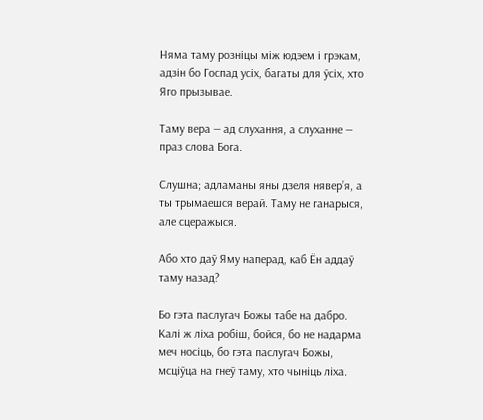Няма таму розніцы між юдэем і грэкам, адзін бо Госпад усіх, багаты для ўсіх, хто Яго прызывае.

Таму вера — ад слухання, а слуханне — праз слова Бога.

Слушна; адламаны яны дзеля нявер’я, а ты трымаешся верай. Таму не ганарыся, але сцеражыся.

Або хто даў Яму наперад, каб Ён аддаў таму назад?

Бо гэта паслугач Божы табе на дабро. Калі ж ліха робіш, бойся, бо не надарма меч носіць, бо гэта паслугач Божы, мсціўца на гнеў таму, хто чыніць ліха.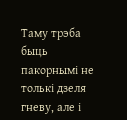Таму трэба быць пакорнымі не толькі дзеля гневу, але і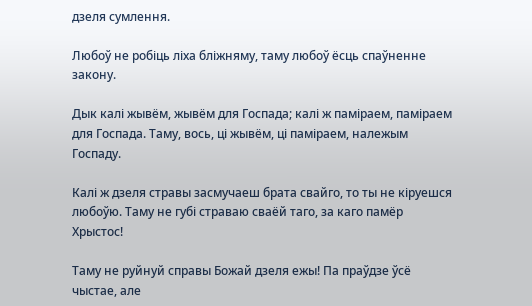дзеля сумлення.

Любоў не робіць ліха бліжняму, таму любоў ёсць спаўненне закону.

Дык калі жывём, жывём для Госпада; калі ж паміраем, паміраем для Госпада. Таму, вось, ці жывём, ці паміраем, належым Госпаду.

Калі ж дзеля стравы засмучаеш брата свайго, то ты не кіруешся любоўю. Таму не губі страваю сваёй таго, за каго памёр Хрыстос!

Таму не руйнуй справы Божай дзеля ежы! Па праўдзе ўсё чыстае, але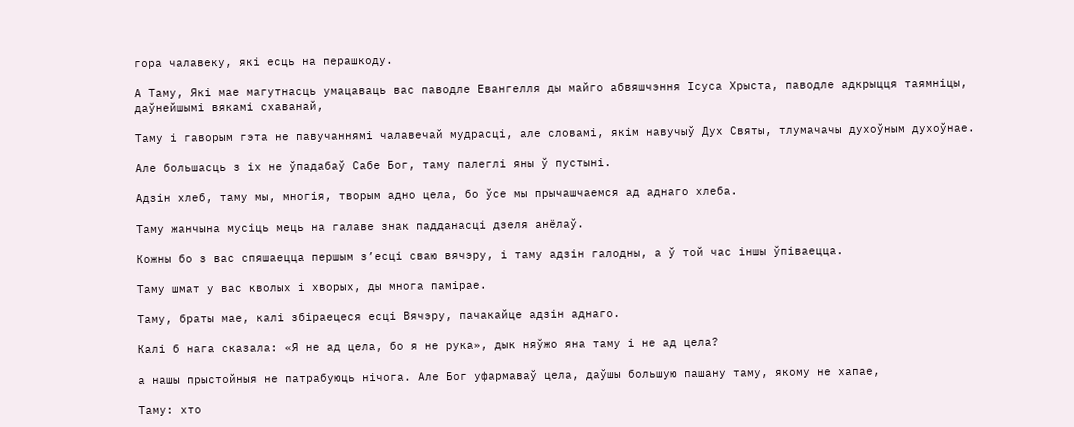гора чалавеку, які есць на перашкоду.

А Таму, Які мае магутнасць умацаваць вас паводле Евангелля ды майго абвяшчэння Ісуса Хрыста, паводле адкрыцця таямніцы, даўнейшымі вякамі схаванай,

Таму і гаворым гэта не павучаннямі чалавечай мудрасці, але словамі, якім навучыў Дух Святы, тлумачачы духоўным духоўнае.

Але большасць з іх не ўпадабаў Сабе Бог, таму палеглі яны ў пустыні.

Адзін хлеб, таму мы, многія, творым адно цела, бо ўсе мы прычашчаемся ад аднаго хлеба.

Таму жанчына мусіць мець на галаве знак падданасці дзеля анёлаў.

Кожны бо з вас спяшаецца першым з’есці сваю вячэру, і таму адзін галодны, а ў той час іншы ўпіваецца.

Таму шмат у вас кволых і хворых, ды многа памірае.

Таму, браты мае, калі збіраецеся есці Вячэру, пачакайце адзін аднаго.

Калі б нага сказала: «Я не ад цела, бо я не рука», дык няўжо яна таму і не ад цела?

а нашы прыстойныя не патрабуюць нічога. Але Бог уфармаваў цела, даўшы большую пашану таму, якому не хапае,

Таму: хто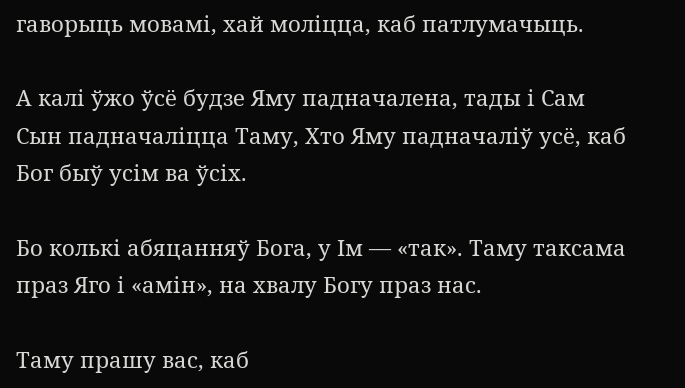гаворыць мовамі, хай моліцца, каб патлумачыць.

А калі ўжо ўсё будзе Яму падначалена, тады і Сам Сын падначаліцца Таму, Хто Яму падначаліў усё, каб Бог быў усім ва ўсіх.

Бо колькі абяцанняў Бога, у Ім — «так». Таму таксама праз Яго і «амін», на хвалу Богу праз нас.

Таму прашу вас, каб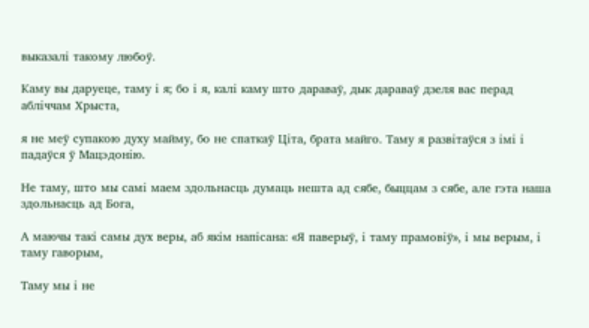выказалі такому любоў.

Каму вы даруеце, таму і я; бо і я, калі каму што дараваў, дык дараваў дзеля вас перад абліччам Хрыста,

я не меў супакою духу майму, бо не спаткаў Ціта, брата майго. Таму я развітаўся з імі і падаўся ў Мацэдонію.

Не таму, што мы самі маем здольнасць думаць нешта ад сябе, быццам з сябе, але гэта наша здольнасць ад Бога,

А маючы такі самы дух веры, аб якім напісана: «Я паверыў, і таму прамовіў», і мы верым, і таму гаворым,

Таму мы і не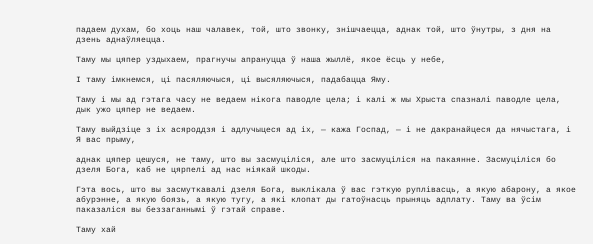падаем духам, бо хоць наш чалавек, той, што звонку, знішчаецца, аднак той, што ўнутры, з дня на дзень аднаўляецца.

Таму мы цяпер уздыхаем, прагнучы апрануцца ў наша жыллё, якое ёсць у небе,

І таму імкнемся, ці пасяляючыся, ці высяляючыся, падабацца Яму.

Таму і мы ад гэтага часу не ведаем нікога паводле цела; і калі ж мы Хрыста спазналі паводле цела, дык ужо цяпер не ведаем.

Таму выйдзіце з іх асяроддзя і адлучыцеся ад іх, — кажа Госпад, — і не дакранайцеся да нячыстага, і Я вас прыму,

аднак цяпер цешуся, не таму, што вы засмуціліся, але што засмуціліся на пакаянне. Засмуціліся бо дзеля Бога, каб не цярпелі ад нас ніякай шкоды.

Гэта вось, што вы засмуткавалі дзеля Бога, выклікала ў вас гэткую руплівасць, а якую абарону, а якое абурэнне, а якую боязь, а якую тугу, а які клопат ды гатоўнасць прыняць адплату. Таму ва ўсім паказаліся вы беззаганнымі ў гэтай справе.

Таму хай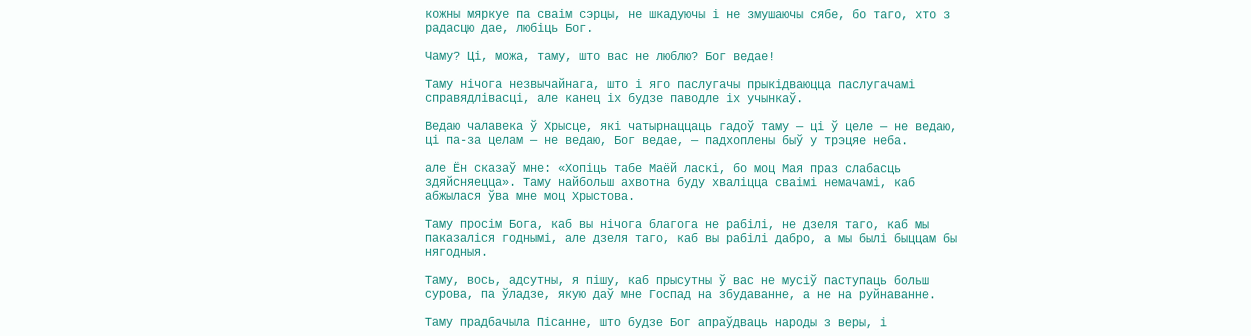кожны мяркуе па сваім сэрцы, не шкадуючы і не змушаючы сябе, бо таго, хто з радасцю дае, любіць Бог.

Чаму? Ці, можа, таму, што вас не люблю? Бог ведае!

Таму нічога незвычайнага, што і яго паслугачы прыкідваюцца паслугачамі справядлівасці, але канец іх будзе паводле іх учынкаў.

Ведаю чалавека ў Хрысце, які чатырнаццаць гадоў таму — ці ў целе — не ведаю, ці па-за целам — не ведаю, Бог ведае, — падхоплены быў у трэцяе неба.

але Ён сказаў мне: «Хопіць табе Маёй ласкі, бо моц Мая праз слабасць здяйсняецца». Таму найбольш ахвотна буду хваліцца сваімі немачамі, каб абжылася ўва мне моц Хрыстова.

Таму просім Бога, каб вы нічога благога не рабілі, не дзеля таго, каб мы паказаліся годнымі, але дзеля таго, каб вы рабілі дабро, а мы былі быццам бы нягодныя.

Таму, вось, адсутны, я пішу, каб прысутны ў вас не мусіў паступаць больш сурова, па ўладзе, якую даў мне Госпад на збудаванне, а не на руйнаванне.

Таму прадбачыла Пісанне, што будзе Бог апраўдваць народы з веры, і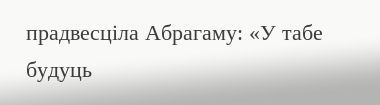прадвесціла Абрагаму: «У табе будуць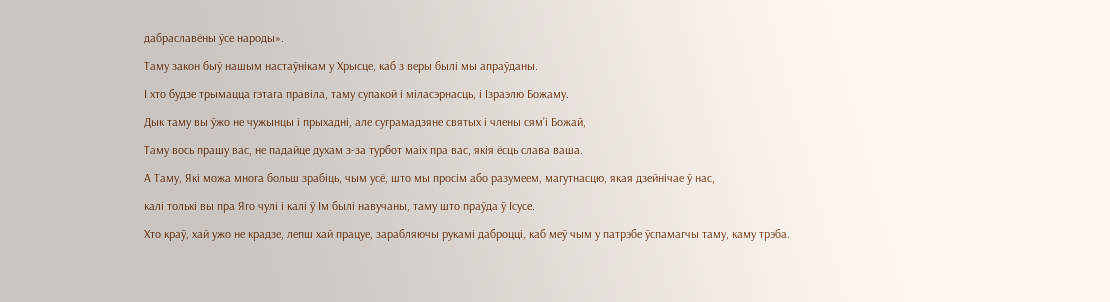дабраславёны ўсе народы».

Таму закон быў нашым настаўнікам у Хрысце, каб з веры былі мы апраўданы.

І хто будзе трымацца гэтага правіла, таму супакой і міласэрнасць, і Ізраэлю Божаму.

Дык таму вы ўжо не чужынцы і прыхадні, але суграмадзяне святых і члены сям’і Божай,

Таму вось прашу вас, не падайце духам з-за турбот маіх пра вас, якія ёсць слава ваша.

А Таму, Які можа многа больш зрабіць, чым усё, што мы просім або разумеем, магутнасцю, якая дзейнічае ў нас,

калі толькі вы пра Яго чулі і калі ў Ім былі навучаны, таму што праўда ў Ісусе.

Хто краў, хай ужо не крадзе, лепш хай працуе, зарабляючы рукамі даброцці, каб меў чым у патрэбе ўспамагчы таму, каму трэба.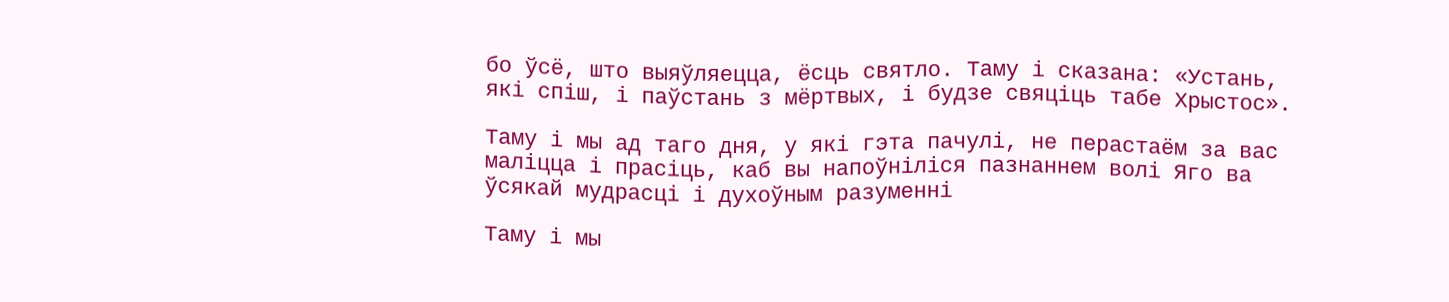бо ўсё, што выяўляецца, ёсць святло. Таму і сказана: «Устань, які спіш, і паўстань з мёртвых, і будзе свяціць табе Хрыстос».

Таму і мы ад таго дня, у які гэта пачулі, не перастаём за вас маліцца і прасіць, каб вы напоўніліся пазнаннем волі Яго ва ўсякай мудрасці і духоўным разуменні

Таму і мы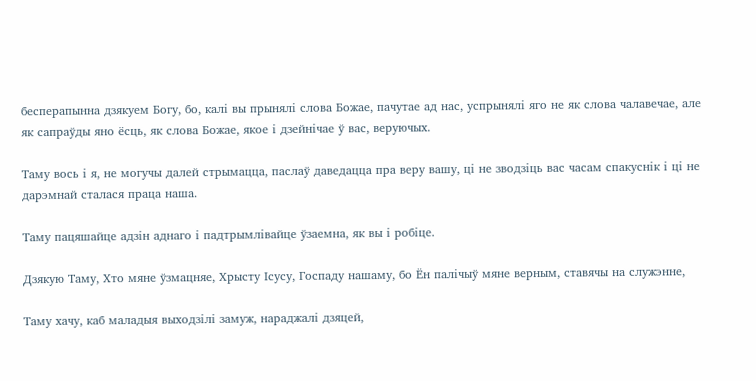бесперапынна дзякуем Богу, бо, калі вы прынялі слова Божае, пачутае ад нас, успрынялі яго не як слова чалавечае, але як сапраўды яно ёсць, як слова Божае, якое і дзейнічае ў вас, веруючых.

Таму вось і я, не могучы далей стрымацца, паслаў даведацца пра веру вашу, ці не зводзіць вас часам спакуснік і ці не дарэмнай сталася праца наша.

Таму пацяшайце адзін аднаго і падтрымлівайце ўзаемна, як вы і робіце.

Дзякую Таму, Хто мяне ўзмацняе, Хрысту Ісусу, Госпаду нашаму, бо Ён палічыў мяне верным, ставячы на служэнне,

Таму хачу, каб маладыя выходзілі замуж, нараджалі дзяцей,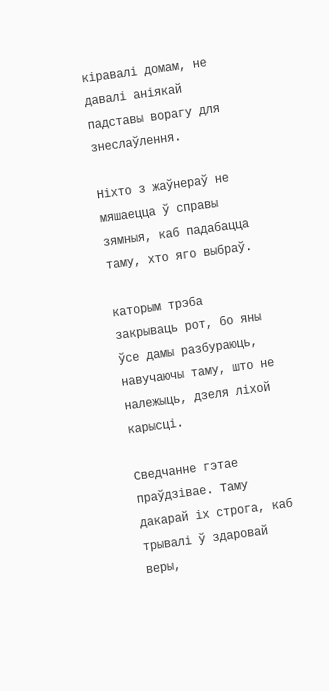кіравалі домам, не давалі аніякай падставы ворагу для знеслаўлення.

Ніхто з жаўнераў не мяшаецца ў справы зямныя, каб падабацца таму, хто яго выбраў.

каторым трэба закрываць рот, бо яны ўсе дамы разбураюць, навучаючы таму, што не належыць, дзеля ліхой карысці.

Сведчанне гэтае праўдзівае. Таму дакарай іх строга, каб трывалі ў здаровай веры,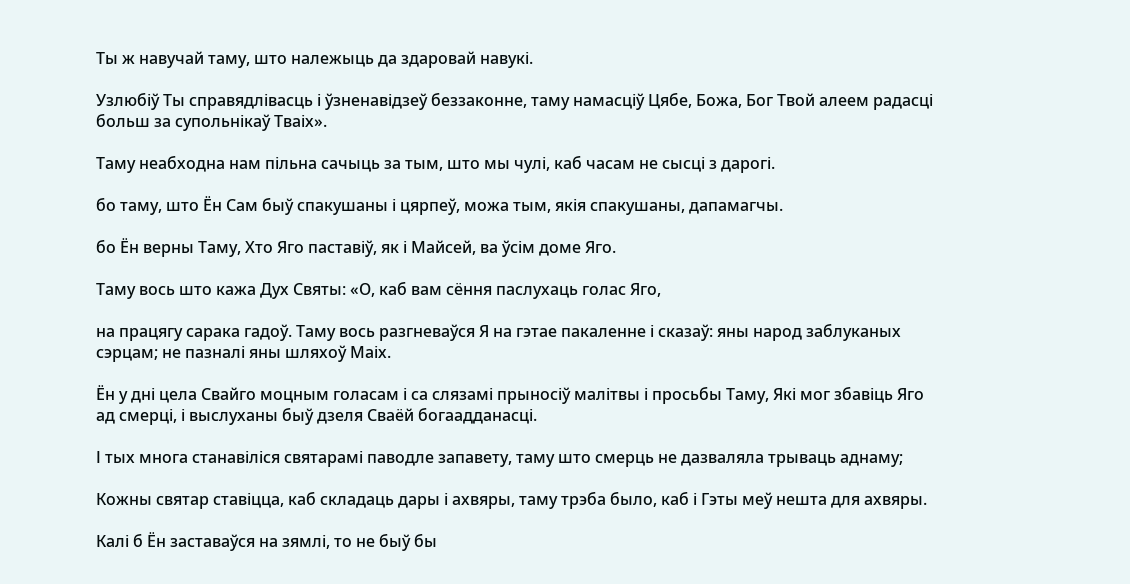Ты ж навучай таму, што належыць да здаровай навукі.

Узлюбіў Ты справядлівасць і ўзненавідзеў беззаконне, таму намасціў Цябе, Божа, Бог Твой алеем радасці больш за супольнікаў Тваіх».

Таму неабходна нам пільна сачыць за тым, што мы чулі, каб часам не сысці з дарогі.

бо таму, што Ён Сам быў спакушаны і цярпеў, можа тым, якія спакушаны, дапамагчы.

бо Ён верны Таму, Хто Яго паставіў, як і Майсей, ва ўсім доме Яго.

Таму вось што кажа Дух Святы: «О, каб вам сёння паслухаць голас Яго,

на працягу сарака гадоў. Таму вось разгневаўся Я на гэтае пакаленне і сказаў: яны народ заблуканых сэрцам; не пазналі яны шляхоў Маіх.

Ён у дні цела Свайго моцным голасам і са слязамі прыносіў малітвы і просьбы Таму, Які мог збавіць Яго ад смерці, і выслуханы быў дзеля Сваёй богаадданасці.

І тых многа станавіліся святарамі паводле запавету, таму што смерць не дазваляла трываць аднаму;

Кожны святар ставіцца, каб складаць дары і ахвяры, таму трэба было, каб і Гэты меў нешта для ахвяры.

Калі б Ён заставаўся на зямлі, то не быў бы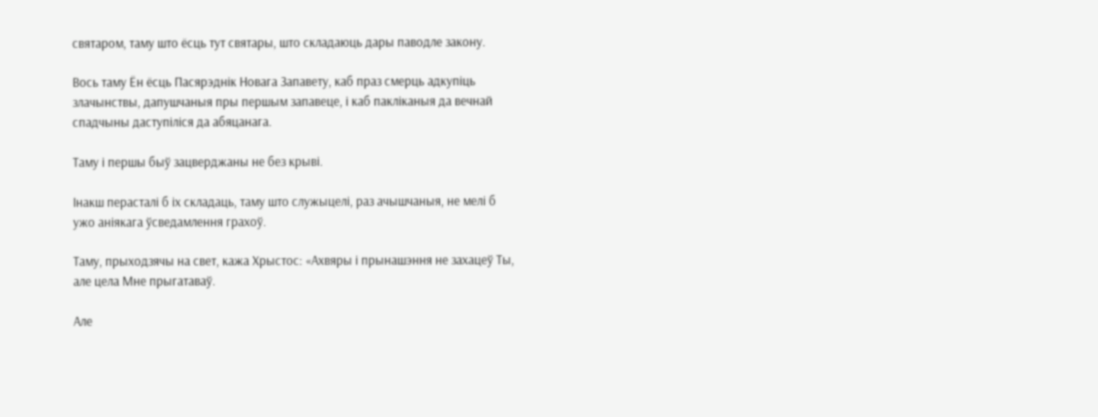святаром, таму што ёсць тут святары, што складаюць дары паводле закону.

Вось таму Ён ёсць Пасярэднік Новага Запавету, каб праз смерць адкупіць злачынствы, дапушчаныя пры першым запавеце, і каб пакліканыя да вечнай спадчыны даступіліся да абяцанага.

Таму і першы быў зацверджаны не без крыві.

Інакш перасталі б іх складаць, таму што служыцелі, раз ачышчаныя, не мелі б ужо аніякага ўсведамлення грахоў.

Таму, прыходзячы на свет, кажа Хрыстос: «Ахвяры і прынашэння не захацеў Ты, але цела Мне прыгатаваў.

Але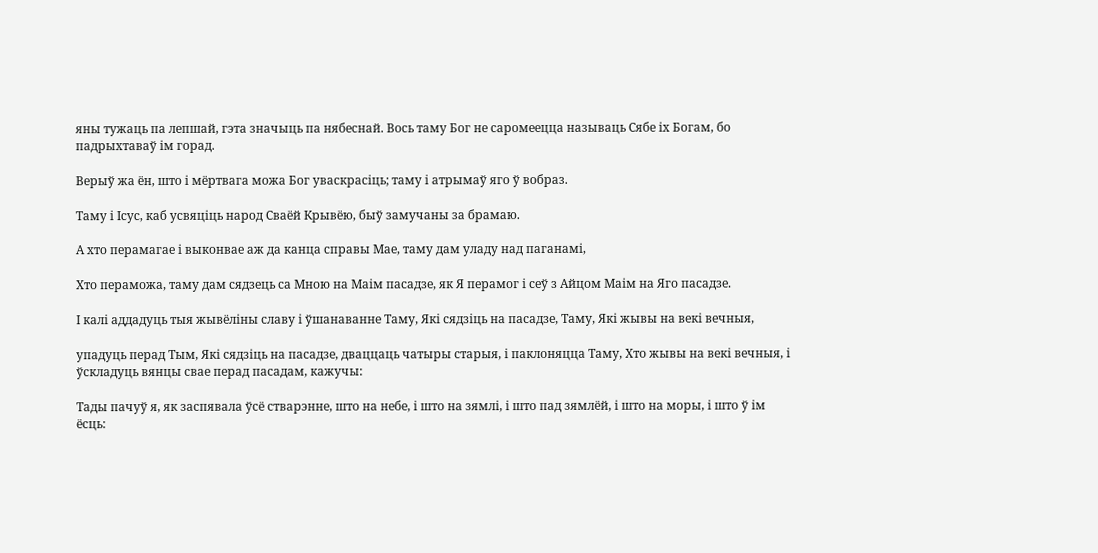яны тужаць па лепшай, гэта значыць па нябеснай. Вось таму Бог не саромеецца называць Сябе іх Богам, бо падрыхтаваў ім горад.

Верыў жа ён, што і мёртвага можа Бог уваскрасіць; таму і атрымаў яго ў вобраз.

Таму і Ісус, каб усвяціць народ Сваёй Крывёю, быў замучаны за брамаю.

А хто перамагае і выконвае аж да канца справы Мае, таму дам уладу над паганамі,

Хто пераможа, таму дам сядзець са Мною на Маім пасадзе, як Я перамог і сеў з Айцом Маім на Яго пасадзе.

І калі аддадуць тыя жывёліны славу і ўшанаванне Таму, Які сядзіць на пасадзе, Таму, Які жывы на векі вечныя,

упадуць перад Тым, Які сядзіць на пасадзе, дваццаць чатыры старыя, і паклоняцца Таму, Хто жывы на векі вечныя, і ўскладуць вянцы свае перад пасадам, кажучы:

Тады пачуў я, як заспявала ўсё стварэнне, што на небе, і што на зямлі, і што пад зямлёй, і што на моры, і што ў ім ёсць: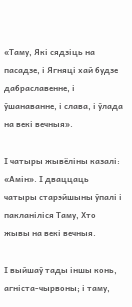«Таму, Які сядзіць на пасадзе, і Ягняці хай будзе дабраславенне, і ўшанаванне, і слава, і ўлада на векі вечныя».

І чатыры жывёліны казалі: «Амін». І дваццаць чатыры старэйшыны ўпалі і пакланіліся Таму, Хто жывы на векі вечныя.

І выйшаў тады іншы конь, агніста-чырвоны; і таму,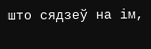што сядзеў на ім,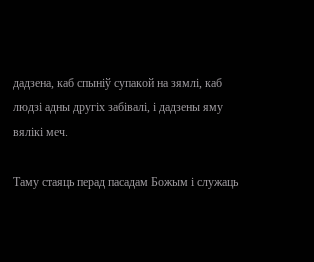дадзена, каб спыніў супакой на зямлі, каб людзі адны другіх забівалі, і дадзены яму вялікі меч.

Таму стаяць перад пасадам Божым і служаць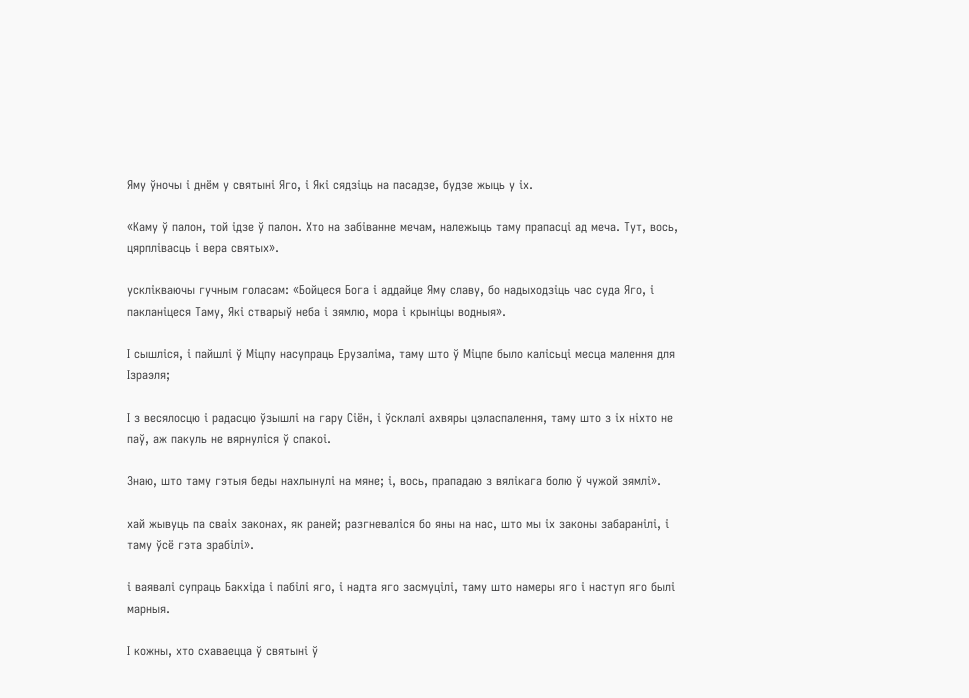Яму ўночы і днём у святыні Яго, і Які сядзіць на пасадзе, будзе жыць у іх.

«Каму ў палон, той ідзе ў палон. Хто на забіванне мечам, належыць таму прапасці ад меча. Тут, вось, цярплівасць і вера святых».

усклікваючы гучным голасам: «Бойцеся Бога і аддайце Яму славу, бо надыходзіць час суда Яго, і пакланіцеся Таму, Які стварыў неба і зямлю, мора і крыніцы водныя».

І сышліся, і пайшлі ў Міцпу насупраць Ерузаліма, таму што ў Міцпе было калісьці месца малення для Ізраэля;

І з весялосцю і радасцю ўзышлі на гару Сіён, і ўсклалі ахвяры цэласпалення, таму што з іх ніхто не паў, аж пакуль не вярнуліся ў спакоі.

Знаю, што таму гэтыя беды нахлынулі на мяне; і, вось, прападаю з вялікага болю ў чужой зямлі».

хай жывуць па сваіх законах, як раней; разгневаліся бо яны на нас, што мы іх законы забаранілі, і таму ўсё гэта зрабілі».

і ваявалі супраць Бакхіда і пабілі яго, і надта яго засмуцілі, таму што намеры яго і наступ яго былі марныя.

І кожны, хто схаваецца ў святыні ў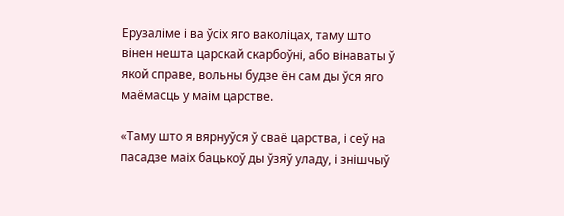Ерузаліме і ва ўсіх яго ваколіцах, таму што вінен нешта царскай скарбоўні, або вінаваты ў якой справе, вольны будзе ён сам ды ўся яго маёмасць у маім царстве.

«Таму што я вярнуўся ў сваё царства, і сеў на пасадзе маіх бацькоў ды ўзяў уладу, і знішчыў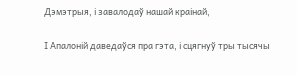Дэмэтрыя, і завалодаў нашай краінай,

І Апалоній даведаўся пра гэта, і сцягнуў тры тысячы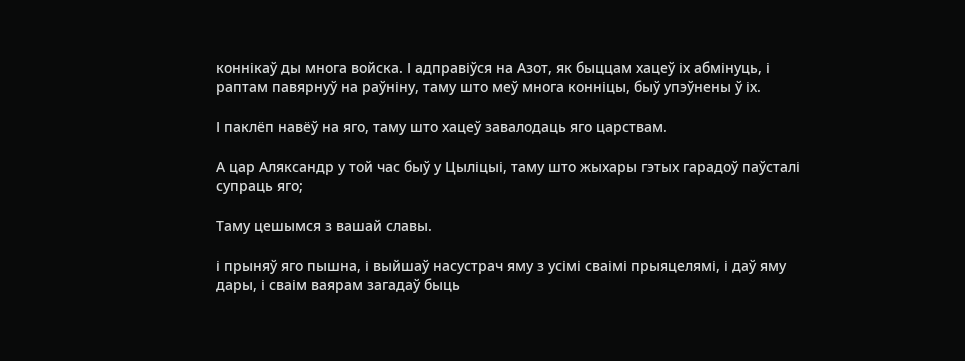коннікаў ды многа войска. І адправіўся на Азот, як быццам хацеў іх абмінуць, і раптам павярнуў на раўніну, таму што меў многа конніцы, быў упэўнены ў іх.

І паклёп навёў на яго, таму што хацеў завалодаць яго царствам.

А цар Аляксандр у той час быў у Цыліцыі, таму што жыхары гэтых гарадоў паўсталі супраць яго;

Таму цешымся з вашай славы.

і прыняў яго пышна, і выйшаў насустрач яму з усімі сваімі прыяцелямі, і даў яму дары, і сваім ваярам загадаў быць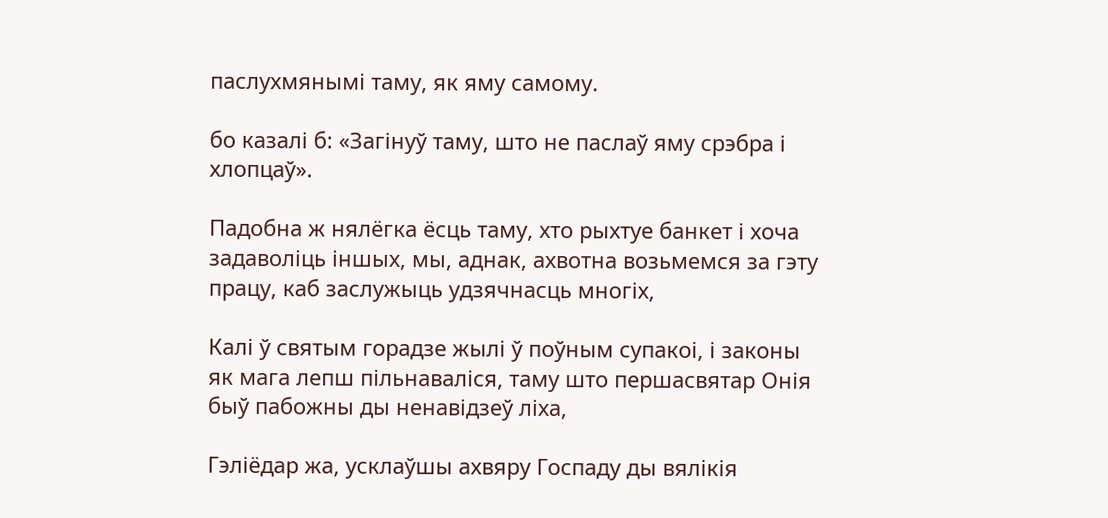паслухмянымі таму, як яму самому.

бо казалі б: «Загінуў таму, што не паслаў яму срэбра і хлопцаў».

Падобна ж нялёгка ёсць таму, хто рыхтуе банкет і хоча задаволіць іншых, мы, аднак, ахвотна возьмемся за гэту працу, каб заслужыць удзячнасць многіх,

Калі ў святым горадзе жылі ў поўным супакоі, і законы як мага лепш пільнаваліся, таму што першасвятар Онія быў пабожны ды ненавідзеў ліха,

Гэліёдар жа, усклаўшы ахвяру Госпаду ды вялікія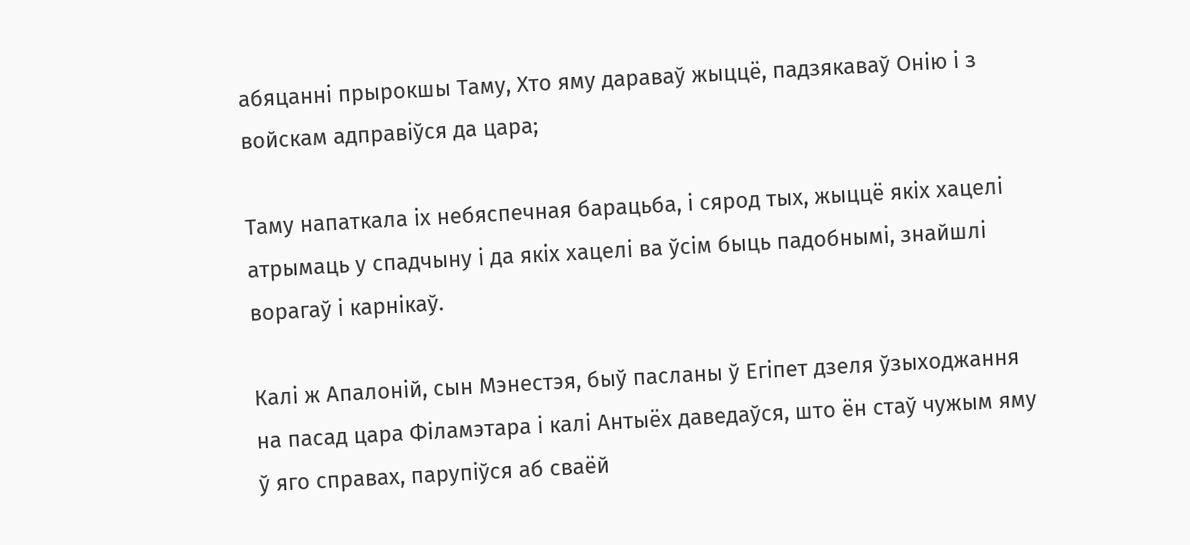абяцанні прырокшы Таму, Хто яму дараваў жыццё, падзякаваў Онію і з войскам адправіўся да цара;

Таму напаткала іх небяспечная барацьба, і сярод тых, жыццё якіх хацелі атрымаць у спадчыну і да якіх хацелі ва ўсім быць падобнымі, знайшлі ворагаў і карнікаў.

Калі ж Апалоній, сын Мэнестэя, быў пасланы ў Егіпет дзеля ўзыходжання на пасад цара Філамэтара і калі Антыёх даведаўся, што ён стаў чужым яму ў яго справах, парупіўся аб сваёй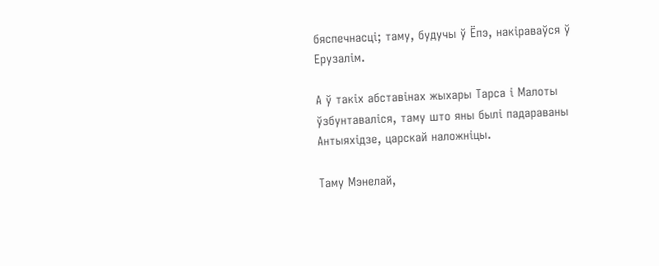бяспечнасці; таму, будучы ў Ёпэ, накіраваўся ў Ерузалім.

А ў такіх абставінах жыхары Тарса і Малоты ўзбунтаваліся, таму што яны былі падараваны Антыяхідзе, царскай наложніцы.

Таму Мэнелай,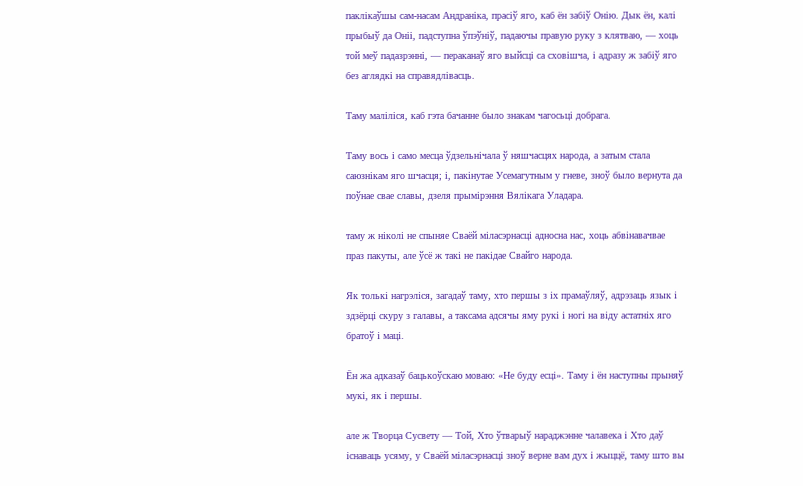паклікаўшы сам-насам Андраніка, прасіў яго, каб ён забіў Онію. Дык ён, калі прыбыў да Оніі, падступна ўпэўніў, падаючы правую руку з клятваю, — хоць той меў падазрэнні, — пераканаў яго выйсці са сховішча, і адразу ж забіў яго без аглядкі на справядлівасць.

Таму маліліся, каб гэта бачанне было знакам чагосьці добрага.

Таму вось і само месца ўдзельнічала ў няшчасцях народа, а затым стала саюзнікам яго шчасця; і, пакінутае Усемагутным у гневе, зноў было вернута да поўнае свае славы, дзеля прымірэння Вялікага Уладара.

таму ж ніколі не спыняе Сваёй міласэрнасці адносна нас, хоць абвінавачвае праз пакуты, але ўсё ж такі не пакідае Свайго народа.

Як толькі нагрэліся, загадаў таму, хто першы з іх прамаўляў, адрэзаць язык і здзёрці скуру з галавы, а таксама адсячы яму рукі і ногі на віду астатніх яго братоў і маці.

Ён жа адказаў бацькоўскаю моваю: «Не буду есці». Таму і ён наступны прыняў мукі, як і першы.

але ж Творца Сусвету — Той, Хто ўтварыў нараджэнне чалавека і Хто даў існаваць усяму, у Сваёй міласэрнасці зноў верне вам дух і жыццё, таму што вы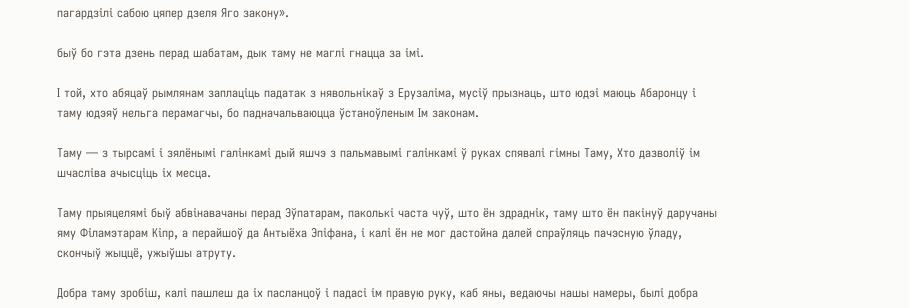пагардзілі сабою цяпер дзеля Яго закону».

быў бо гэта дзень перад шабатам, дык таму не маглі гнацца за імі.

І той, хто абяцаў рымлянам заплаціць падатак з нявольнікаў з Ерузаліма, мусіў прызнаць, што юдэі маюць Абаронцу і таму юдэяў нельга перамагчы, бо падначальваюцца ўстаноўленым Ім законам.

Таму — з тырсамі і зялёнымі галінкамі дый яшчэ з пальмавымі галінкамі ў руках спявалі гімны Таму, Хто дазволіў ім шчасліва ачысціць іх месца.

Таму прыяцелямі быў абвінавачаны перад Эўпатарам, паколькі часта чуў, што ён здраднік, таму што ён пакінуў даручаны яму Філамэтарам Кіпр, а перайшоў да Антыёха Эпіфана, і калі ён не мог дастойна далей спраўляць пачэсную ўладу, скончыў жыццё, ужыўшы атруту.

Добра таму зробіш, калі пашлеш да іх пасланцоў і падасі ім правую руку, каб яны, ведаючы нашы намеры, былі добра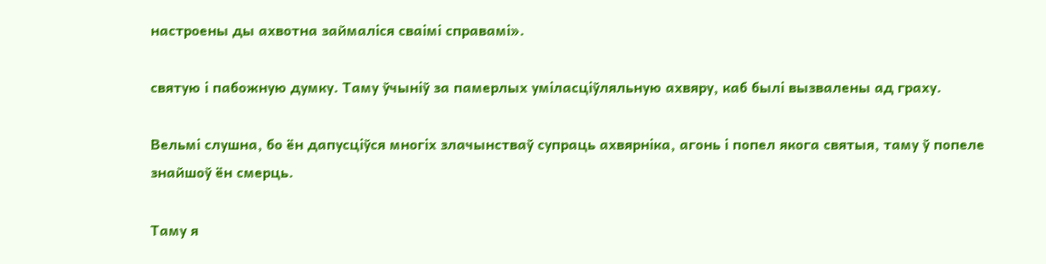настроены ды ахвотна займаліся сваімі справамі».

святую і пабожную думку. Таму ўчыніў за памерлых уміласціўляльную ахвяру, каб былі вызвалены ад граху.

Вельмі слушна, бо ён дапусціўся многіх злачынстваў супраць ахвярніка, агонь і попел якога святыя, таму ў попеле знайшоў ён смерць.

Таму я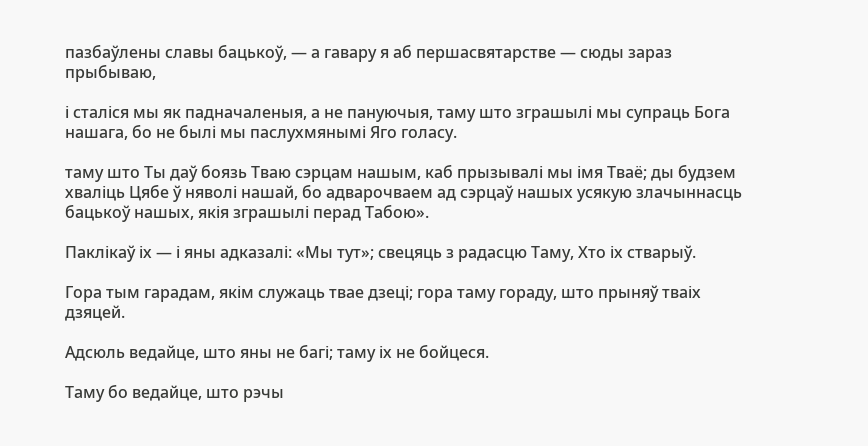пазбаўлены славы бацькоў, — а гавару я аб першасвятарстве — сюды зараз прыбываю,

і сталіся мы як падначаленыя, а не пануючыя, таму што зграшылі мы супраць Бога нашага, бо не былі мы паслухмянымі Яго голасу.

таму што Ты даў боязь Тваю сэрцам нашым, каб прызывалі мы імя Тваё; ды будзем хваліць Цябе ў няволі нашай, бо адварочваем ад сэрцаў нашых усякую злачыннасць бацькоў нашых, якія зграшылі перад Табою».

Паклікаў іх — і яны адказалі: «Мы тут»; свецяць з радасцю Таму, Хто іх стварыў.

Гора тым гарадам, якім служаць твае дзеці; гора таму гораду, што прыняў тваіх дзяцей.

Адсюль ведайце, што яны не багі; таму іх не бойцеся.

Таму бо ведайце, што рэчы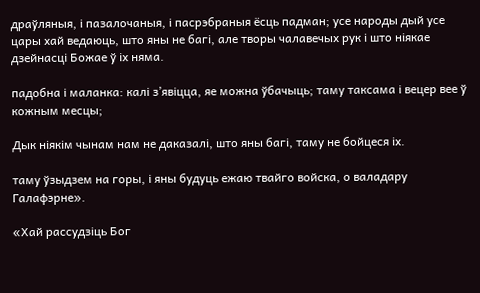драўляныя, і пазалочаныя, і пасрэбраныя ёсць падман; усе народы дый усе цары хай ведаюць, што яны не багі, але творы чалавечых рук і што ніякае дзейнасці Божае ў іх няма.

падобна і маланка: калі з’явіцца, яе можна ўбачыць; таму таксама і вецер вее ў кожным месцы;

Дык ніякім чынам нам не даказалі, што яны багі, таму не бойцеся іх.

таму ўзыдзем на горы, і яны будуць ежаю твайго войска, о валадару Галафэрне».

«Хай рассудзіць Бог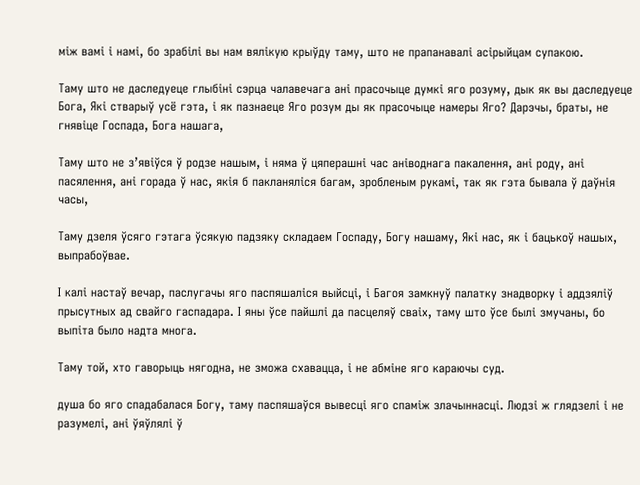між вамі і намі, бо зрабілі вы нам вялікую крыўду таму, што не прапанавалі асірыйцам супакою.

Таму што не даследуеце глыбіні сэрца чалавечага ані прасочыце думкі яго розуму, дык як вы даследуеце Бога, Які стварыў усё гэта, і як пазнаеце Яго розум ды як прасочыце намеры Яго? Дарэчы, браты, не гнявіце Госпада, Бога нашага,

Таму што не з’явіўся ў родзе нашым, і няма ў цяперашні час аніводнага пакалення, ані роду, ані пасялення, ані горада ў нас, якія б пакланяліся багам, зробленым рукамі, так як гэта бывала ў даўнія часы,

Таму дзеля ўсяго гэтага ўсякую падзяку складаем Госпаду, Богу нашаму, Які нас, як і бацькоў нашых, выпрабоўвае.

І калі настаў вечар, паслугачы яго паспяшаліся выйсці, і Багоя замкнуў палатку знадворку і аддзяліў прысутных ад свайго гаспадара. І яны ўсе пайшлі да пасцеляў сваіх, таму што ўсе былі змучаны, бо выпіта было надта многа.

Таму той, хто гаворыць нягодна, не зможа схавацца, і не абміне яго караючы суд.

душа бо яго спадабалася Богу, таму паспяшаўся вывесці яго спаміж злачыннасці. Людзі ж глядзелі і не разумелі, ані ўяўлялі ў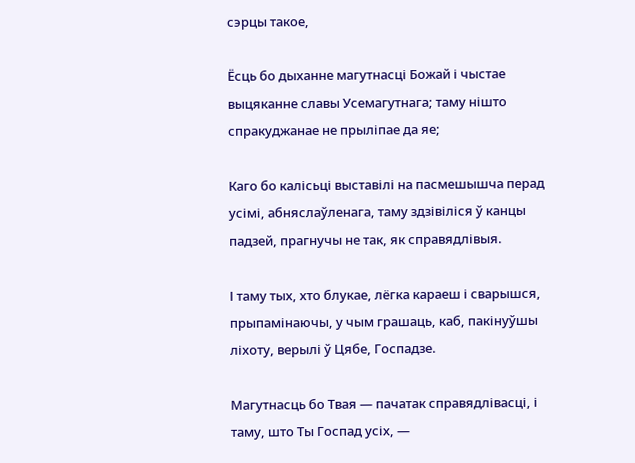сэрцы такое,

Ёсць бо дыханне магутнасці Божай і чыстае выцяканне славы Усемагутнага; таму нішто спракуджанае не прыліпае да яе;

Каго бо калісьці выставілі на пасмешышча перад усімі, абняслаўленага, таму здзівіліся ў канцы падзей, прагнучы не так, як справядлівыя.

І таму тых, хто блукае, лёгка караеш і сварышся, прыпамінаючы, у чым грашаць, каб, пакінуўшы ліхоту, верылі ў Цябе, Госпадзе.

Магутнасць бо Твая — пачатак справядлівасці, і таму, што Ты Госпад усіх, —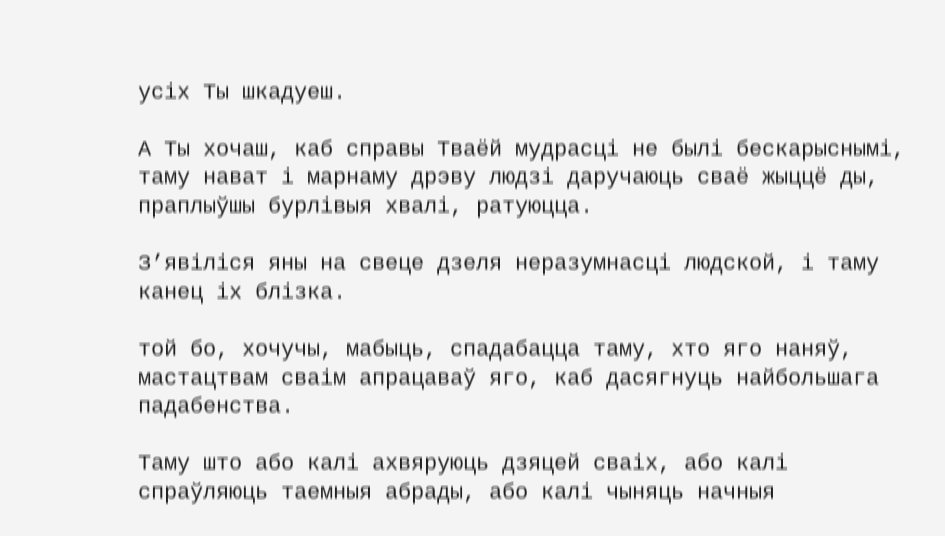усіх Ты шкадуеш.

А Ты хочаш, каб справы Тваёй мудрасці не былі бескарыснымі, таму нават і марнаму дрэву людзі даручаюць сваё жыццё ды, праплыўшы бурлівыя хвалі, ратуюцца.

З’явіліся яны на свеце дзеля неразумнасці людской, і таму канец іх блізка.

той бо, хочучы, мабыць, спадабацца таму, хто яго наняў, мастацтвам сваім апрацаваў яго, каб дасягнуць найбольшага падабенства.

Таму што або калі ахвяруюць дзяцей сваіх, або калі спраўляюць таемныя абрады, або калі чыняць начныя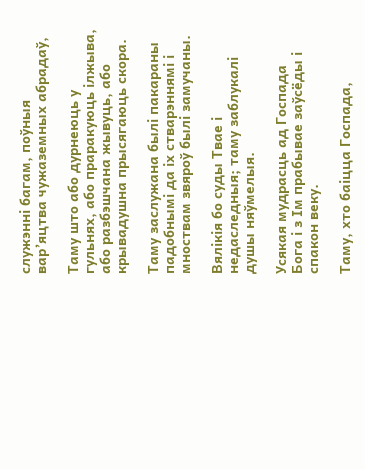служэнні багам, поўныя вар’яцтва чужаземных абрадаў,

Таму што або дурнеюць у гульнях, або праракуюць ілжыва, або разбэшчана жывуць, або крывадушна прысягаюць скора.

Таму заслужана былі пакараны падобнымі да іх стварэннямі і мноствам звяроў былі замучаны.

Вялікія бо суды Твае і недаследныя; таму заблукалі душы няўмелыя.

Усякая мудрасць ад Госпада Бога і з Ім прабывае заўсёды і спакон веку.

Таму, хто баіцца Госпада,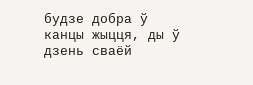будзе добра ў канцы жыцця, ды ў дзень сваёй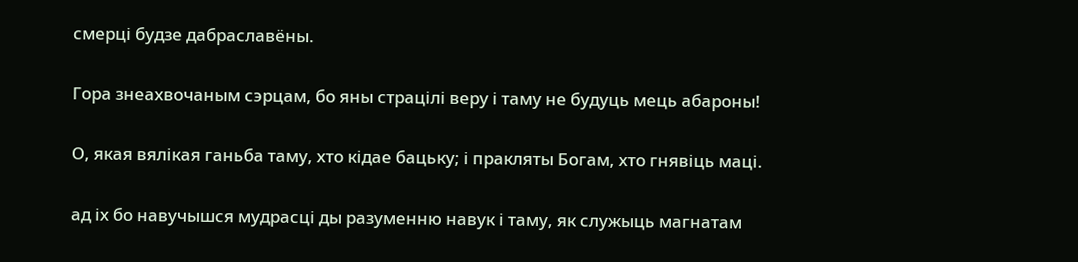смерці будзе дабраславёны.

Гора знеахвочаным сэрцам, бо яны страцілі веру і таму не будуць мець абароны!

О, якая вялікая ганьба таму, хто кідае бацьку; і пракляты Богам, хто гнявіць маці.

ад іх бо навучышся мудрасці ды разуменню навук і таму, як служыць магнатам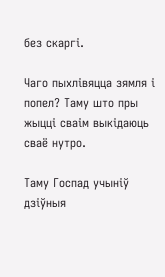без скаргі.

Чаго пыхлівяцца зямля і попел? Таму што пры жыцці сваім выкідаюць сваё нутро.

Таму Госпад учыніў дзіўныя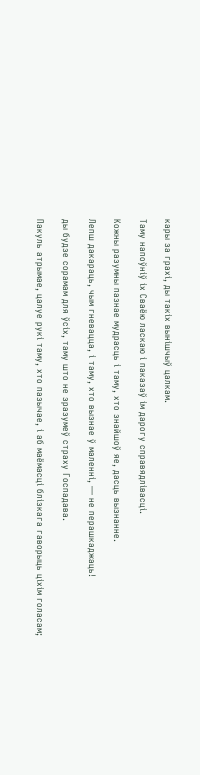кары за грахі, ды такіх вынішчыў цалкам.

Таму напоўніў іх Сваёю ласкаю і паказаў ім дарогу справядлівасці.

Кожны разумны пазнае мудрасць і таму, хто знайшоў яе, дасць вызнанне.

Лепш дакараць, чым гневацца, і таму, хто вызнае ў маленні, — не перашкаджаць!

ды будзе сорамам для ўсіх, таму што не зразумеў страху Госпадава.

Пакуль атрымае, цалуе рукі таму, хто пазычае, і аб маёмасці блізкага гаворыць ціхім голасам;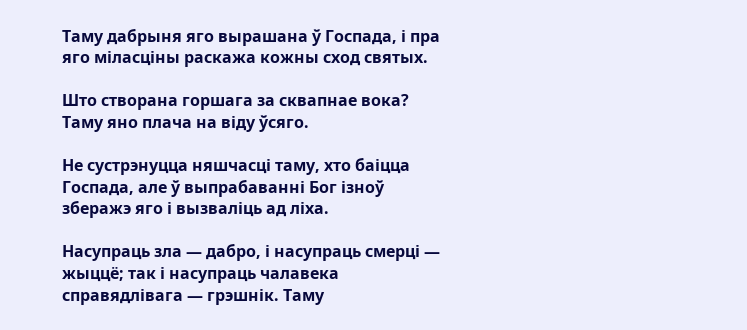Таму дабрыня яго вырашана ў Госпада, і пра яго міласціны раскажа кожны сход святых.

Што створана горшага за сквапнае вока? Таму яно плача на віду ўсяго.

Не сустрэнуцца няшчасці таму, хто баіцца Госпада, але ў выпрабаванні Бог ізноў зберажэ яго і вызваліць ад ліха.

Насупраць зла — дабро, і насупраць смерці — жыццё; так і насупраць чалавека справядлівага — грэшнік. Таму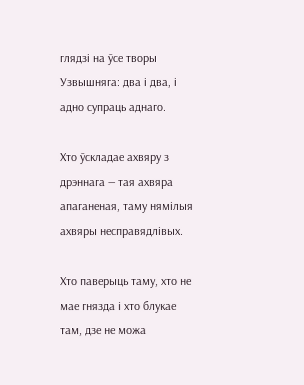глядзі на ўсе творы Узвышняга: два і два, і адно супраць аднаго.

Хто ўскладае ахвяру з дрэннага — тая ахвяра апаганеная, таму нямілыя ахвяры несправядлівых.

Хто паверыць таму, хто не мае гнязда і хто блукае там, дзе не можа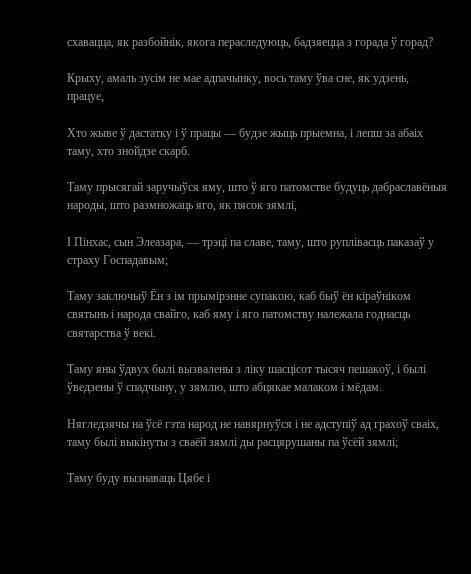схавацца, як разбойнік, якога пераследуюць, бадзяецца з горада ў горад?

Крыху, амаль зусім не мае адпачынку, вось таму ўва сне, як удзень, працуе,

Хто жыве ў дастатку і ў працы — будзе жыць прыемна, і лепш за абаіх таму, хто знойдзе скарб.

Таму прысягай заручыўся яму, што ў яго патомстве будуць дабраславёныя народы, што размножаць яго, як пясок зямлі,

І Пінхас, сын Элеазара, — трэці па славе, таму, што руплівасць паказаў у страху Госпадавым;

Таму заключыў Ён з ім прымірэнне супакою, каб быў ён кіраўніком святынь і народа свайго, каб яму і яго патомству належала годнасць святарства ў векі.

Таму яны ўдвух былі вызвалены з ліку шасцісот тысяч пешакоў, і былі ўведзены ў спадчыну, у зямлю, што абцякае малаком і мёдам.

Нягледзячы на ўсё гэта народ не навярнуўся і не адступіў ад грахоў сваіх, таму былі выкінуты з сваёй зямлі ды расцярушаны па ўсёй зямлі;

Таму буду вызнаваць Цябе і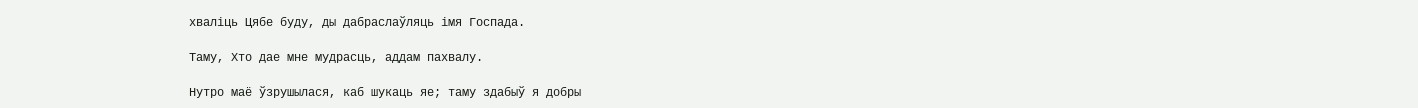хваліць Цябе буду, ды дабраслаўляць імя Госпада.

Таму, Хто дае мне мудрасць, аддам пахвалу.

Нутро маё ўзрушылася, каб шукаць яе; таму здабыў я добры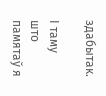здабытак.

І таму што памятаў я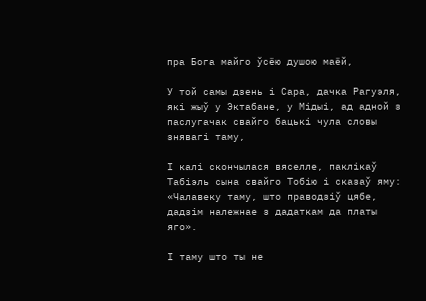пра Бога майго ўсёю душою маёй,

У той самы дзень і Сара, дачка Рагуэля, які жыў у Эктабане, у Мідыі, ад адной з паслугачак свайго бацькі чула словы знявагі таму,

І калі скончылася вяселле, паклікаў Табіэль сына свайго Тобію і сказаў яму: «Чалавеку таму, што праводзіў цябе, дадзім належнае з дадаткам да платы яго».

І таму што ты не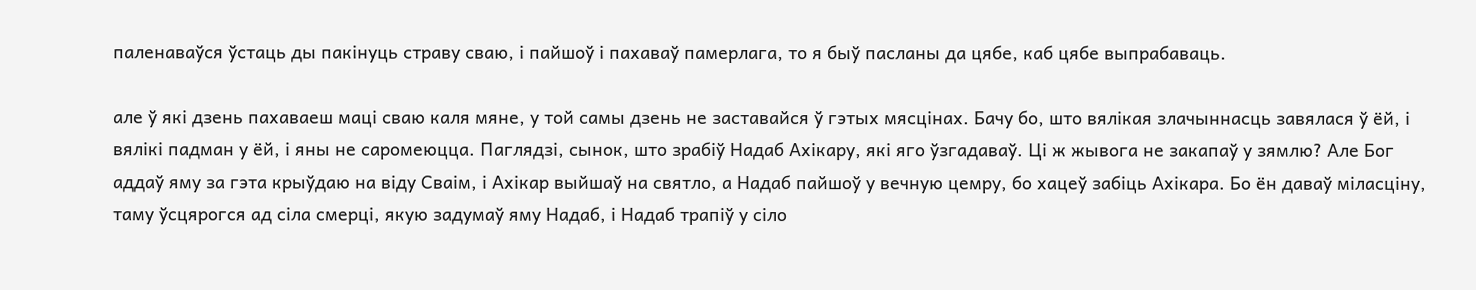паленаваўся ўстаць ды пакінуць страву сваю, і пайшоў і пахаваў памерлага, то я быў пасланы да цябе, каб цябе выпрабаваць.

але ў які дзень пахаваеш маці сваю каля мяне, у той самы дзень не заставайся ў гэтых мясцінах. Бачу бо, што вялікая злачыннасць завялася ў ёй, і вялікі падман у ёй, і яны не саромеюцца. Паглядзі, сынок, што зрабіў Надаб Ахікару, які яго ўзгадаваў. Ці ж жывога не закапаў у зямлю? Але Бог аддаў яму за гэта крыўдаю на віду Сваім, і Ахікар выйшаў на святло, а Надаб пайшоў у вечную цемру, бо хацеў забіць Ахікара. Бо ён даваў міласціну, таму ўсцярогся ад сіла смерці, якую задумаў яму Надаб, і Надаб трапіў у сіло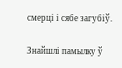смерці і сябе загубіў.

Знайшлі памылку ў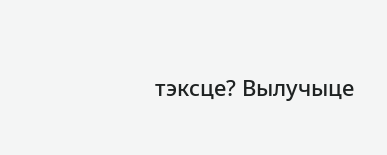тэксце? Вылучыце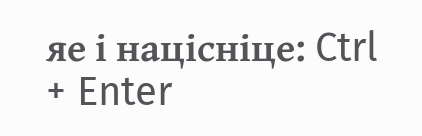яе і націсніце: Ctrl + Enter